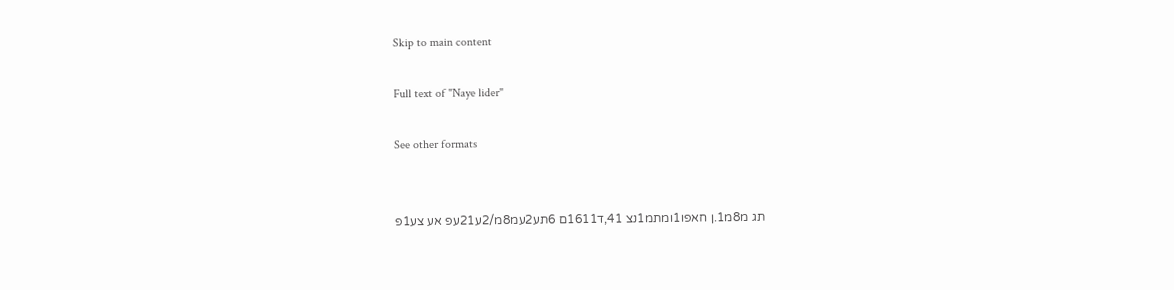Skip to main content

Full text of "Naye lider"

See other formats


תג מ8מ1.ן חאפו1ומתמ1נצ 41,ד1611ם 6תע2עמ8מ/2ע21עפ אע צע1פ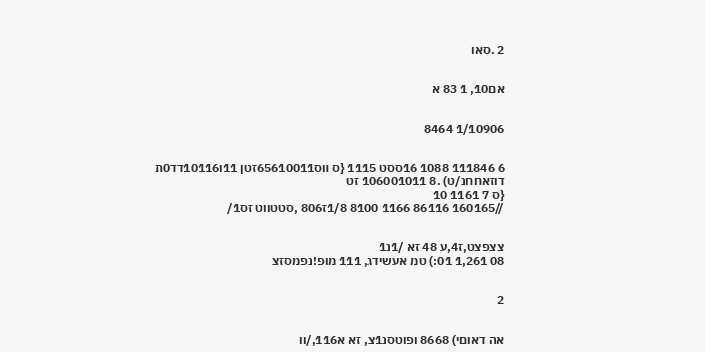2 .סאו


אם10, 1 83 א


1/10906 8464


6 111846 1088 16ססט 1115 {ס װס65610011זטן 11ו10116דד0ת
דוזאחחנ/ט) .8 106001011 זט
{ס 7 1161 10
//160165 86116 1166 8100 1/8ז806 ,סטטווט זס1/


צצפצט,ז4,ע 48 זא /1נ1
08 1,261 01:) טמ אעשידג, 111 מופ!נפמסזצ


2


אה דאוםי) 8668 ופוטסנ1צ, זא א116,/וו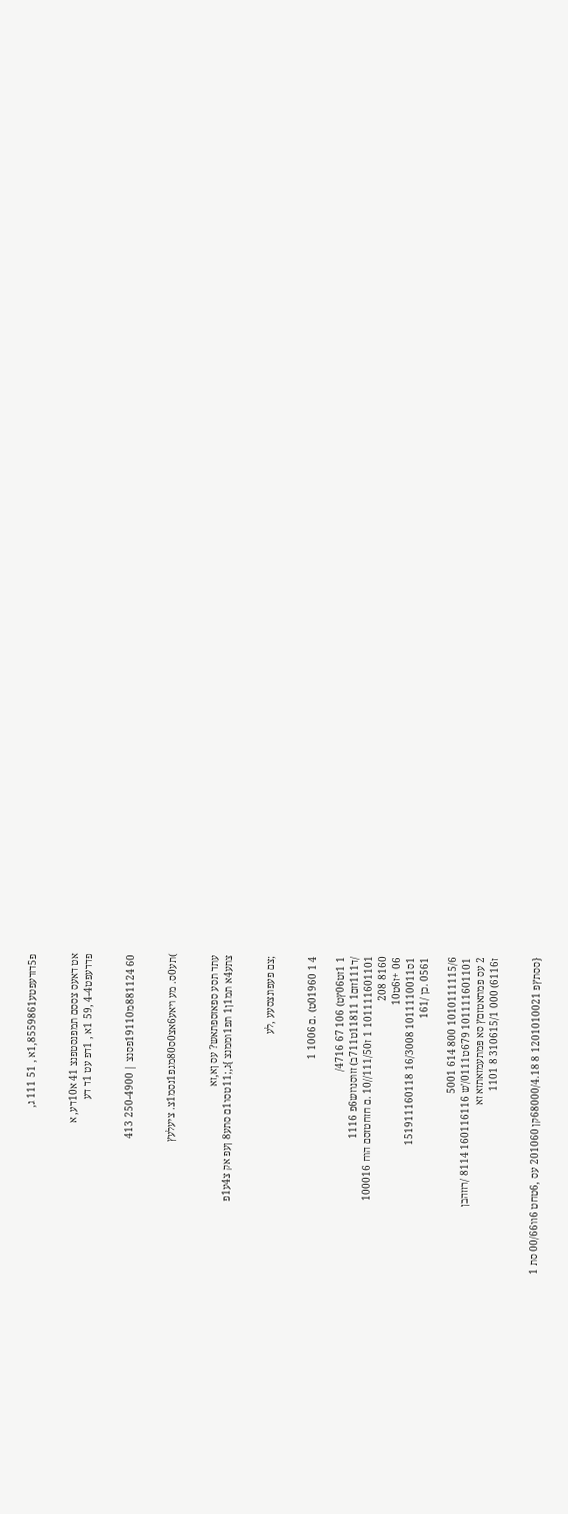פ5דזדעפטע1,8559861א , 51 111 ג,


אט דאעס צססם תמפנסטפנצ 41 א10דע, א
פדדעפט4-4 ,59 1א , 1דפ עט 1ד דע


60 881124מ19110פסנצ | 250-4900 413


)תע0ס. מע ויאע6אצ0ס80מגפ1נסמ1צ. ציעלעץ


עתד תסע ספאזספתאש? עס ןא,זא
צתע4א תמ1ן1 תפ1וממנצ }ג,;11טסו1ם סתע8 ןעפ אק צ4ע1פ


;צם פעפונצסעע ,לע


4 1 01960ט) .ם 1006 1

1 1זט06ץט) 106 67 4716/
/ד111זזם1 11811ט711ב) זזוסנוזש6פ 1116
101111601101 1 ז111/50//10 .ם חזחטזסם הוח 100016
8160 208
06 +ז6ט10
1ס1011110011 16/3008 151911160118
0561 .כן /161

1010111115/6 800 614 5001
101111601101 679ט0111/'ש 160116116 8114 /רזזהבן
2 עס פמתאטזםץ סא פּמתעמזאתזא זא
ז6116) 000 310615/1 8 1101


{ססתץפ 1201010021 8 68000/4.18קן 201060 עס ,6טחט 6װ00/66 סת 1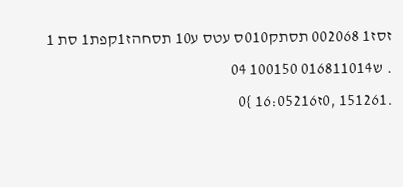זסז1 002068 תסתק010ס עטס ע10 תסחהז1קפת1 סת 1 . ש016811014 100150 04
.151261 ,0ז16:05216 }0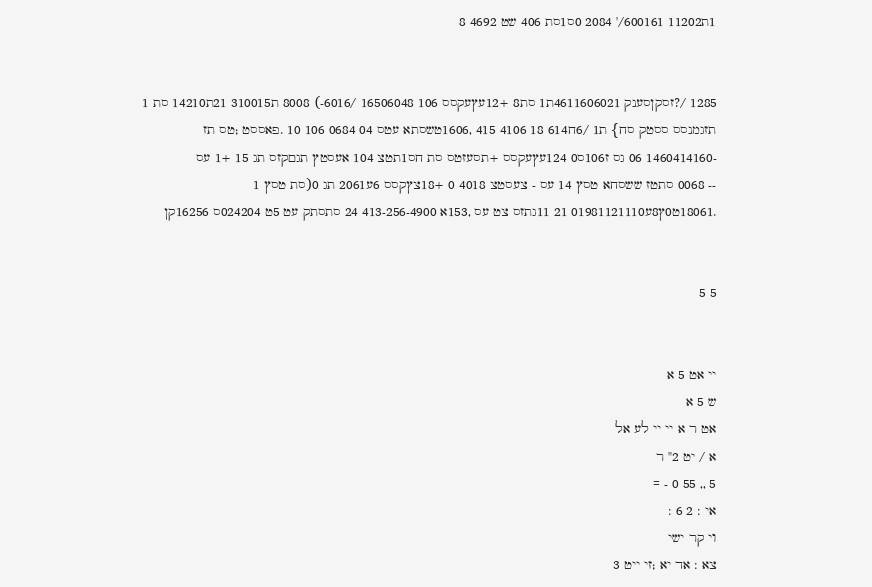1ת11202 600161/' 2084 0ס1סת 406 שט 4692 8


1285 /?זסקןסענק 4611606021ת1 סת8 +12עץעקסס 106 16506048 /6016-) 8008 ת310015 21ת14210 סת 1
תזגמנסס ססטק סח} ת1 /6ח614 18 4106 415 ,1606טשסתא עטס 04 0684 106 10 .פאססט ;טס תז
-1460414160 06 גס ז106ס0 124עץעקסס +תסעזטס סת חס1תטצ 104 אעסטץ תגםקזס תג 15 +1 עס
-- 0068 סתטז ששסחא טסץ 14 עס - צעסטצ 4018 0 +18צץקסס 6ע2061 תג 0(סת טסץ 1
.18061ט0ץ8ע01981121110 21 11גתזס צט עס ,153א 413-256-4900 24 סתסתק עט 5ט 024204ס 16256קן


5 5


יי אט 5 א
ש 5 א
אט ר א יי יי לע אל
א / יט 2" ר
5 ,, 55 0 - =
אי : 2 6 :
וי קר ישי
צא : אד יא ;זי ייט 3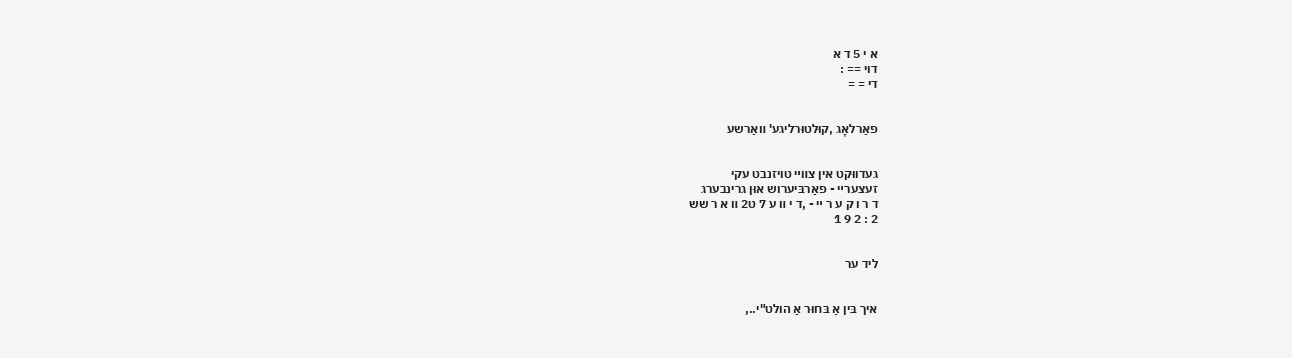א י 5 ד א
דוי == :
די = =


פאַרלאָג ,קוּלטוּרליגע' װאַרשע


געדווּקט אין צװײ טויזנבט עקי
זעצערײ - פאַרבּיערוש אוּן גרינבערג
ד ר ו ק ע ר ײ - ,ד י װ ע 7 ט2 װ א ר שש
2 : 2 9 1


ליד ער


איך בּין אַ בּחוּר אַ הולט"י..,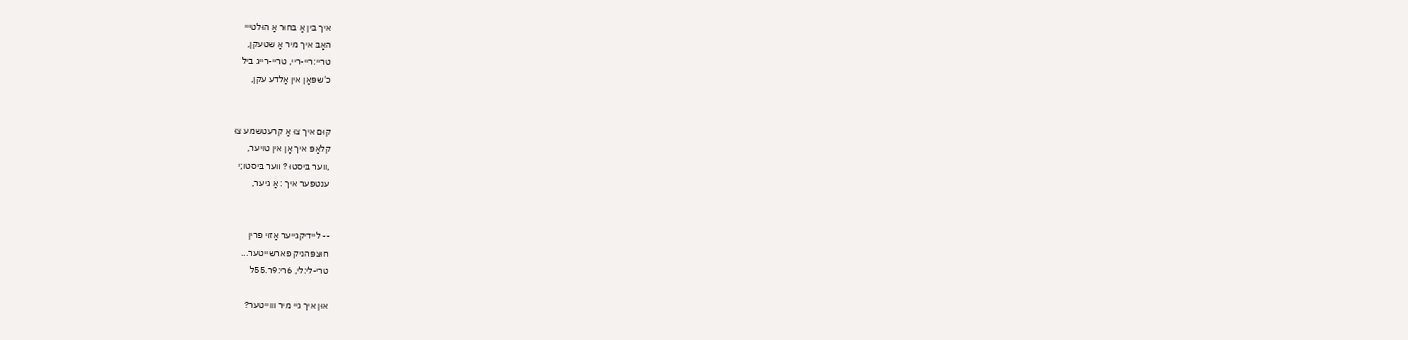איך בּין אַ בּחוּר אַ הוּלטײי
האָבּ איך מיר אַ שטעקן,
טריי:ריי-ריי, טריי-רייג ביל
כ'שפּאַן אין אַלדע עקן,


קוּם איך צוּ אַ קרעטשמע צוּ
קלאַפּ איך אָן אין טויער,
,ווער בּיסטוּ ? װער בּיסטו;י
ענטפער איך : אַ גיער,


-- ליידיקגייער אַזױ פרין
חוּצפּהניק פארשייטער...
טרי-לי:לי, 6רי:9ר.55ל

אוּן איך גיי מיר װוייטער?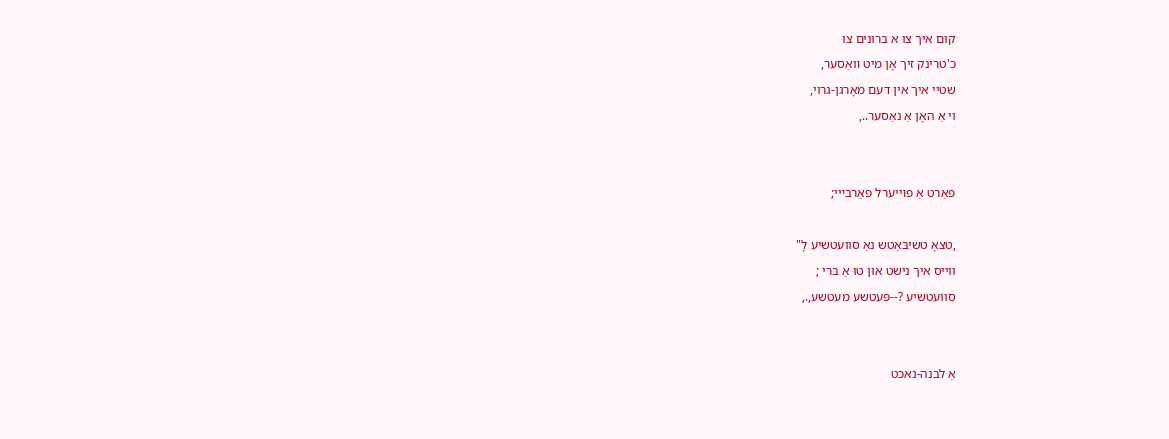קוּם איך צוּ א בּרוּנים צוּ
כ'טרינק זיך אָן מיט װאַסער,
שטיי איך אין דעם מאָרגן-גרוי,
וי אַ האָן אַ נאַסער..,


פּאַרט אַ פּױיערל פאַרבּײי;

,טצאָ טשיבּאַטש נאַ סוועטשיע לָ"
ווייס איך נישט אוּן טוּ אַ בּרי ;
סוועטשיע ?--פּעטשע מעטשע,.,


אַ לבנה-נאכט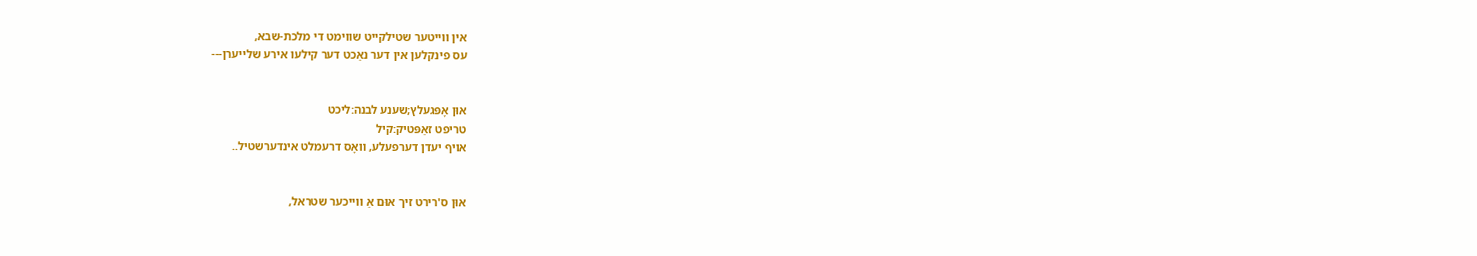אין ווייטער שטילקייט שווימט די מלכת-שבא,
עס פינקלען אין דער נאַכט דער קילעו אירע שלייערן---


אוּן אָפּגעלץ;שענע לבנה:ליכט
טריפט זאַפּטיק:קיל
אויף יעדן דערפעלע, װאָס דרעמלט אינדערשטיל..


אוּן ס'רירט זיך אוּם אַ ווייכער שטראל,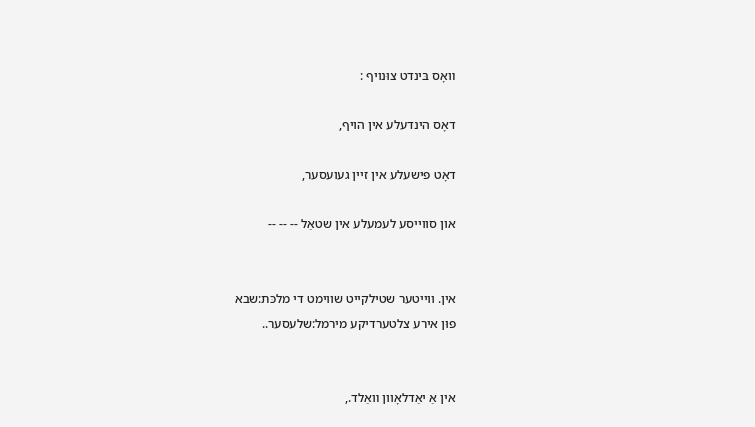װאָס בּינדט צוּנויף :

דאָס הינדעלע אין הויף,

דאָט פישעלע אין זיין געועסער,

און סווייסע לעמעלע אין שטאַל -- -- --


אין. ווייטער שטילקייט שווימט די מלכּת:שבא
פוּן אירע צלטערדיקע מירמל:שלעסער..


אין אַ יאַדלאָוון װאַלד.,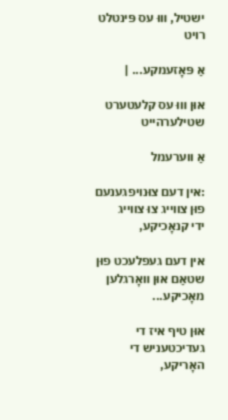ישטיל, װוּ עס פּינטלט רויט

אַ פּאָזעמקע... |

אוּן װוּ עס קלעטערט שטילערהייט

אַ ווערעמל

:אין דעם צוּנויפגענעם פוּן צווייג צוּ צווייג
ידי קנאָכיקע,

אין דעם געפלעכט פוּן שטאַם אוּן װאָרגלען
מאָכיקע...

אוּן טיף איז די געדיכטעניש די האָריקע,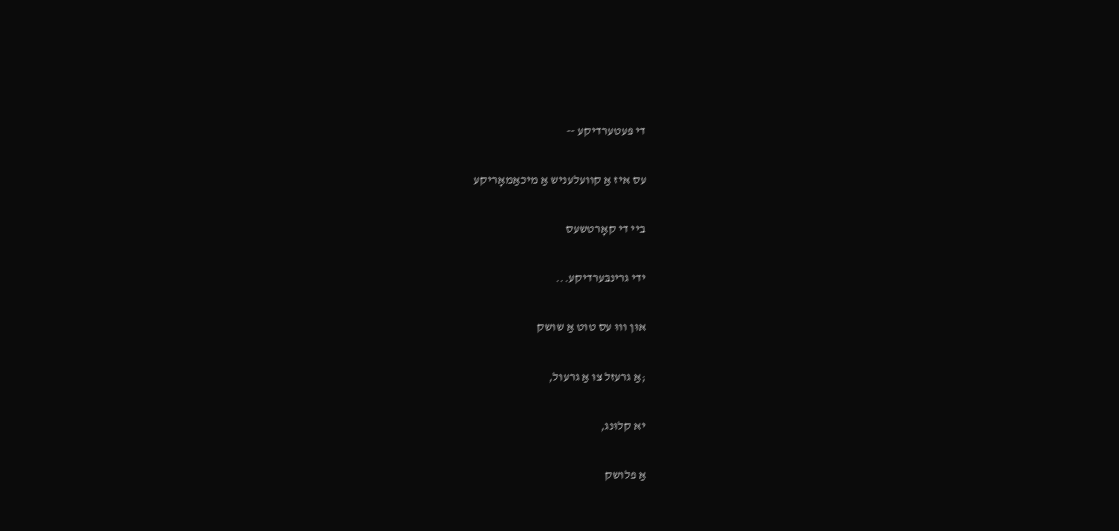די פּעטערדיקע --

עס איז אַ קװעלעניש אַ מיכאַמאָריקע

ביי די קאָרטשעס

ידי גרינבּערדיקע...

אוּן װוּ עס טוט אַ שושק

;אַ גרעזל צוּ אַ גרעול,

יא קלוּנג,

אַ פלושק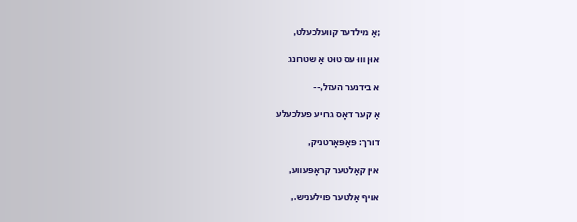;אַ מילדעד קוועלכעלט,

אוּן װוּ עס טוּט אַ שטרונג

א בידנער העזל,--

אַ קער דאָס גרויע פעלכעלע

דורך: פּאַפּאָרטניק,

אין קאַלטער קראָפּעװע,

אויף אַלטער פוילעניש.,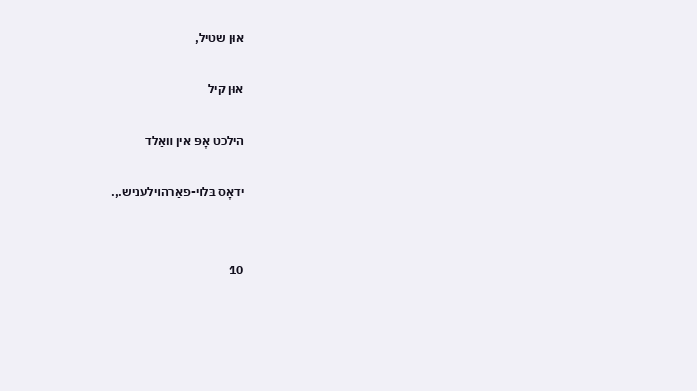אוּן שטיל,

אוּן קיל

הילכט אָפּ אין װאַלד

ידאָס בּלױ-פאַרהױלעניש.,.


10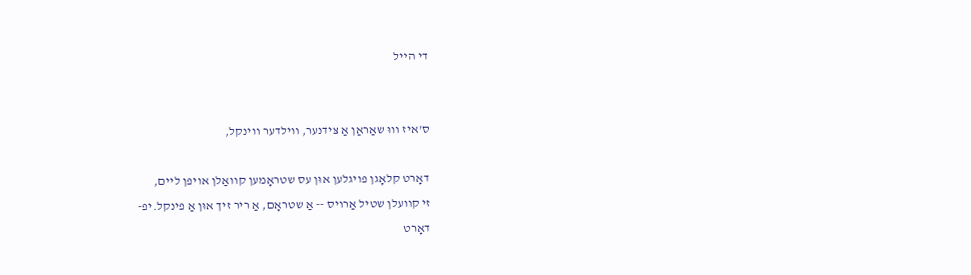די הײל


ס'איז װוּ שאַראַן אַ צּידנער, װילדער װינקל,

דאָרט קלאָגן פויגלען אוּן עס שטראָמען קװאַלן אויפן ליים,
זי קװעלן שטיל אַרױס -- אַ שטראָם, אַ ריר זיך אוּן אַ פינקל.יפ-
דאָרט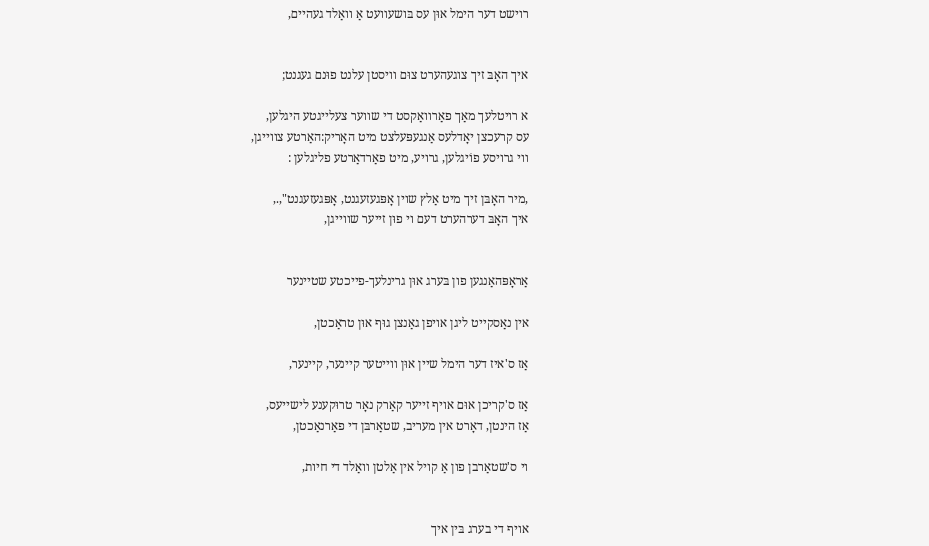רוישט דער הימל אוּן עס בּושעװעט אַ װאַלד געהיים,


איך האָבּ זיך צוגעהערט צוּם װיסטן עלנט פוּנם געגנט;

א רויטלעך מאַך פאַרװאַקסט די שװער צעלייגטע היגלען,
עס קרעכצן יאָדלעס אַנגעפּעלצט מיט האָריק:האַרטע צווייגן,
װי גרויסע פוֹיגלען, גרויע, מיט פאַרדאַרטע פליגלען :

,מיר האָבּן זיך מיט אַלץ שוין אָפּגעזעגנט, אָפּגעזעגנט",.,
איך האָבּ דערהערט דעם וי פוּן זייער שווייגן,


אַראָפּהאַנגען פון בּערג אוּן גרינלעך-פייכטע שטיינער

אין נאַסקײט ליגן אויפן גאַנצן גוּף אוּן טראַכטן,

אַז ס'איז דער הימל שיין אוּן װייטער קיינער, קיינער,

אַז ס'קריכן אוּם אויף זייער קאַרק נאָר טרוּקענע לישייעס,
אַז הינטן, דאָרט אין מעריב, שטאַרבּן די פאַרנאַכטן,

וי ס'שטאַרבן פון אַ קויל אין אַלטן װאַלד די חיות,


אויף די בערג בּין איך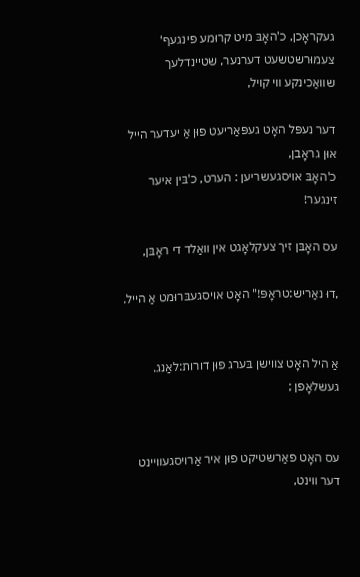געקראָכן, כ'האָבּ מיט קרוּמע פינגעף'
צעמוּרשטשעט דערנער, שטיינדלעך שװאַכינקע װי קויל,

דער נעפּל האָט געפּאַריעט פוּן אַ יעדער הייל אוּן גראָבן,
כ'האָבּ אויסגעשריען : הערט, כ'בּין איער זינגער!

עס האָבּן זיך צעקלאָגט אין װאַלד די ראָבּן,

,דוּ נאַריש:טראָפּ!" האָט אױסגעבּרוּמט אַ הייל.


אַ היל האָט צװישן בּערג פוּן דורות:לאַנג. געשלאָפן ;


עס האָט פאַרשטיקט פוּן איר אַרױסגעװײנט דער װינט,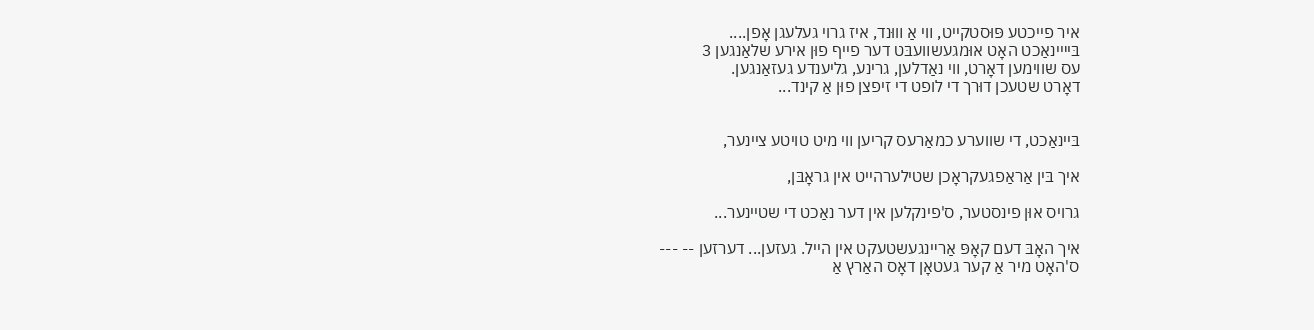איר פייכטע פּוּסטקייט, װי אַ װוּנד, איז גרוי געלעגן אָפן....
בּיײינאַכט האָט אוּמגעשװעבּט דער פייף פוּן אירע שלאַנגען 3
עס שווימען דאָרט, װי נאַדלען, גרינע, גליענדע געזאַנגען.
דאָרט שטעכן דוּרך די לופט די זיפצן פוּן אַ קינד...


בּיינאַכט, די שווערע כמאַרעס קריען װי מיט טויטע ציינער,

איך בּין אַראַפגעקראָכן שטילערהייט אין גראָבּן,

גרויס אוּן פינסטער, ס'פינקלען אין דער נאַכט די שטיינער...

איך האָבּ דעם קאָפּ אַרײנגעשטעקט אין הייל. געזען... דערזען -- ---
ס'האָט מיר אַ קער געטאָן דאָס האַרץ אַ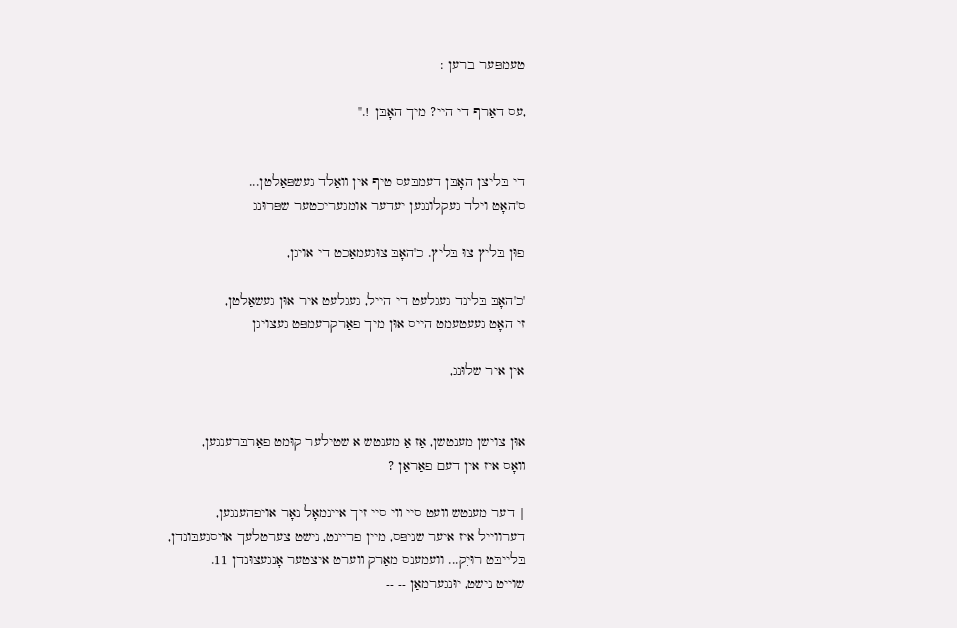טעמפּער ברען :

,עס דאַרף די היי? מיך האָבּן !."


די בּליצן האָבּן דעמבּעס טיף אין װאַלד געשפּאַלטן...
ס'האָט וילד געקלונגען יעדער אומגעריכטער שפּרוּנג

פוּן בּליץ צוּ בּליץ. כ'האָבּ צוּגעמאַכט די אויגן,

'כ'האָבּ בּלינד געגלעט די הייל, געגלעט איר אוּן געשאַלטן,
זי האָט געעטעמט הייס אוּן מיך פאַרקרעמפּט געצויגן

אין איר שלוּנג,


אוּן צוישן מענטשן, אַז אַ מענטש א שטילער קוּמט פאַרבּרענגען,
װאָס איז אין דעם פאַראַן ?

| דער מענטש װעט סיי װי סיי זיך איינמאָל נאָר אויפהענגען,
דערווייל איז איער שניפּס, מיין פריינט, נישט צערטלעך אױסגעבּונדן,
בּלייבּט רוּיִק... וועמענס מאַרק װערט איצטער אָנגעצוּנדן 11.
שוייט נישט, יוּנגערמאַן -- --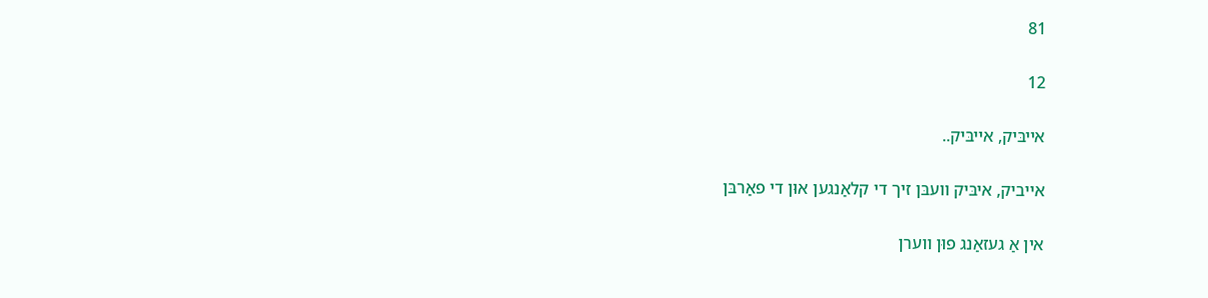81


12


אייבּיק, אייבּיק..


אײביק, איבּיק װעבּן זיך די קלאַנגען אוּן די פאַרבּן


אין אַ געזאַנג פוּן װערן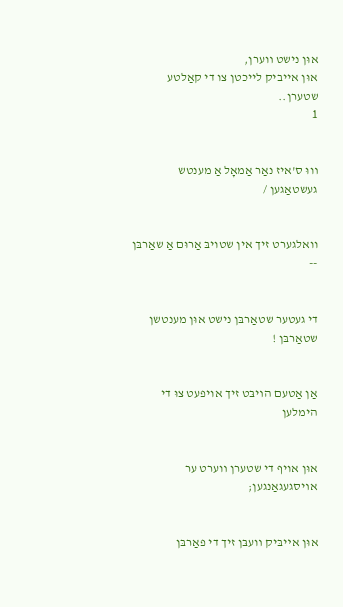אוּן נישט װערן,
אוּן אייביק לייכטן צו די קאַלטע שטערן..
1


װוּ ס'איז נאַר אַמאָל אַ מענטש געשטאַגען /


וואלגערט זיך אין שטויבּ אַרוּם אַ שאַרבּן --


די געטער שטאַרבּן נישט אוּן מענטשן שטאַרבּן !


אַן אַטעם הױבּט זיך אויפעט צוּ די הימלען


אוּן אויף די שטערן װערט ער אױסגעגאַנגען;


אוּן אײבּיק װעבּן זיך די פאַרבּן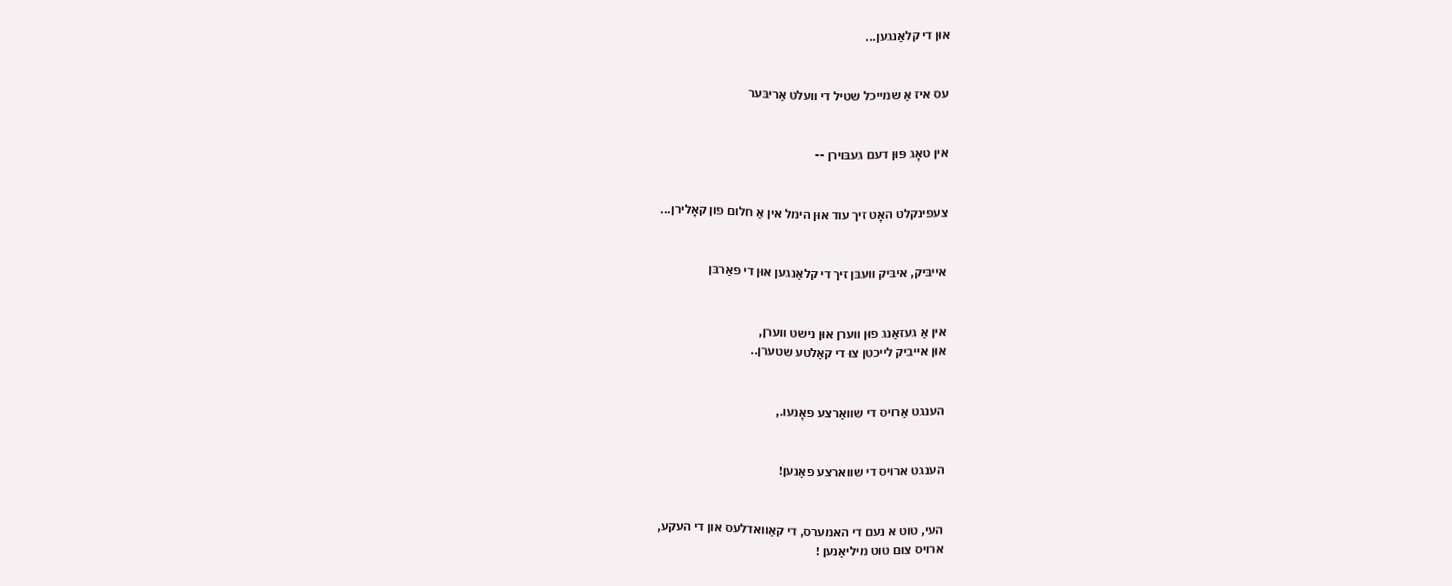אוּן די קלאַנגען...


עס איז אַ שמייכל שטיל די װעלט אַריבּער


אין טאָג פּוּן דעם געבּוירן --


צעפינקלט האָט זיך עוד אוּן הימל אין אַ חלום פון קאָלירן...


אייבּיק, איבּיק װעבּן זיך די קלאַנגען אוּן די פאַרבּן


אין אַ געזאַנג פוּן װערן אוּן נישט װערן,
אוּן אײביק לייכטן צוּ די קאַלטע שטערן..


הענגט אַרױס די שװאַרצע פאָנעו.,


הענגט ארויס די שווארצע פאַנען!


העי, טוט א נעם די האמערס, די קאַוואדלעס און די העקע,
ארויס צום טוט מיליאַנען !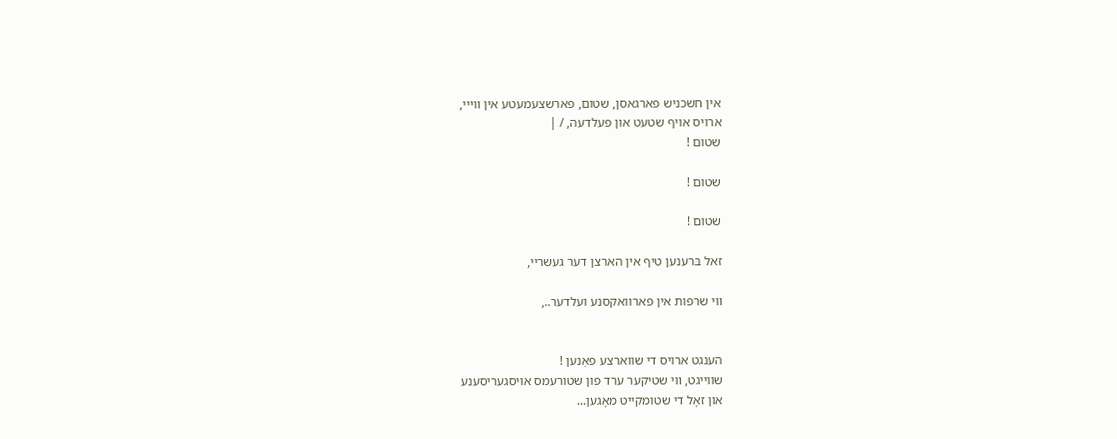אין חשכניש פארגאסן, שטום, פארשצעמעטע אין װײי,
ארויס אויף שטעט און פעלדעה, / |
שטום !

שטום !

שטום !

זאל בּרענען טיף אין הארצן דער געשריי,

װי שרפות אין פארוואקסנע ועלדער..,


הענגט ארויס די שווארצע פאַנען !
שווייגט, װי שטיקער ערד פון שטורעמס אויסגעריסענע
און זאָל די שטומקייט מאָגען...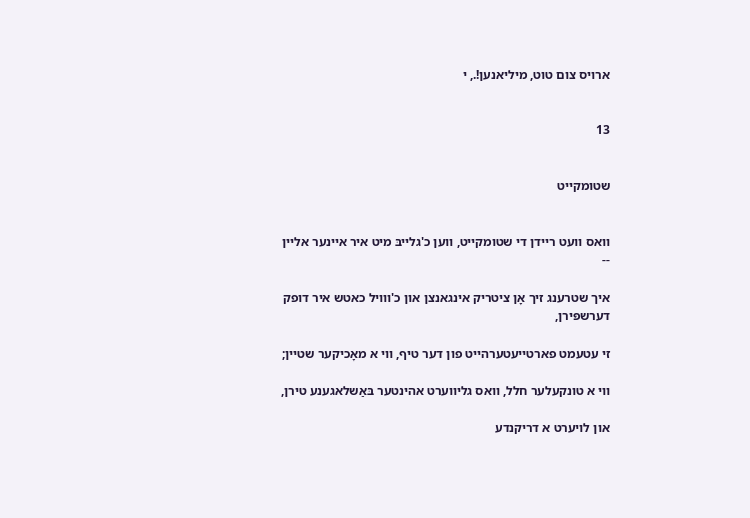ארויס צום טוט, מיליאנען!., י


13


שטומקייט


וואס װעט ריידן די שטומקייט, ווען כ'גלייבּ מיט איר איינער אליין --

איך שטרענג זיך אָן ציטריק אינגאנצן און כ'װויל כאטש איר דופק
דערשפּירן,

זי עטעמט פארטייעטערהייט פון דער טיף, װי א מאָכיקער שטיין;

װי א טונקעלער חלל, וואס גליװערט אהינטער בּאַשלאגענע טירן,

און לויערט א דריקנדע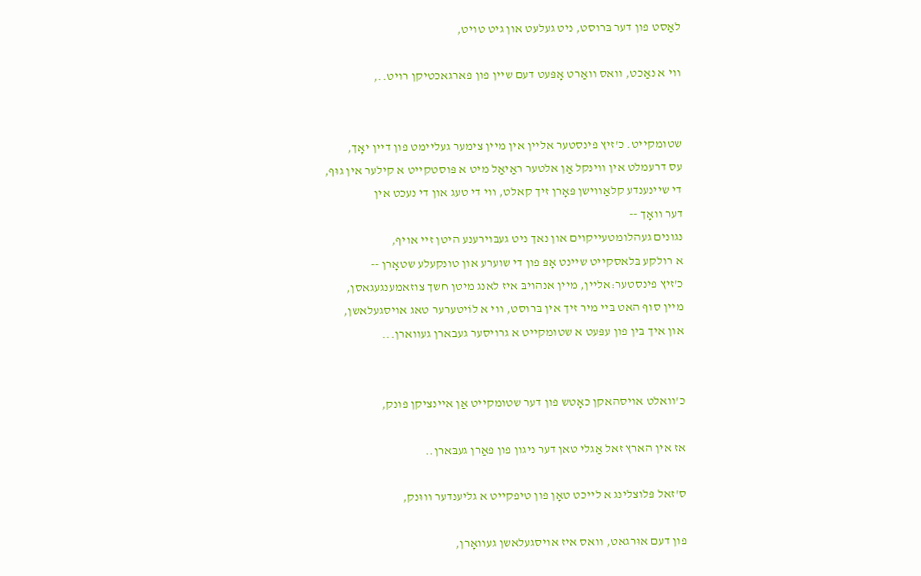לאַסט פון דער בּרוסט, ניט געלעּט און גיט טויט,

װי א נאַכט, וואס װאַרט אָפּעט דעם שיין פון פארגאכטיקן רויט..,


שטומקייט. כ'זיץ פינסטער אליין אין מיין צימער געליימט פון דיין יאָך,
עס דרעמלט אין ווינקל אַן אלטער ראַיאַל מיט א פּוסטקייט א קילער אין גוּף,
די שיינענדע קלאַװישן פּאָרן זיך קאלט, װי די טעג און די נעכט אין
דער װאָך --
נגונים געהלומטעײקוים און נאך ניט געבּוירענע היטן זיי אויף,
א רולקע בּלאסקייט שיינט אָפּ פון די שוערע און טונקעלע שטאָרן --
כ'זיץ פינסטער:אליין, מיין אנהויבּ איז לאנג מיטן חשך צוזאמענגעגאסן,
מיין סוף האט בּיי מיר זיך אין בּרוסט, װי א לוֹיטערער טאג אויסגעלאשן,
און איך בּין פון עפּעט א שטומקייט א גרויסער געבארן געווארן...


כ'וואלט אויסהאקן כאָטש פון דער שטומקייט אַן איינציקן פונק,

אז אין הארץ זאל אַגלי טאן דער ניגון פון פאַרן געבּארן..

ס'זאל פּלוצלינג א לייכט טאָן פון טיפקייט א גליענדער װוּנק,

פון דעם אוּרגאט, וואס איז אויסגעלאשן געװאָרן,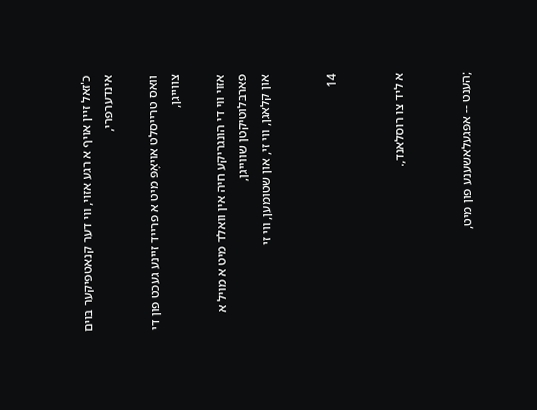כ'זאל זיין אויף א רגע אזוי, װי דער קנאטפּיקער בּוים אינדערפרי,

וואס טרייסלט אױאָפּ מיט א פרייד זיינע געכט פון די צווייגן,

אזוי װי די הונגריקע חיה אין וואלד מיט א מויל א פארבּלוטיקטן שווייגן,
און קלאגן, װי זי, און שטומען, װי זי


14


א ליד צו רוסלאנד,.


;הענט -- אפּגעלאשענע פון מיט,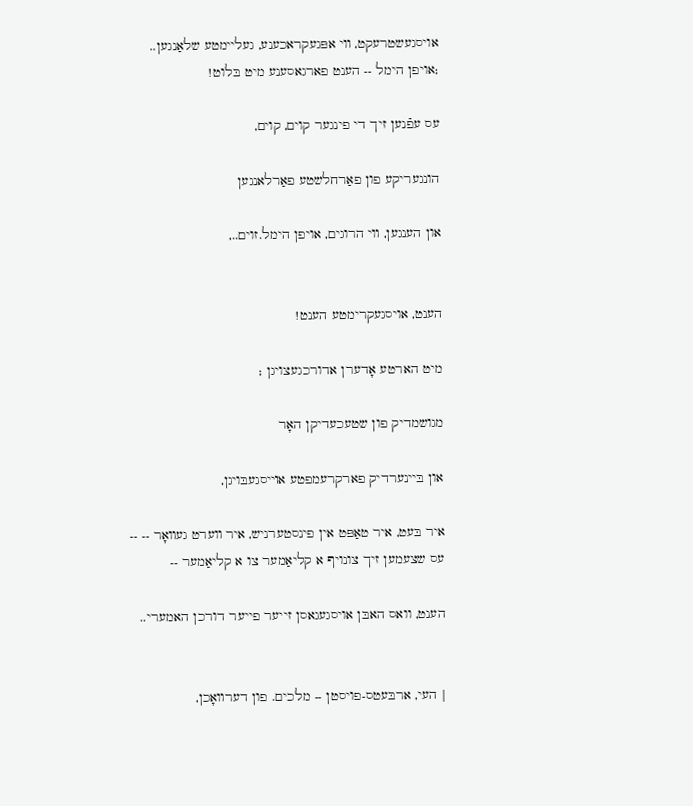אויסגעשטרעקט, װי אפּגעקראכענע, געליימטע שלאַנגען..
;אויפן הימל -- הענט פארגאסענע מיט בּלוט!

עס עפֿנען זיך די פינגער קוים, קוים,

הונגעריקע פון פאַרחלשטע פאַרלאנגען

און הענגען, װי הרוגים, אויפן הימל.זוים..,


הענט, אויסגעקרימטע הענט!

מיט הארטע אָדערן אדורכגעצויגן ;

מגושמדיק פון שטעכעדיקן האָר

און בּיינערדיק פארקרעמפטע אױיסגעבּויגן,

איר בּעט, איר טאַפּט אין פינסטערניש, איר װערט געװאָר -- --
עס שצעמען זיך צונויף א קליאַמער צו א קליאַמער --

הענט, וואס האבּן אויסגעגאסן זייער פייער דורכן האמערי..


| העי, ארבּעטס-פויסטן -- מלכים. פון דערװאָכן,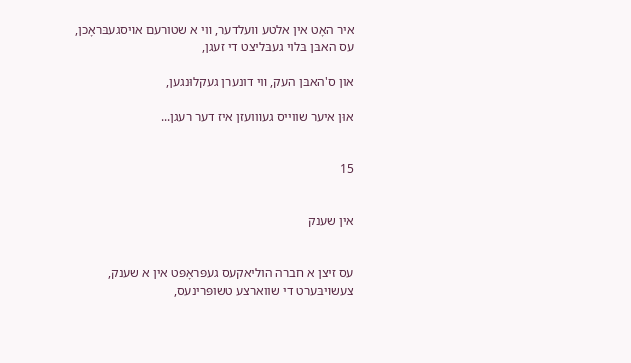איר האָט אין אלטע װעלדער, װי א שטורעם אױסגעבּראָכן,
עס האבּן בּלוי געבּליצט די זעגן,

און ס'האבּן העק, װי דונערן געקלוּנגען,

אוּן איער שווייס געװועזן איז דער רעגן...


15


אין שענק


עס זיצן א חברה הוליאקעס געפּראָפּט אין א שענק,
צעשױבּערט די שווארצע טשופּרינעס,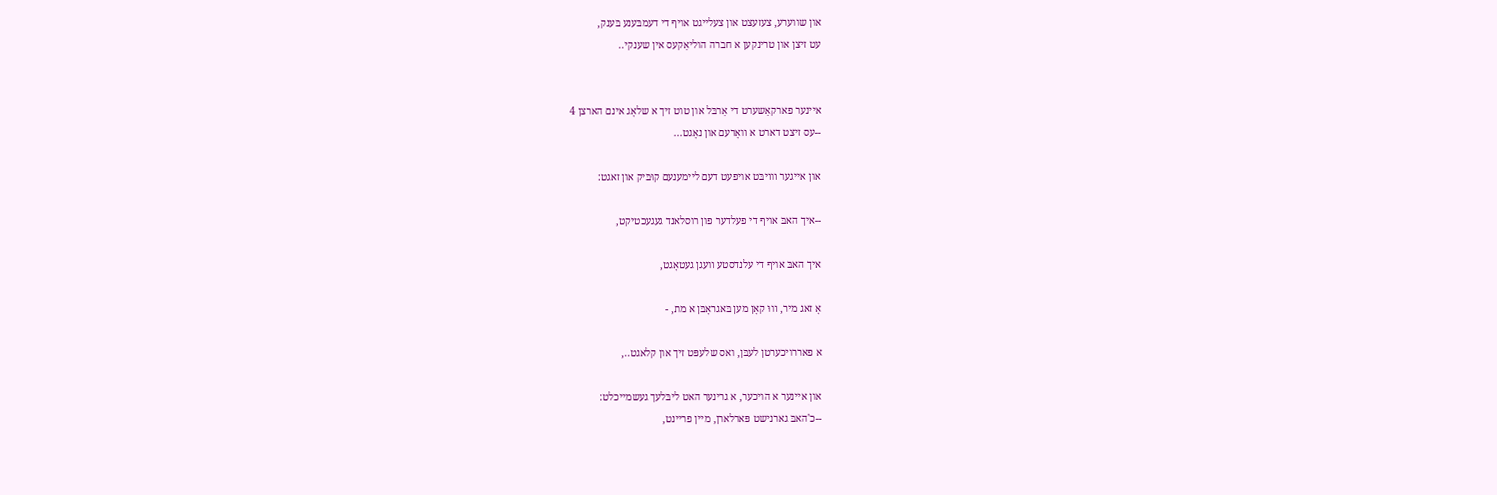און שווערע, צעזעצט און צעלייגט אויף די דעמבּענע בּענק,
עט זיצן און טרינקען א חברה הוליאַקעס אין שענקי..


איינער פארקאַשערט די אַרבּל און טוט זיך א שלאָג אינם הארצן 4
--עס זיצט דארט א װאָרעם און נאָגט...

און אייגער װױבּט אויפעט דעם ליימענעם קוּבּיק און זאגט:

--איך האבּ אויף די פעלדער פון רוסלאנד געגעכטיקט,

איך האבּ אויף די עלנדסטע װעגן געטאָגט,

אָ זאג מיר, װוּ קאָן מען בּאגראָבּן א מת, -

א פאררויכערטן לעבּן, ואס שלעפּט זיך און קלאגט..,

און איינער א הויכער, א גרינער האט ליבּלעך געשמייכלט:
--כ'האבּ גארנישט פּארלארן, מיין פריינט,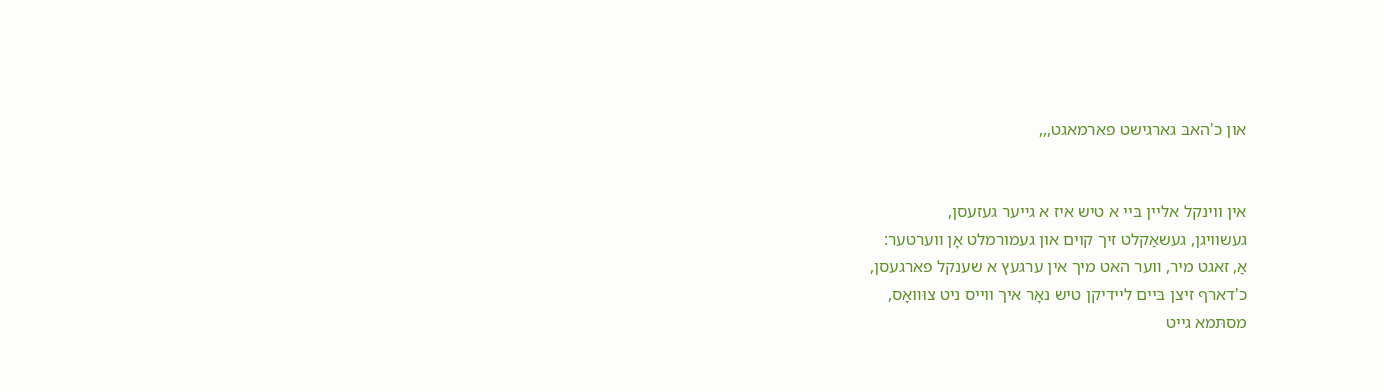און כ'האבּ גארגישט פארמאגט,,,


אין ווינקל אליין בּיי א טיש איז א גײער געזעסן,
געשוויגן, געשאַקלט זיך קוים און געמורמלט אָן װערטער:
אַ, זאגט מיר, װער האט מיך אין ערגעץ א שענקל פארגעסן,
כ'דארף זיצן בּיים ליידיקן טיש נאָר איך ווייס ניט צוּװאָס,
מסתּמא גייט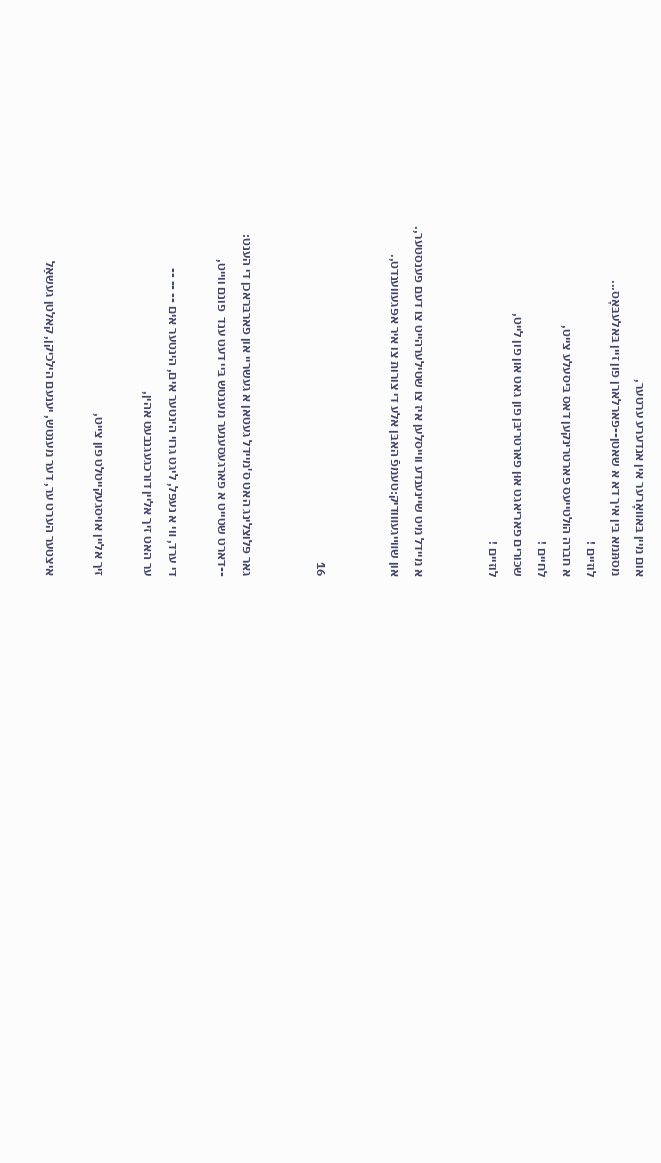אום מיין בּאװאָרער אין אנדערע ערטער,
מסתּמא בּין איך דא א שאטן--פארלארן פון זיין בּאלעבּאָס...
לוזיים !
א חברה הולטייעס פארטרינקען דאס בּיסעלע צייט,
לחיים !
שכּורים פאריאגט אוּן פארטריבּן פון גאט און פון לייט,
לוזיים !


א מיידל מיט שיינענדע ווייסלען איז צו שטילערהייט צו דעם פענסטער,.
און שװײגעװודיק:טעמפֿ האבּן אלע די צורות צו איר אפּגעװענדט,.


16


גאר פּלוצלינג האט ס'מיידל געטאן א געשריי און פארבּראכן די הענט:
--דארט שטייט א פארגעסענער מענטש בּיי דעט ענד  פונם ווייט,

די ערד, װי א נעפּל, ליגט גרוי הינטער אים, הינטער אים -- -- --
ער האט זיך אליין דורכגעגנבעט אהין,

זיך אליין אויסגעקייטלט פון צייט,

איצטער הערט ער, דער מענטש, יענעם הילכיקן, קאלטן געשאַל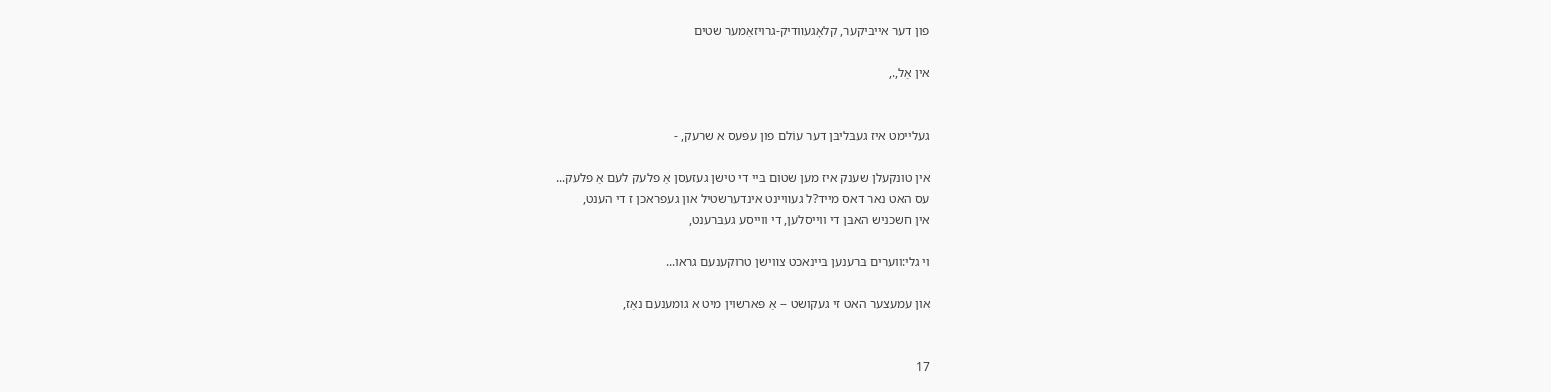פון דער אייבּיקער, קלאָגעװדיק-גרויזאַמער שטים

אין אַל,.,


געליימט איז געבּליבּן דער עוֹלם פון עפּעס א שרעק, -

אין טונקעלן שענק איז מען שטום בּיי די טישן געזעסן אַ פלעק לעם אַ פלעק...
עס האט נאר דאס מייד?ל געװיינט אינדערשטיל און געפראכן ז די הענט,
אין חשכניש האבּן די ווייסלען, די ווייסע געבּרענט,

וי גלי:ווערים בּרענען בּיינאכט צװישן טרוקענעם גראו...

און עמעצער האט זי געקושט -- אַ פּארשוין מיט א גומענעם נאַז,


17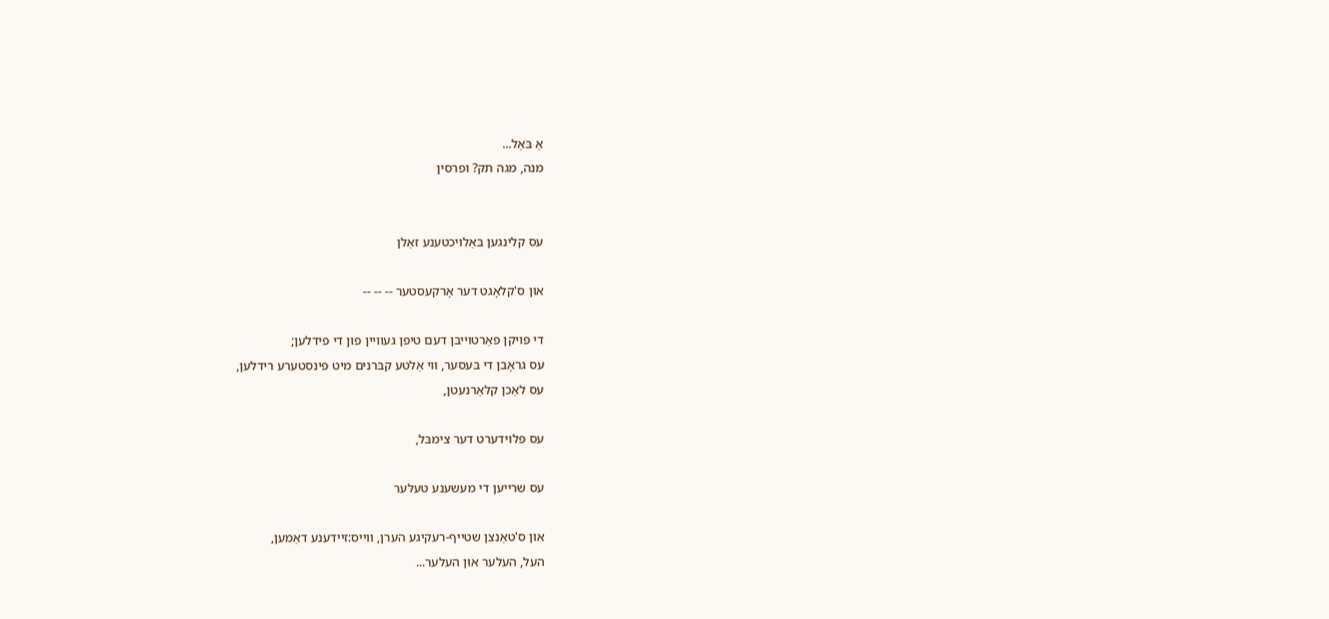אַ בֹּאַל...
מנה, מגה תק? ופרסין


עס קלינגען בּאַלויכטענע זאַלן

אוּן ס'קלאָגט דער אָרקעסטער -- -- --

די פּויקן פאַרטױיבּן דעם טיפן געוויין פוּןְ די פידלען;
עס גראָבּן די בּעסער, װי אַלטע קבּרנים מיט פינסטערע רידלען,
עס לאַכן קלאַרנעטן,

עס פּלױדערט דער צימבּל,

עס שרייען די מעשענע טעלער

אוּן ס'טאַנצן שטייף-רעקיגע הערן, ווייס:זיידענע דאַמען,
העל, העלער אוּן העלער...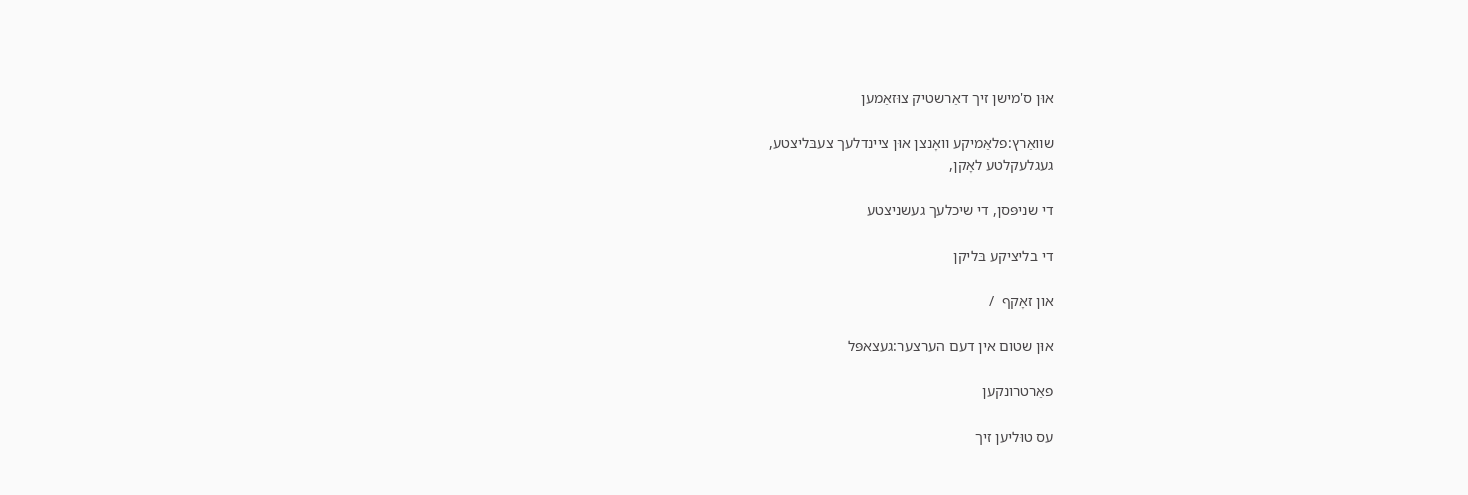אוּן ס'מישן זיך דאַרשטיק צוּזאַמען

שװאַרץ:פלאַמיקע װאָנצן אוּן ציינדלעך צעבּליצטע,
געגלעקלטע לאָקן,

די שניפּסן, די שיכלעך געשניצטע

די בליציקע בּליקן

און זאָקף  /

אוּן שטום אין דעם הערצער:געצאפּל

פאַרטרונקען

עס טוּליען זיך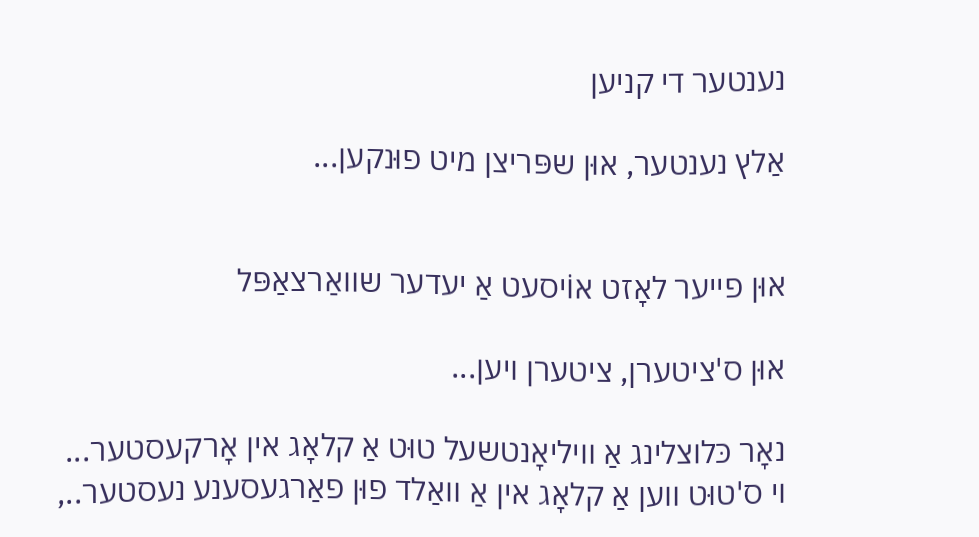נענטער די קניען

אַלץ נענטער, אוּן שפּריצן מיט פוּנקען...


אוּן פייער לאָזט אוֹיסעט אַ יעדער שװאַרצאַפּל

אוּן ס'ציטערן, ציטערן ויען...

נאָר כּלוצלינג אַ װיליאָנטשעל טוּט אַ קלאָג אין אָרקעסטער...
וי ס'טוּט װען אַ קלאָג אין אַ װאַלד פוּן פאַרגעסענע נעסטער..,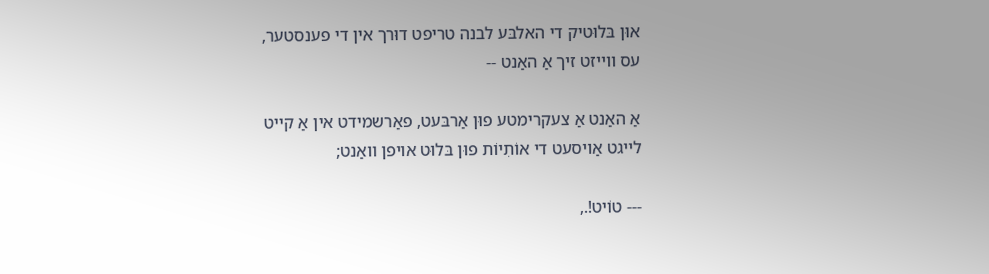אוּן בּלוּטיק די האלבּע לבנה טריפט דוּרך אין די פענסטער,
עס ווייזט זיך אַ האַנט --

אַ האַנט אַ צעקרימטע פוּן אַרבּעט, פאַרשמידט אין אַ קייט
לייגט אַױסעט די אוֹתִיוֹת פוּן בּלוּט אויפן װאַנט;

--- טוֹיט!.,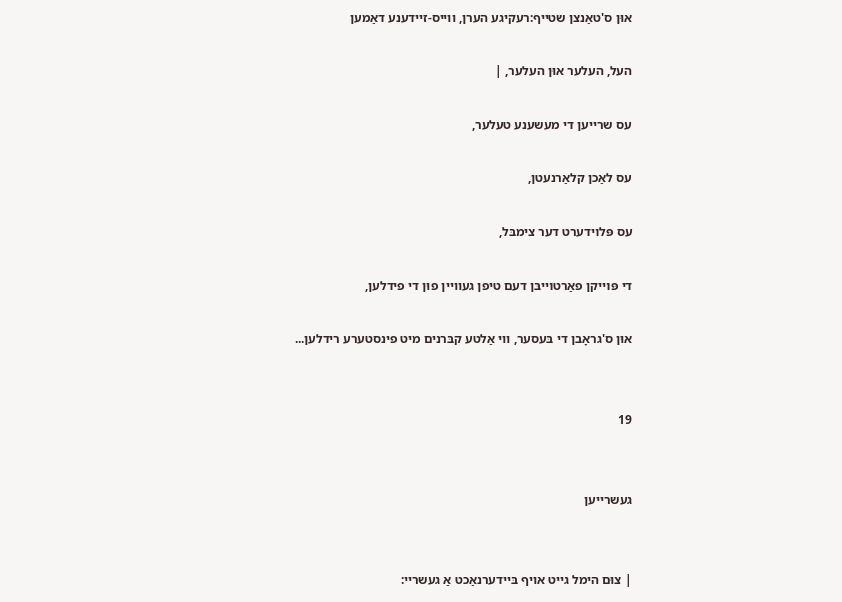אוּן ס'טאַנצן שטייף:רעקיגע הערן, ווייס-זיידענע דאַמען

העל, העלער אוּן העלער, |

עס שרייען די מעשענע טעלער,

עס לאַכן קלאַרנעטן,

עס פּלױדערט דער צימבּל,

די פּױיקן פאַרטױיבּן דעם טיפן געװיין פוּן די פידלען,

אוּן ס'גראָבן די בּעסער, װי אַלטע קבּרנים מיט פינסטערע רידלען...


19


געשרייען


| צוּם הימל גייט אויף בּיידערנאַכט אַ געשריי: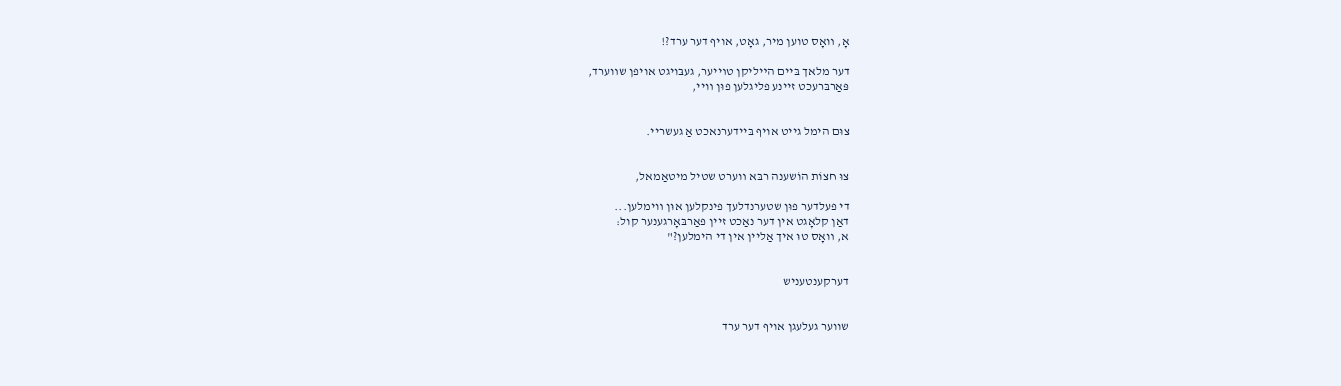אָ, װאָס טוען מיר, גאָט, אויף דער ערד?!

דער מלאך בּיים הײליקן טױיער, געבּויגט אויפן שװערד,
פּאַרבּרעכט זיינע פליגלען פוּן װיי,


צוּם הימל גייט אויף בּיידערנאכט אַ געשריי.


צוּ חצוֹת הוֹשענה רבּא װערט שטיל מיטאַמאל,

די פעלדער פוּן שטערנדלעך פינקלען אוּן װימלען...
דאַן קלאָגט אין דער נאַכט זיין פאַרבּאָרגענער קול:
א, װאָס טוּ איך אַליין אין די הימלען?"


דערקענטעניש


שווער געלעגן אויף דער ערד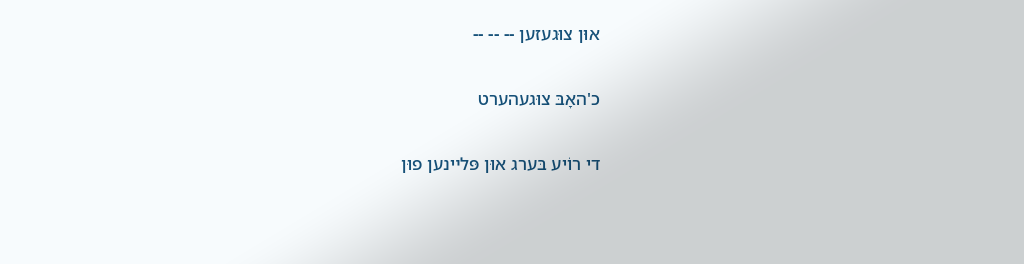אוּן צוּגעזען -- -- --

כ'האָבּ צוּגעהערט

די רוֹיע בּערג אוּן פּלײנען פוּן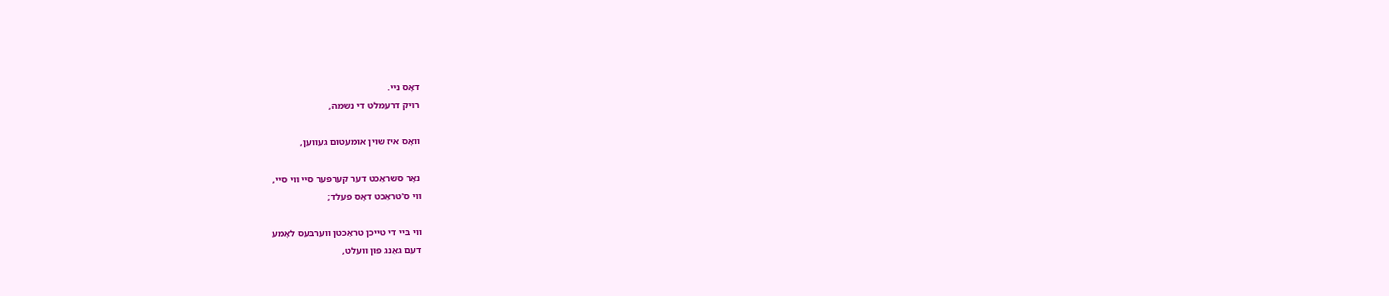דאָס ניי.
רויק דרעמלט די נשמה,

װאָס איז שוין אוּמעטוּם געווען,

נאָר סשראַכט דער קערפּער סיי װי סיי,
װי ס'טראַכט דאָס פעלד;

װי בּיי די טייכן טראַכטן װערבּעס לאָמע
דעם גאַנג פוּן וועלט,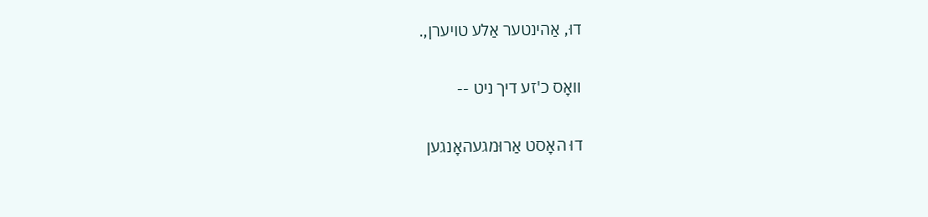דוּ, אַהינטער אַלע טויערן,.

װאָס כ'זע דיך ניט --

דוּ האָסט אַרוּמגעהאָנגען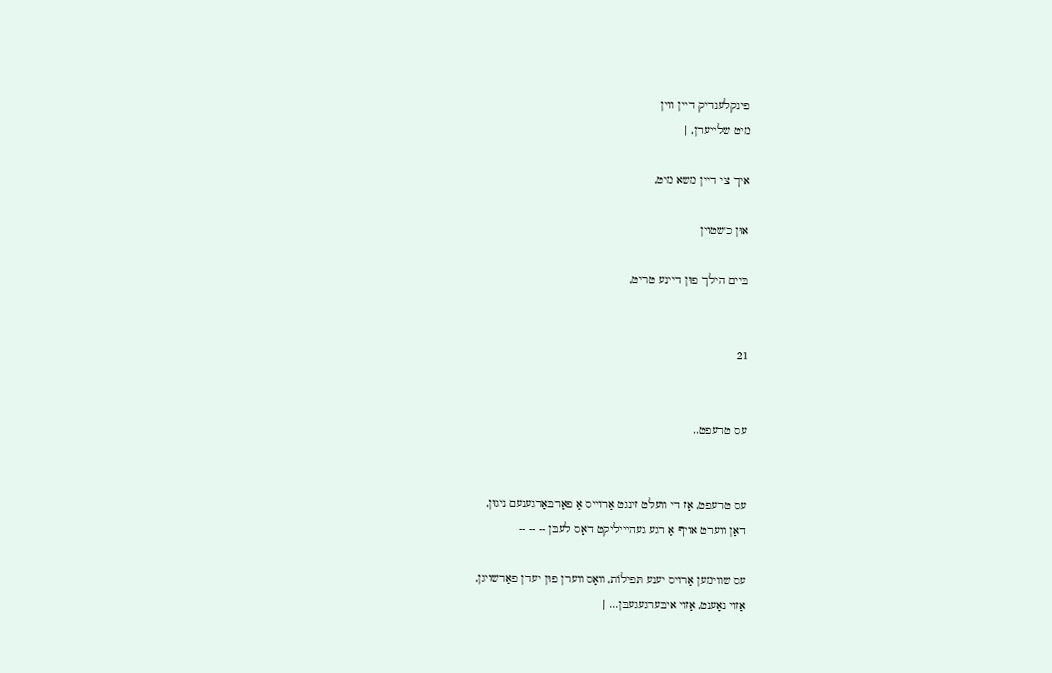פינקלענדיק דיין ווין
מיט שלייערן, |

איך צי דיין משא מיט,

אוּן כ'שטוין

בּיים הילך פוּן דיינע טריט,


21


עס טרעפט..


עס טרעפט, אַז די װעלט זינגט אַרױיס אַ פאַרבּאַרגענעם ניגוּן,
דאַן װערט אויף אַ רגע געהײיליקט דאָס לעבּן -- -- --

עס שווימען אַרױס יענע תּפילוֹת, װאָס װערן פוּן יעדן פאַרשויגן,
אַזױ נאָענט, אַזױ איבּערגעגעבּן... |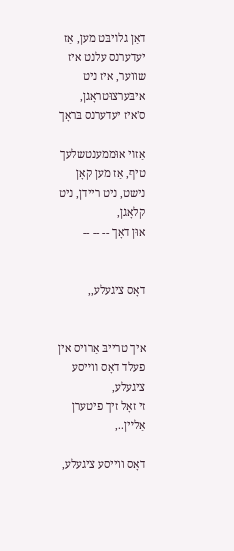דאַן גלױבּט מען, אַז יעדערנס עלנט איז שווער, איז ניט איבּערצוּטראָגן,
ס'איז יעדערנס בּראָך

אַזױ אוּממענטשלעך טיף, אַז מען קאָן נישט, ניט ריידן, ניט קלאָגן,
אוּן דאָך -- -- --


דאָס ציגעלע,,


איך טרייבּ אַרױס אין פעלד דאָס װײסע ציגעלע,
זי זאָל זיך פיטערן אַלײן..,

דאָס ווייסע ציגעלע,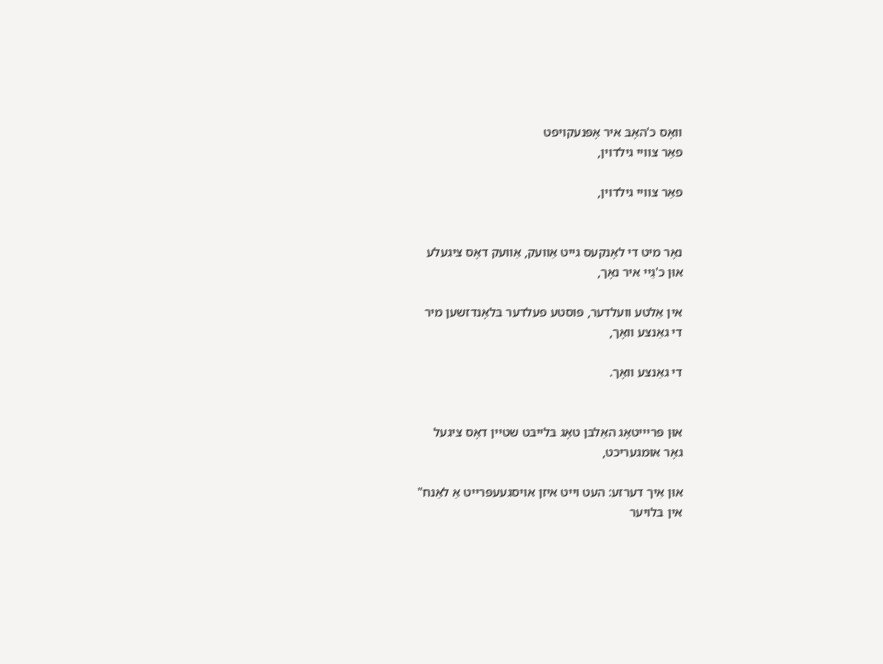װאָס כ'האָבּ איר אָפּנעקױפט
פאַר צוויי גילדוין,

פאַר צוויי גילדוין,


נאָר מיט די לאָנקעס גייט אַװעק, אַװעק דאָס ציגעלע
אוּן כ'גֵיי איר נאָך,

אין אַלטע וועלדער, פּוסטע פעלדער בּלאָנדזשען מיר
די גאַנצע װאָך,

די גאַנצע װאָך.


אוּן פּרײיטאָג האַלבּן טאָג בּלייבּט שטיין דאָס ציגעל
גאָר אוּמגעריכט,

אוּן אִיך דערזע: העט וייט איזן אױסגעעפּרײט אַ לאַנח"
אין בּלויער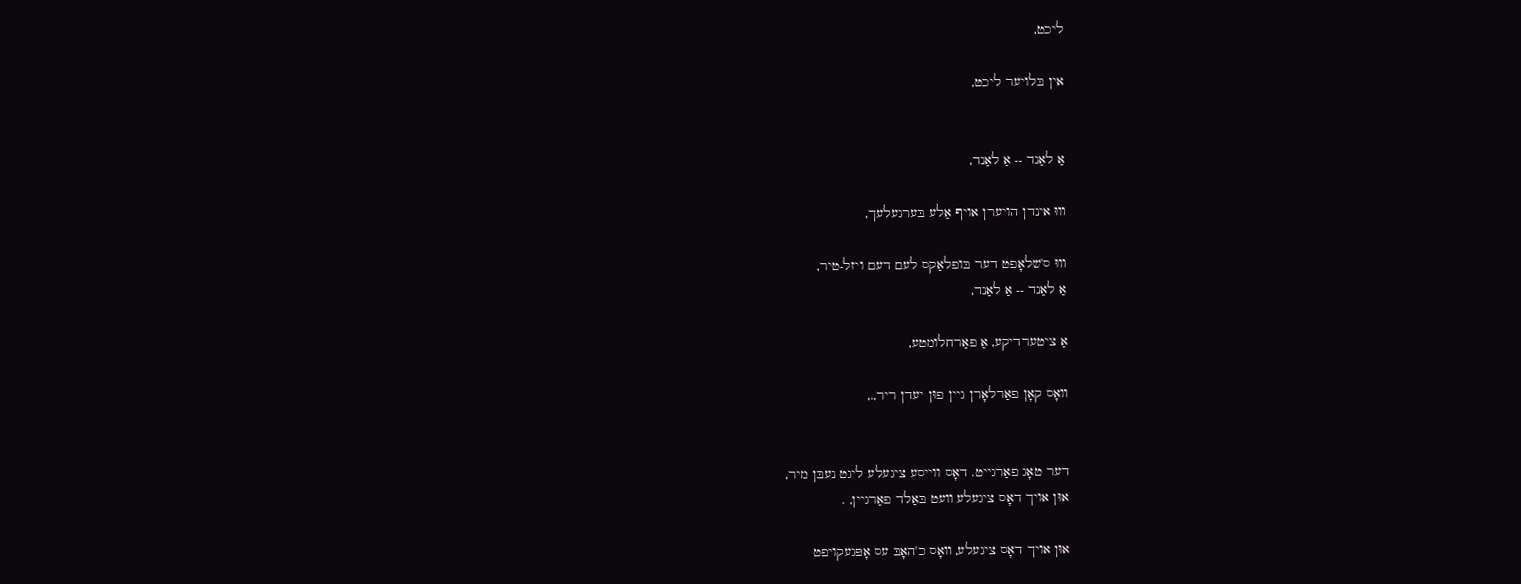ליכט,

אין בּלויער ליכט,


אַ לאַנד -- אַ לאַנד,

װוּ אינדן הויערן אויף אַלע בּערגעלעך,

װוּ ס'שלאָפט דער בּופלאַקס לעם דעם ויזל-טיר,
אַ לאַנד -- אַ לאַנד,

אַ ציטערדיקע, אַ פאַרחלומטע,

װאָס קאָן פאַרלאָרן גיין פוּן יעדן ריר,.,


דער טאָג פאַרגייט. דאָס ווייסע ציגעלע ליגט נעבּן מיר,
אוּן אויך דאָס ציגעלע װעט בּאַלד פאַרגיין, .

אוּן אויך דאָס ציגעלע, װאָס כ'האָבּ עס אָפּגעקויפט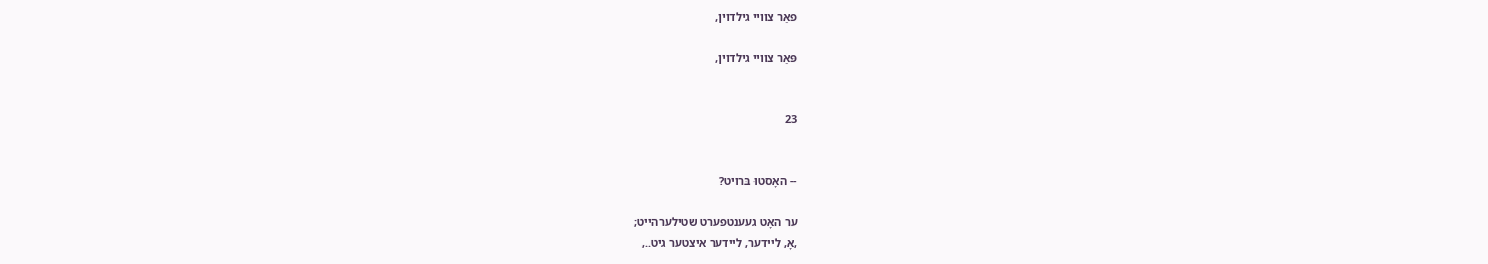פאַר צוויי גילדוין,

פּאַר צוויי גילדוין,


23


-- האָסטוּ בּרויט?

ער האָט געענטפערט שטילערהייט;
,אָ, ליידער, ליידער איצטער גיט..,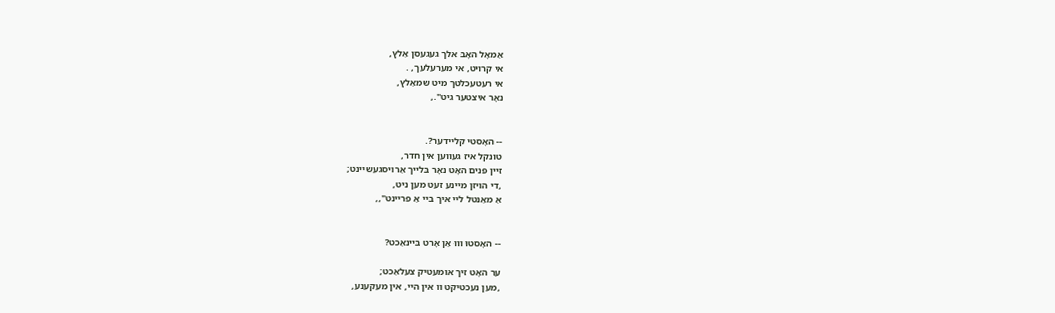אַמאָל האָבּ אלך געגעסן אַלץ,
אי קרויט, אי מערעלעך, .
אי רעטעכלטך מיט שמאַלץ,
נאָר איצטער גיט".,


-- האָסטי קליידער?.
טונקל איז געװען אין חדר,
זיין פּנים האָט נאָר בּלייך אַרױסגעשײנט;
,די הויזן מיינע זעט מען ניט,
אַ מאַנטל ליי איך בּיי אַ פריינט",,


-- האָסטוּ װוּ אַן אָרט בּיינאַכט?

ער האָט זיך אומעטיק צעלאַכט;
,מען נעכטיקט וו אין היי, אין מעקענע,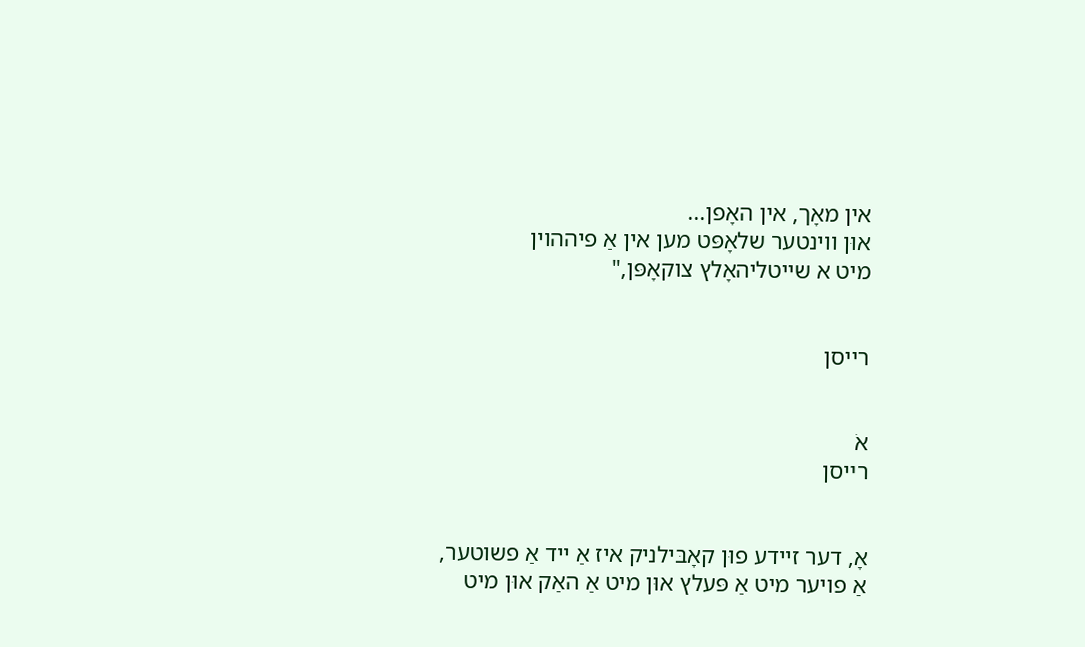אין מאָך, אין האָפן...
אוּן ווינטער שלאָפּט מען אין אַ פיההוין
מיט א שייטליהאָלץ צוקאָפּן,"


רייסן


אֹ
רײסן


אָ, דער זיידע פוּן קאָבּילניק איז אַ ייד אַ פשוטער,
אַ פויער מיט אַ פּעלץ אוּן מיט אַ האַק אוּן מיט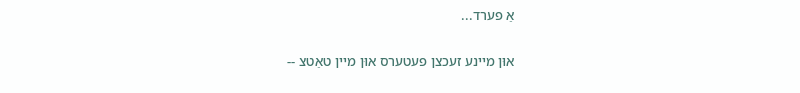אַ פערד...

אוּן מיינע זעכצן פעטערס אוּן מיין טאַטצ --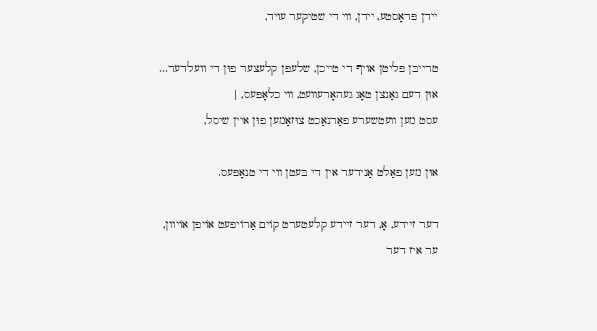יידן פּראָסטע, יידן, װי די שטיקער עױד,

טרייבּן פּליטן אויף די טייכן, שלעפּן קלעצער פוּן די וועלדער...
אוּן דעם גאַנצן טאָג געהאָרעװעט, װי כלאָפּעס, |
עסט מען װעטשערע פאַרנאַכט צוּזאַמען פוּן איין שיסל,

אוּן מען פאַלט אַנידער אין די בּעטן װי די טנאָפּעס.

דער זיידע, אָ, דער זיידע קלעטערט קוֹים אַרוֹיפעט אוֹיפן אוֹיוון,
ער איז דער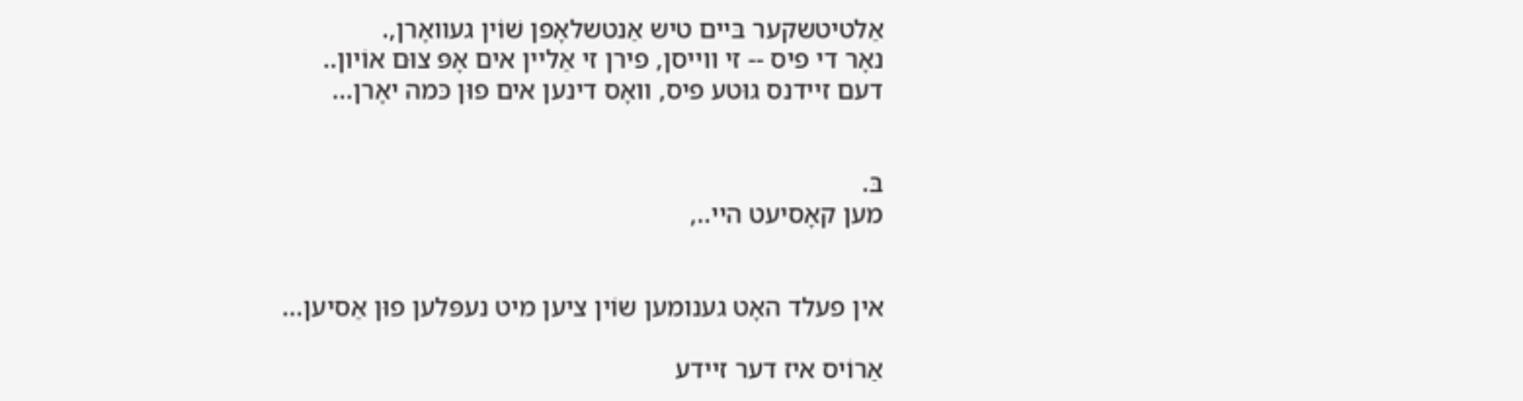אַלטיטשקער בּיים טיש אַנטשלאָפן שׁוֹין געװאָרן,.
נאָר די פיס -- זי װייסן, פירן זי אַליין אים אָפּ צוּם אוֹיון..
דעם זיידנס גוּטע פיס, װאָס דינען אים פוּן כּמה יאָרן...


בּ.
מען קאָסיעט היי..,


אין פעלד האָט גענומען שוֹין ציען מיט נעפּלען פוּן אַסיען...

אַרוֹיס איז דער זיידע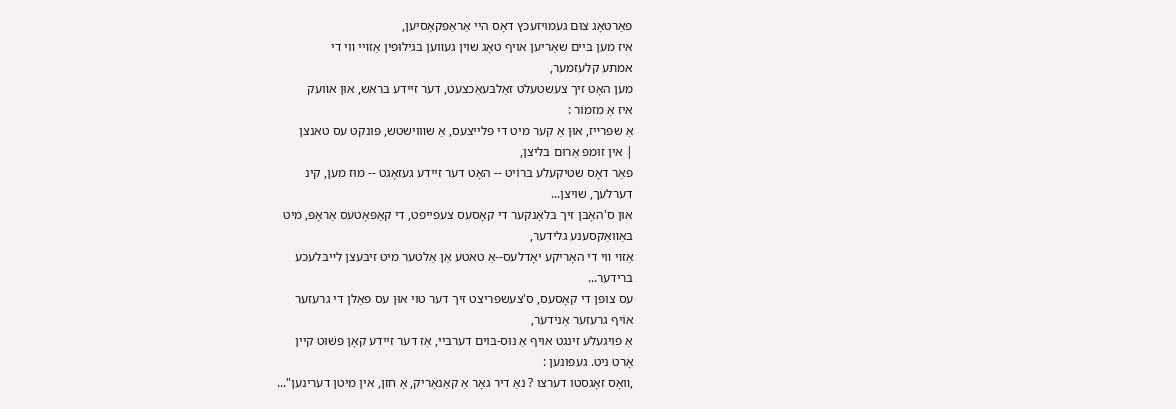פאַרטאָג צוּם געמויזעכץ דאָס היי אַראַפּקאָסיען,
איז מען בּיים שאַריען אויף טאָג שוין געװען בּגילוּפין אַזױי װי די
אמתע קלעזמער,
מען האָט זיך צעשטעלט זאַלבּעאַכצעט, דער זיידע בּראש, אוּן אװעק
איז אַ מזמוֹר :
אַ שפּרײז, אוּן אַ קער מיט די פּלייצעס, אַ שװוישטש, פּונקט עס טאנצן
| אין זוּמפּ אַרוּם בּליצן,
פּאַר דאָס שטיקעלע בּרוֹיט -- האָט דער זיידע געזאָגט -- מוּז מען, קינ
דערלעך, שויצן...
אוּן ס'האָבּן זיך בּלאַנקער די קאָסעס צעפייפט, די קאַפּאָטעס אַראָפּ, מיט
בּאַװאַקסענע גלידער,
אַזױ װי די האָריקע יאָדלעס--אַ טאטע אַן אַלטער מיט זיבּעצן לײבּלעכע
בּרידער...
עס צופּן די קאָסעס, ס'צעשפּריצט זיך דער טוי אוּן עס פאַלן די גרעזער
אוֹיף גרעזער אַנידער,
אַ פויגעלע זינגט אויף אַ נוּס-בּוים דערבּיי, אַז דער זיידע קאָן פּשׁוּט קיין
אָרט ניט. געפונען :
,װאָס זאָגסטו דערצו ? נאַ דיר גאָר אַ קאַנאַריק, אַ חזן, אין מיטן דערינען"...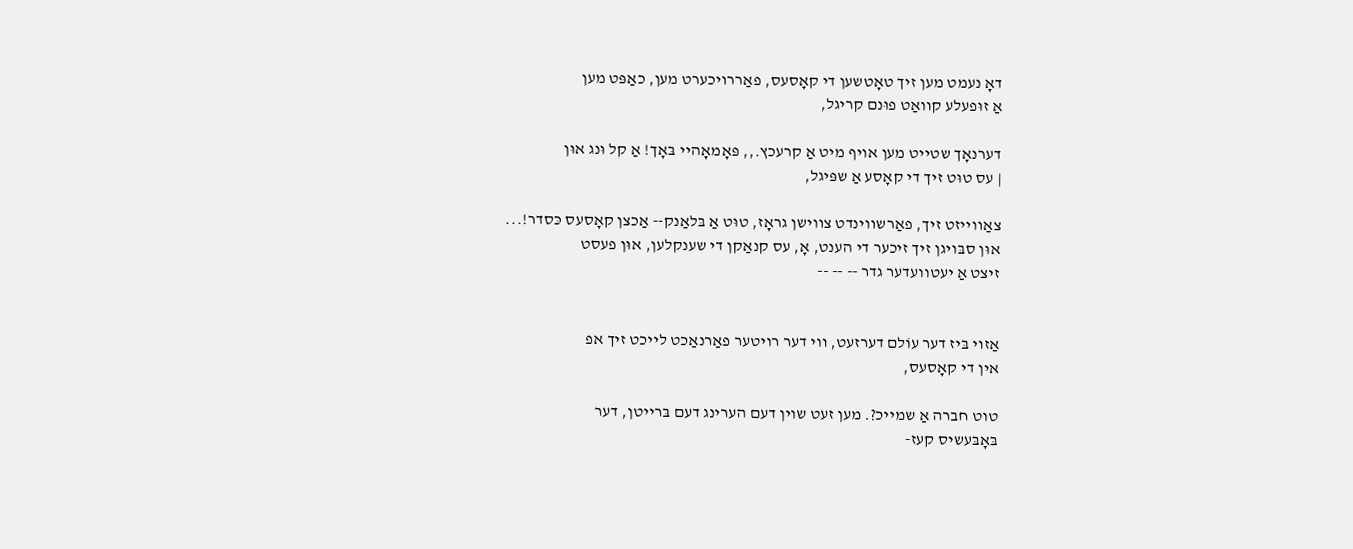דאָ נעמט מען זיך טאָטשען די קאָסעס, פאַררױכערט מען, כאַפּט מען
אַ זוּפעלע קװאַט פוּנם קריגל,

דערנאָך שטייט מען אויף מיט אַ קרעכץ.,, פּאָמאָהײ בּאָך! אַ קל וּנג אוּן
| עס טוּט זיך די קאָסע אַ שפּיגל,

צאַװײזט זיך, פאַרשװינדט צװישן גראָז, טוּט אַ בּלאַנק-- אַכצן קאָסעס כּסדר!...
אוּן סבּויגן זיך זיכער די הענט, אָ, עס קנאַקן די שענקלען, אוּן פעסט
זיצט אַ יעטוועדער גדר -- -- --


אַזױ בּיז דער עוֹלם דערזעט, װי דער רויטער פאַרנאַכט לייכט זיך אפ
אין די קאָסעס,

טוט חברה אַ שמייכ?. מען זעט שוין דעם הערינג דעם בּרײטן, דער
בּאָבּעשיס קעז-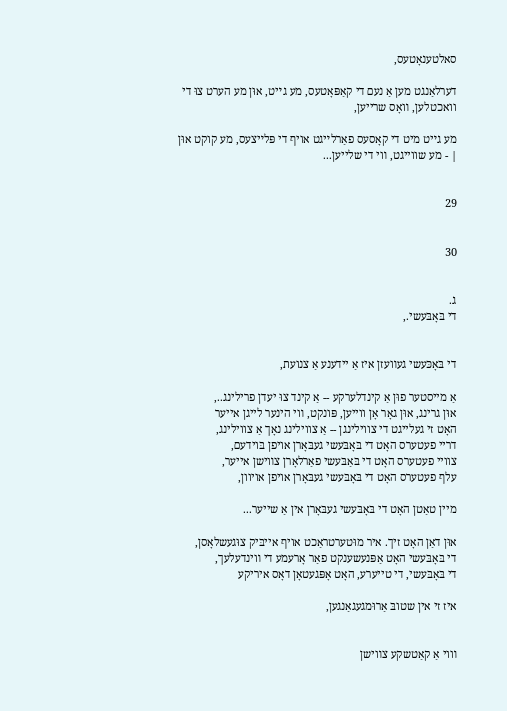סאלטענאָטעס,

דערלאַנגט מען אַ נעם די קאַפּאָטעס, מע גײט, אוּן מע הערט צוּ די
וואכטלען, װאָס שרייען,

מע גײט מיט די קאָסעס פאַרלײגט אויף די פּלײצעס, מע קוקט אוּן
| - מע שווייגט, װי די שלייען...


29


30


ג.
די בּאָבּעשי.,


די בּאָכּעשי געװעזן איז אַ יידענע אַ צנועת,

אַ מייסטער פוּן אַ קינדלערקע -- אַ קינד צוּ יעדן פרילינג..,
אוּן גרינג, אוּן גאָר אָן ווייען, פּונקט, װי הינער לייגן אייער
האָט זי געלייגט די צווילינגן -- אַ צווילינג נאָך אַ צווילינג,
דריי פעטערס האָט די בּאָבּעשי געבּאָרן אויפן בּוידעם,
צוויי פעטערס האָט די בּאַבּעשי פאַרלאָרן צװישן אייער,
עלף פעטערס האָט די בּאָבּעשי געבּאָרן אויפן אויוון,

מיין טאַטן האָט די בּאָבּעשי געבּאָרן אין אַ שייער...

אוּן דאַן האָט זיך. איר מוּטערטראַכט אויף אייבּיק צוּגעשלאָסן,
די בּאָבּעשי האָט אַפּנעשענקט פאַר אָרעמע די װינדעלעך,
די בּאָבּעשי, די טייערע, האָט אָפּגעטאָן דאָס איריקע

איז זי אין שטובּ אַרוּמגעגאַנגען,


װוי אַ קאַטשקע צװישן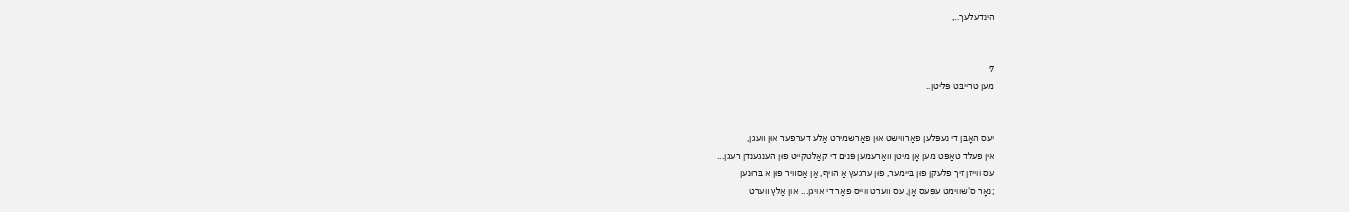הינדעלעך..,


7
מען טרייבּט פּליטן..


יעס האָבּן די נעפּלען פאַרװישט אוּן פאַרשמירט אַלע דערפער אוּן װעגן,
אין פעלד טאַפּט מען אָן מיטן װאַרעמען פּנים די קאַלטקײט פוּן הענגענדן רעגן...
עס ווייזן זיך פלעקן פוּן בּיימער, פוּן ערגעץ אַ הויף, אַן אַסװיר פוּן א בּרוּנען
;נאָר ס'שווימט עפּעס אָן, עס װערט ווייס פאַר די אויגן... און אַלץ װערט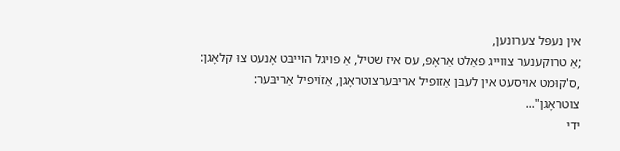אין נעפּל צערונען,
;אַ טרוקענער צווייג פאַלט אַראָפּ, עס איז שטיל, אַ פויגל הױיבּט אָנעט צוּ קלאָגן:
,ס'קוּמט אויסעט אין לעבּן אַזופיל אריבּערצוטראָגן, אַזוֹיפיל אַריבּער:
צוטראָגן"...
ידי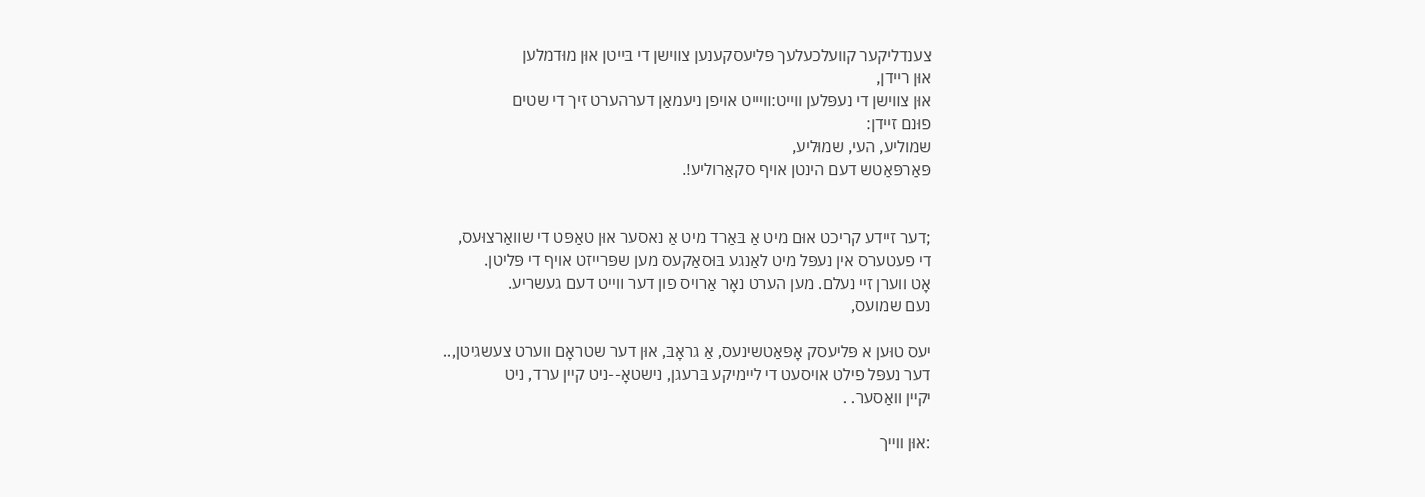צענדליקער קוועלכעלעך פּליעסקענען צװישן די בּייטן אוּן מוּדמלען
אוּן ריידן,
אוּן צװישן די נעפּלען ווייט:װײיט אויפן ניעמאַן דערהערט זיך די שטים
פוּנם זיידן:
שמוליע, העי, שמוּליע,
פּאַרפּאַטש דעם הינטן אויף סקאַרוליע!.


;דער זיידע קריכט אוּם מיט אַ בּאַרד מיט אַ נאסער אוּן טאַפּט די שװאַרצוּעס,
די פעטערס אין נעפּל מיט לאַנגע בּוּסאַקעס מען שפּרײזט אויף די פּליטן.
אָט ווערן זיי נעלם. מען הערט נאָר אַרױס פון דער װייט דעם געשריע.
נעם שמועס,

יעס טוּען א פּליעסק אָפּאַטשינעס, אַ גראָבּ, אוּן דער שטראָם ווערט צעשגיטן,..
דער נעפּל פילט אויסעט די ליימיקע בּרעגן, נישטאָ--ניט קיין ערד, ניט
יקיין װאַסער. .

:אוּן ווייך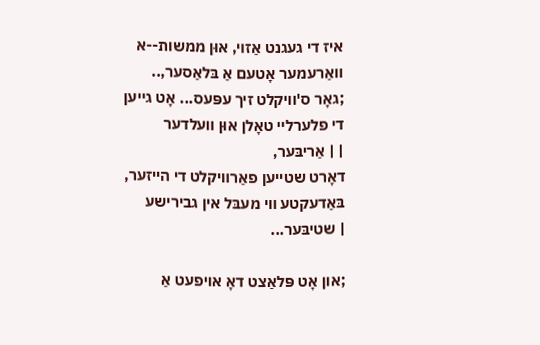איז די געגנט אַזױ, אוּן ממשות--א װאַרעמער אָטעם אַ בּלאַסער,..
;גאָר ס'וויקלט זיך עפּעס... אָט גײען די פלערלײ טאָלן אוּן װעלדער
| | אַריבּער,
דאָרט שטייען פאַרװיקלט די הייזער, בּאַדעקטע װי מעבּל אין גבירישע
| שטיבּער...

;און אָט פּלאַצט דאָ אויפעט אַ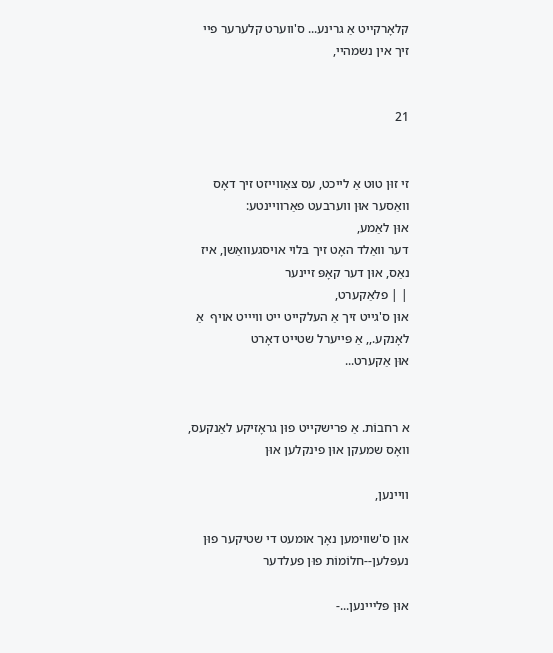קלאָרקײט אַ גרינע... ס'ווערט קלערער פיי
זיך אין נשמהיי,


21


זי זוּן טוּט אַ לייכט, עס צּאַװײזט זיך דאָס װאַסער אוּן ווערבעט פאַרװיינטע:
אוּן לאַמע,
דער װאַלד האָט זיך בּלוי אויסגעװאַשן, איז נאַס, אוּן דער קאָפּ זיינער
| | פלאַקערט,
אוּן ס'גייט זיך אַ העלקייט ייט װײיט אויף  אַ לאָנקע.,, אַ פּייערל שטייט דאָרט
אוּן אַקערט...


א רחבוֹת. אַ פרישקייט פוּן גראָזיקע לאַנקעס, װאָס שמעקן אוּן פינקלען אוּן

וויינען,

אוּן ס'שווימען נאָך אוּמעט די שטיקער פוּן נעפּלען--חלוֹמוֹת פוּן פעלדער

אוּן פּלײינען...-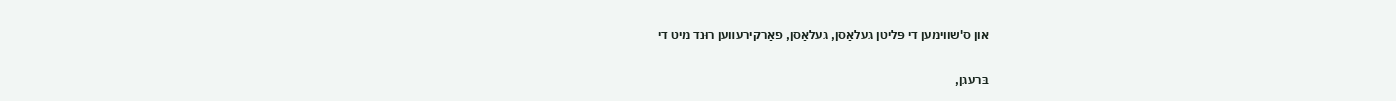און ס'שווימען די פּליטן געלאַסן, געלאַסן, פאַרקירעװען רוּנד מיט די

בּרעגן,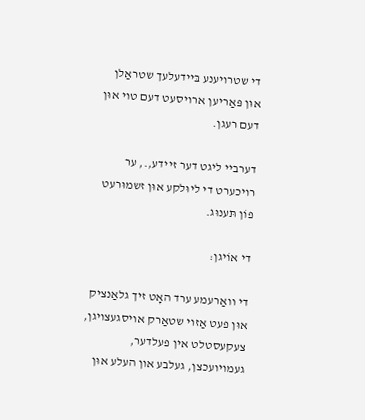די שטרויענע בּיידעלעך שטראַלן אוּן פּאַריען ארויסעט דעם טוי אוּן דעם רעגן.

דערביי ליגט דער זיידע,., ער רויכערט די ליוּלקע אוּן זשמוּרעט פוֹן תּענוּג.

די אוֹיגן:

די װאַרעמע ערד האָט זיך גלאַנציק אוּן פעט אַזױ שטאַרק אױסגעצויגן,
צעקעסטלט אין פעלדער, געמויועכצן, געלבע און העלע אוּן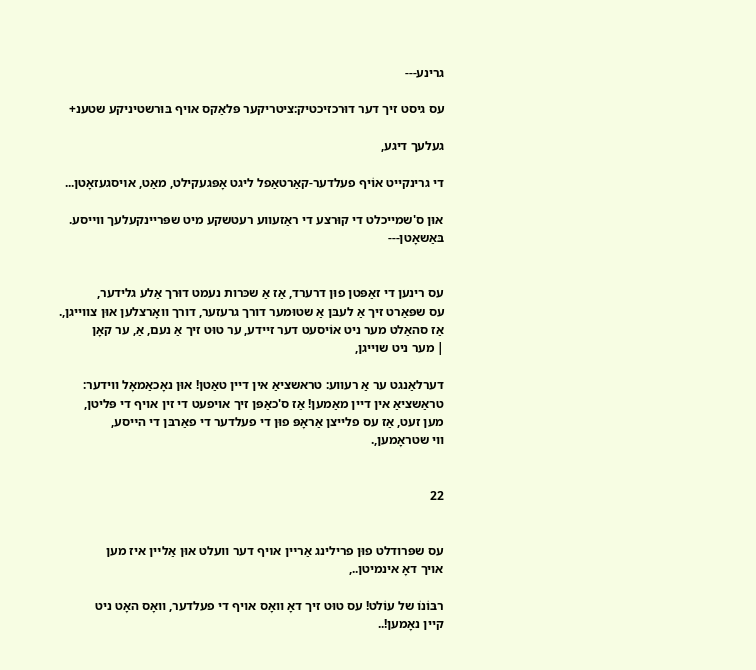גרינע---

עס גיסט זיך דער דוּרכזיכטיק:ציטריקער פּלאַקס אויף בּוּרשטיניקע שטענ+

געלעך דיגע,

די גרינקייט אוֹיף פעלדער-קאַרטאַפל ליגט אָפּגעקילט, מאַט, אױסגעזאָטן...

אוּן ס'שמייכלט די קוּרצע די ראַזעװע רעטשקע מיט שפּריינקעלעך װײסע.
בּאַשאָטן---


עס רינען די זאַפּטן פוּן דרערד, אַז אַ שכּרות נעמט דוּרך אַלע גלידער,
עס שפּאַרט זיך אַ לעבּן אַ שטוּמער דורך גרעזער, דורך װאָרצלען אוּן צווייגן,.
אַז סהאַלט מער ניט אוֹיסעט דער זיידע, ער טוּט זיך אַ נעם, אַ, ער קאָן
| מער ניט שוייגן,

דערלאַנגט ער אַ רעװע: טראשציאַ אין דיין טאַטן! אוּן נאָכאַמאָל װידער:
טראַשציאַ אין דיין מאַמען! אַז ס'כאַפּן זיך אויפעט די זין אויף די פּליטן,
מען זעט, אַז עס פלייצן אַראָפּ פוּן די פעלדער די פאַרבּן די הײסע,
װי שטראָמען,.


22


עס שפּרודלט פוּן פרילינג אַרײן אױף דער װעלט אוּן אַלײן איז מען
אויך דאָ אינמיטן..,

רבּוֹנוֹ של עוֹלט! עס טוּט זיך דאָ װאָס אויף די פעלדער, װאָס האָט ניט
קיין נאָמען!..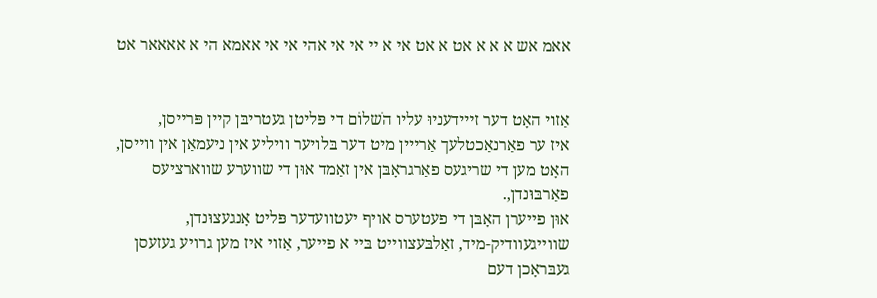אאמ אש א א א אט א אט אי א יי אי אי אהי אי אי אאמא הי א אאאאר אט


אַזױ האָט דער זײידעניוּ עליו הֹשלוֹם די פּליטן געטריבּן קיין פּרײסן,
איז ער פאַרנאַכטלעך אַרײין מיט דער בּלויער וויליע אין ניעמאַן אין װײסן,
האָט מען די שריגעס פאַרגראָבּן אין זאַמד אוּן די שווערע שווארציעס
פאַרבּוּנדן,.
אוּן פייערן האָבּן די פעטערס אויף יעטװעדער פּליט אָנגעצוּנדן,
שווייגעוודיק-מיד, זאַלבּעצװײט בּיי א פייער, אַזױ איז מען גרױע געזעסן
געבּראָכן דעם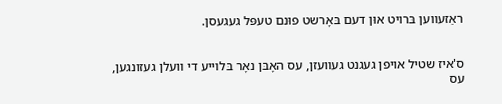ראַזעװען בּרויט אוּן דעם בּאָרשט פוּנם טעפּל געגעסן.


ס'איז שטיל אויפן געגנט געװעזן, עס האָבּן נאָר בּלױיע די װעלן געזונגען,
עס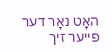האָט נאָר דער פייער זיך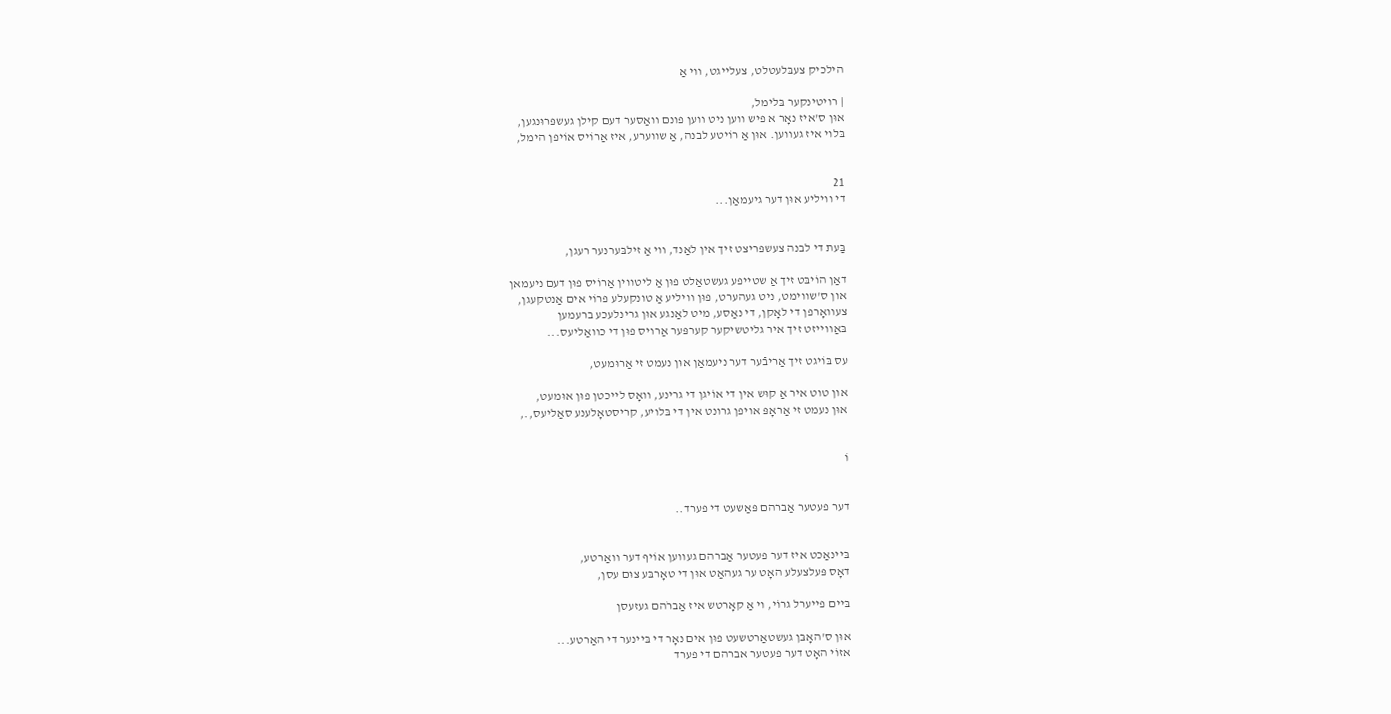הילכיק צעבּלעטלט, צעלייגט, װי אַ

| רויטינקער בּלימל,
אוּן ס'איז נאָר א פיש ווען ניט װען פונם װאַסער דעם קילן געשפּרוּנגען,
בּלוי איז געװען. אוּן אַ רוֹיטע לבנה, אַ שווערע, איז אַרוֹיס אוֹיפן הימל,


21
די וויליע אוּן דער גיעמאַן...


בַּעת די לבנה צעשפּריצט זיך אין לאַנד, װי אַ זילבּערנער רעגן,

דאַן הוֹיבּט זיך אַ שטייפע געשטאַלט פוּן אַ ליטווין אַרוֹיס פוּן דעם ניעמאן
און ס'שווימט, ניט געהערט, פוּן װיליע אַ טונקעלע פרוֹי אים אַנטקעגן,
צעװאָרפן די לאָקן, די נאַסע, מיט לאַנגע אוּן גרינלעכע ברעמען
בּאַװײזט זיך איר גליטשיקער קערפּער אַרױס פוּן די כװאַליעס...

עס בּוֹיגט זיך אַריבֿער דער ניעמאַן אוּן נעמט זי אַרוּמעט,

און טוט איר אַ קוּש אין די אוֹיגן די גרינע, װאָס לייכטן פוּן אוּמעט,
אוּן נעמט זי אַראָפּ אויפן גרונט אין די בּלויע, קריסטאָלענע סאַליעס,.,


וֹ


דער פעטער אַברהם פּאַשעט די פערד..


בּיינאַכט איז דער פעטער אַברהם געווען אוֹיף דער װאַרטע,
דאָס פּעלצעלע האָט ער געהאַט אוּן די טאָרבּע צוּם עסן,

בּיים פייערל גרוֹי, וי אַ קאָרטש איז אַברֹהם געזעסן

אוּן ס'האָבּן געשטאַרטשעט פוּן אים נאָר די בּיינער די האַרטע...
אזוֹי האָט דער פעטער אברהם די פערד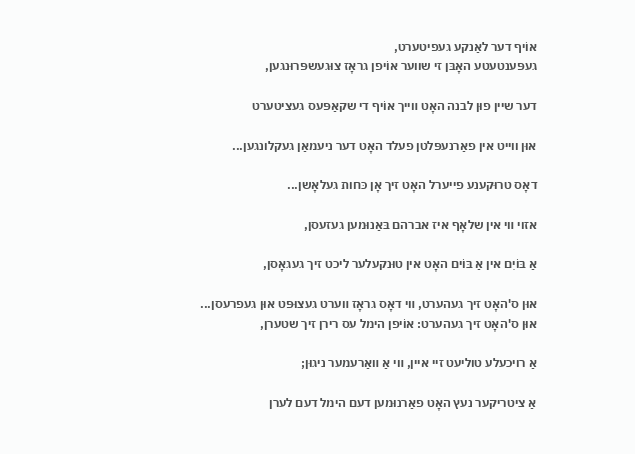אוֹיף דער לאַנקע געפיטערט,
געפּענטעטע האָבּן זי שווער אוֹיפן גראָז צוּגעשפּרוּנגען,

דער שיין פוּן לבנה האָט װייך אוֹיף די שקאַפּעס געציטערט

אוּן ווייט אין פאַרנעפּלטן פעלד האָט דער ניעמאַן געקלונגען...

דאָס טרוּקענע פייערל האָט זיך אָן כּחות געלאָשן...

אזוי װי אין שלאָף איז אברהם בּאַנוּמען געזעסן,

אַ בּוֹיִם אין אַ בּוֹים האָט אין טוּנקעלער ליכט זיך געגאָסן,

אוּן ס'האָט זיך געהערט, װי דאָס גראָז װערט געצוּפּט אוּן געפרעסן...
אוּן ס'האָט זיך געהערט: אוֹיפן הימל עס רירן זיך שטערן,

אַ רויכעלע טוליעט זיי איין, װי אַ װאַרעמער ניגוּן;

אַ ציטריקער נעץ האָט פאַרנוּמען דעם הימל דעם לערן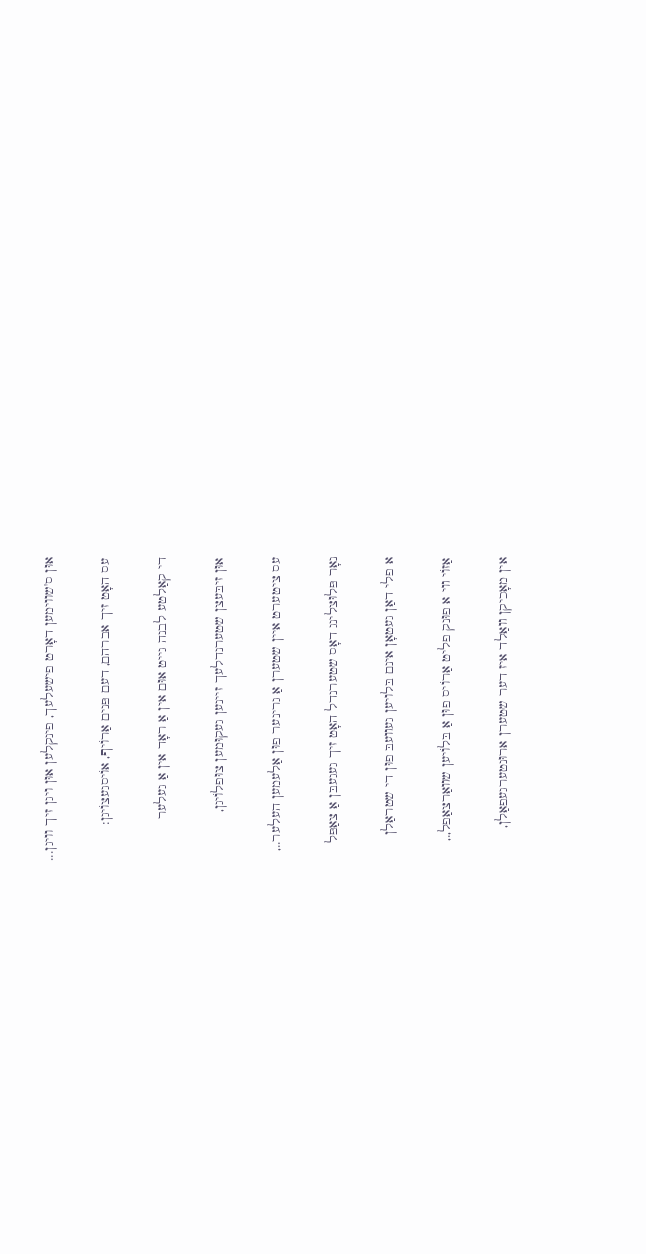אוּן ס'שווימען דאָרט פישעלעך, פינקלען אוּן ויגן זיך וויגן...

עס האָט זיך אברהם, דעם פּנים אַרוֹיף, אוֹיסגעצוֹיגן:

די קאַלטע לבנה גייט אוּם אין אַ ראָד אין אַ געלער

אוּן זיבּעצן שטערנדלעך זיינען געקוּמען צוּפלוֹיגן,

עס ציטערט איין שטערן אַ גרינער פוּן אַלעמען העלער..,

נאָר פּלוּצלינג דאָס שטערנדל האָט זיך געגעבּן אַ צאַפּל

א פלי דאַן געטאָן אינם בּלויען געװעבּ פוּן די שטראַלן

אַזוֹי װי א פוּנק פליט אַרוֹיס פוּן אַ בּלוֹיען שװאַרצאַפל,.,

אין מאָכיקן װאַלד איז דער שטערן ארוּנטערגעפאַלן,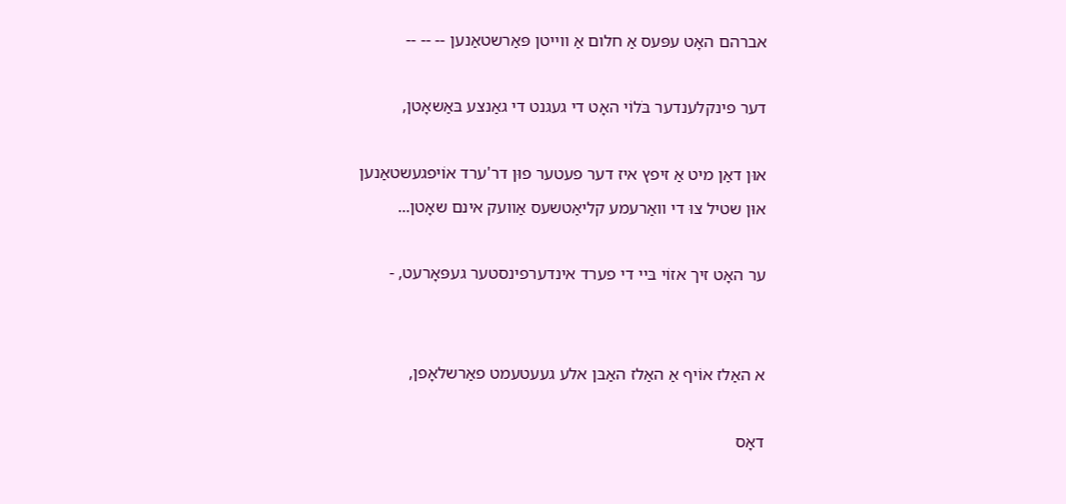אברהם האָט עפּעס אַ חלום אַ װײטן פּאַרשטאַנען -- -- --

דער פינקלענדער בֹּלוֹי האָט די געגנט די גאַנצע בּאַשאָטן,

אוּן דאַן מיט אַ זיפץ איז דער פעטער פוּן דר'ערד אוֹיפגעשטאַנען
אוּן שטיל צוּ די װאַרעמע קליאַטשעס אַװעק אינם שאָטן...

ער האָט זיך אזוֹי בּיי די פערד אינדערפינסטער געפּאָרעט, -


א האַלז אוֹיף אַ האַלז האַבּן אלע געעטעמט פאַרשלאָפן,

דאָס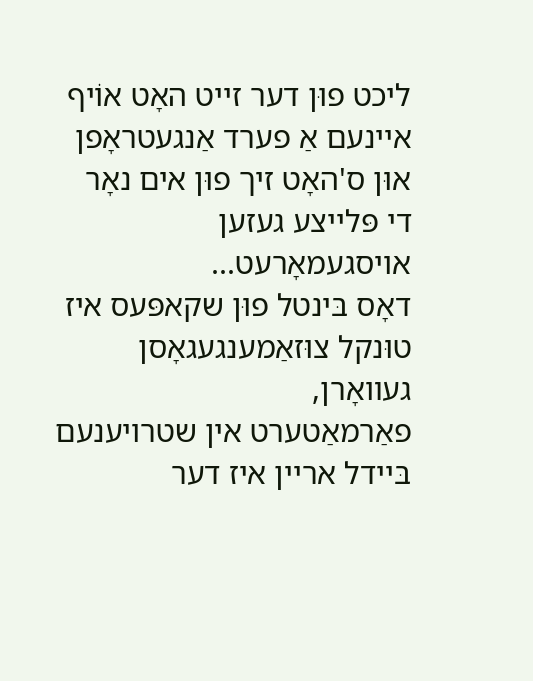ליכט פוּן דער זייט האָט אוֹיף איינעם אַ פערד אַנגעטראָפן
אוּן ס'האָט זיך פוּן אים נאָר די פּלײצע געזען אויסגעמאָרעט...
דאָס בּינטל פוּן שקאפּעס איז טוּנקל צוּזאַמענגעגאָסן געװאָרן,
פאַרמאַטערט אין שטרויענעם בּיידל אריין איז דער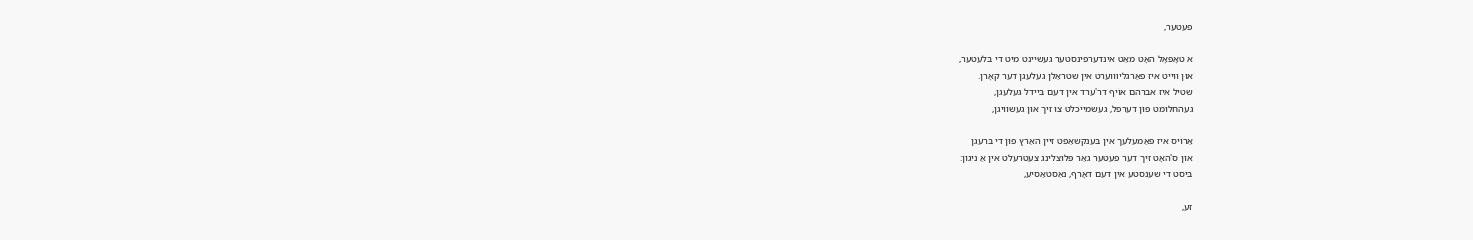פעטער,

א טאָפּאָל האָט מאַט אינדערפינסטער געשיינט מיט די בּלעטער,
אוּן ווייט איז פאַרגליװוערט אין שטראַלן געלעגן דער קאָרן.
שטיל איז אברהם אוֹיף דר'ערד אין דעם בּיידל געלעגן,
געהחלומט פוּן דערפל, געשמייכלט צוּ זיך אוּן געשוויגן,

אַרוֹיס איז פּאַמעלעך אין בּענקשאַפט זיין האַרץ פוּן די בּרעגן
אוּן ס'האָט זיך דער פעטער גאַר פּלוּצלינג צעטרעלט אין אַ ניגון:
בּיסט די שענסטע אין דעם דאָרף, נאַסטאַסיע,

זע,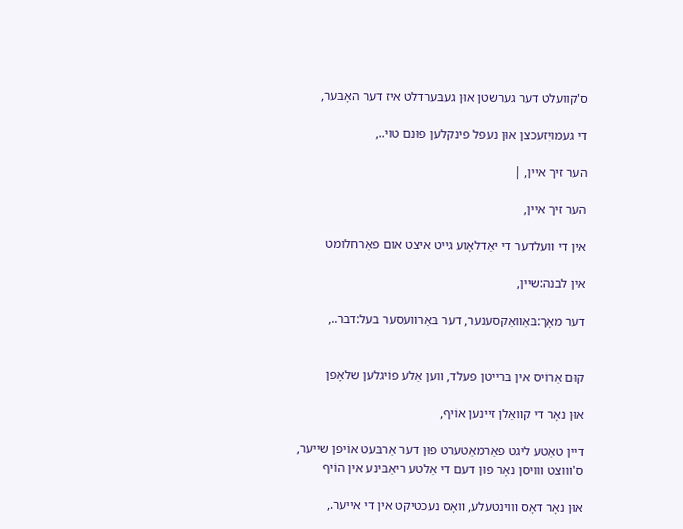ס'קוועלט דער גערשטן אוּן געבּערדלט איז דער האָבּער,

די געמויִזעכצן אוּן נעפּל פינקלען פוּנם טוי..,

הער זיך איין, |

הער זיך איין,

אין די װעלדער די יאַדלאָוע גייט איצט אום פאַרחלומט

אין לבנה:שיין,

דער מאָך:בּאַװאַקסענער, דער בּאַרװעסער בעל:דבר..,


קוּם אַרוֹיס אין בּרייטן פעלד, װען אַלע פוֹיגלען שלאָפן

אוּן נאָר די קװאַלן זיינען אוֹיף,

דיין טאַטע ליגט פאַרמאַטערט פוּן דער אַרבּעט אוֹיפן שייער,
ס'װוצט װויסן נאָר פוּן דעם די אַלטע ריאַבּינע אין הוֹיף

אוּן נאָר דאָס װוינטעלע, װאָס נעכטיקט אין די אייער.,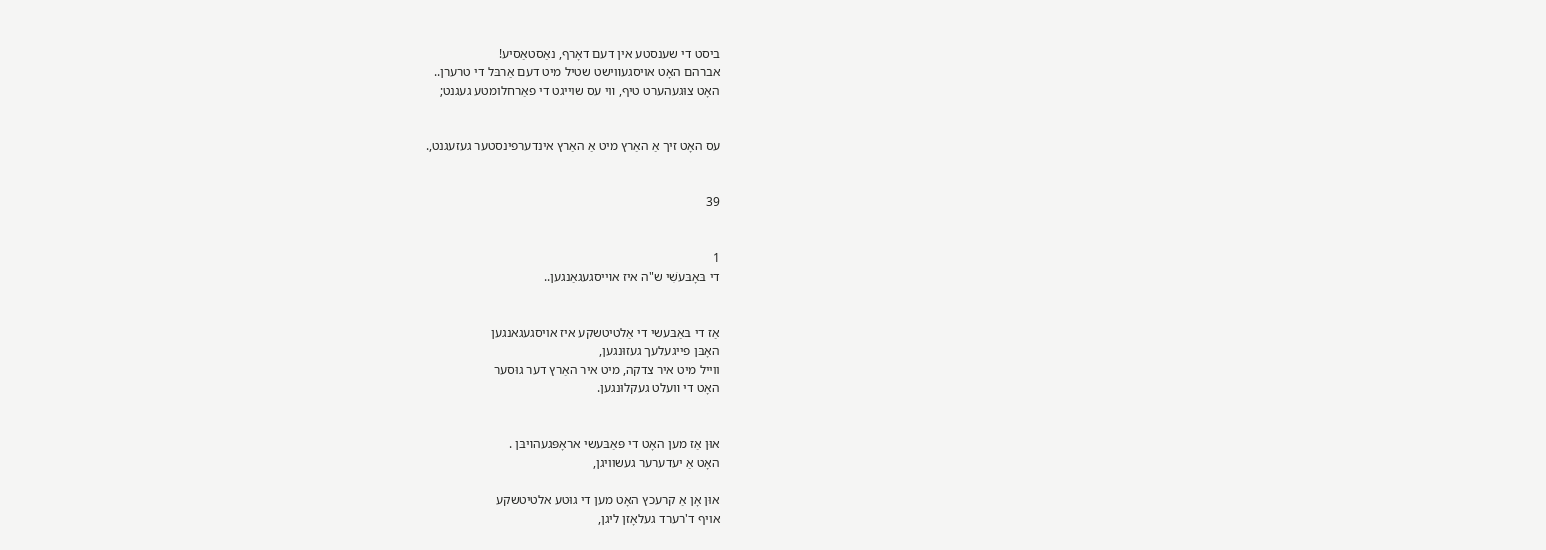ביסט די שענסטע אין דעם דאָרף, נאַסטאַסיע!
אברהם האָט אויסגעװישט שטיל מיט דעם אַרבּל די טרערן..
האָט צוּגעהערט טיף, װי עס שוייגט די פאַרחלומטע געגנט;


עס האָט זיך אַ האַרץ מיט אַ האַרץ אינדערפינסטער געזעגנט,.


39


1
די בּאָבּעשִׁי ש"ה איז אױיסגעגאַנגען..


אַז די בּאַבּעשי די אַלטיטשקע איז אויסגעגאנגען
האָבּן פייגעלעך געזוּנגען,
ווייל מיט איר צדקה, מיט איר האַרץ דער גוּסער
האָט די װעלט געקלוּנגען.


אוּן אַז מען האָט די פּאַבּעשי אראָפּגעהױבּן .
האָט אַ יעדערער געשוויגן,

אוּן אָן אַ קרעכץ האָט מען די גוּטע אלטיטשקע
אויף ד'רערד געלאָזן ליגן,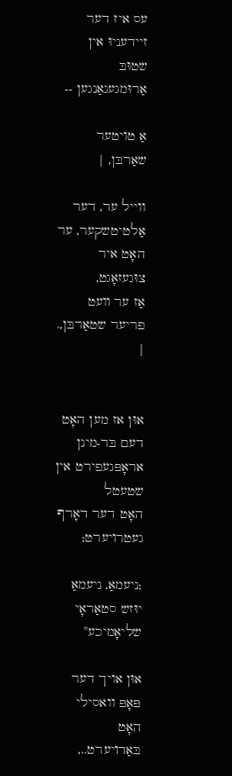עס איז דער זיידעניוּ אין שטוּבּ אַרוּמגעגאַנגען --

אַ טויטער שאַרבּן, |

ווייל ער, דער אַלטיטשקער, ער האָט איר צוּגעזאָגט,
אַז ער װעט פריער שטאַרבּן,. |


אוּן אז מען האָט דעם בּר-מינן אראָפּגעפירט אין שטעטל
האָט דער דאָרף געטרױערט;

;ניעמאַ, ניעמאַ יוּזש סטאַראָי שליאָמיכע"

אוּן אויך דער פּאָפּ וואסילי האָט בּאַדױערט..,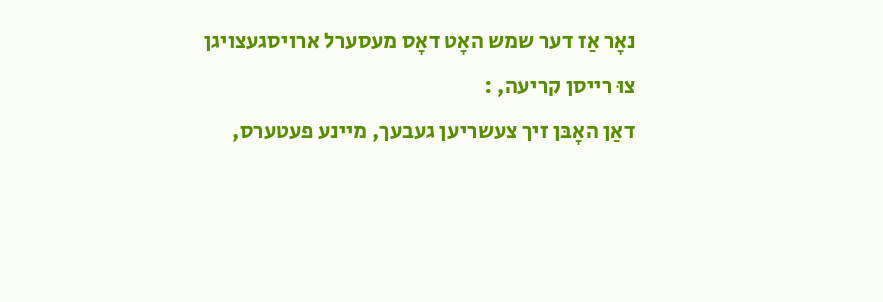נאָר אַז דער שמש האָט דאָס מעסערל ארויסגעצויגן
צוּ רייסן קריעה, :
דאַן האָבּן זיך צעשריען געבעך, מיינע פעטערס,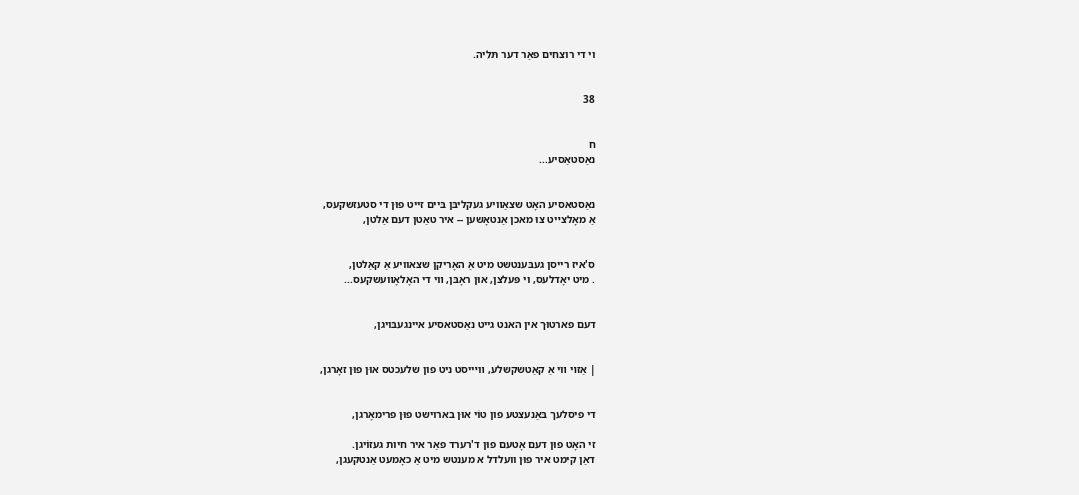וי די רוצחים פאַר דער תּלִיה.


38


ח
נאַסטאַסיע...


נאַסטאסיע האָט שצאַװיע געקליבּן בּיים זייט פוּן די סטעזשקעס,
אַ מאָלצײט צוּ מאכן אַנטאָשען -- איר טאַטן דעם אַלטן,


ס'איז רייסן געבּענטשט מיט אַ האָריקן שצאוויע אַ קאַלטן,
. מיט יאָדלעס, וי פּעלצן, אוּן ראָבּן, װי די האָלאָװעשקעס...


דעם פארטוּך אין האנט גייט נאַסטאסיע איינגעבּויגן,


| אַזױ װי אַ קאַטשקשלע, װײיסט ניט פון שלעכטס אוּן פוּן זאָרגן,


די פיסלעך בּאַנעצטע פון טוֹי אוּן בארוישט פוּן פרימאָרגן,

זי האָט פוּן דעם אָטעם פוּן ד'רערד פאַר איר חיות געזוֹיגן.
דאַן קימט איר פוּן וועלדל א מענטש מיט אַ כאָמעט אַנטקעגן,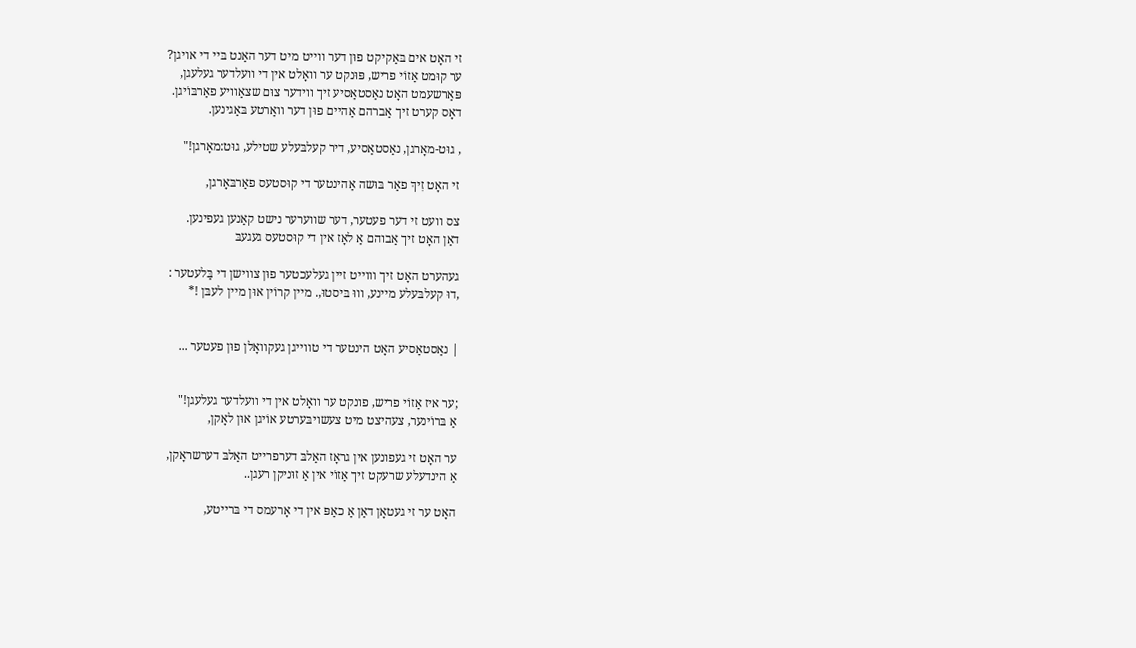זי האָט אים בּאַקיקט פוּן דער ווייט מיט דער האַנט בּיי די אױגן?
ער קוּמט אַזוֹי פריש, פּוּנקט ער װאָלט אין די װעלדער געלעגן,
פּאַרשעמט האָט נאַסטאַסיע זיך ווידער צוּם שצאַװיע פאַרבּוֹיגן.
דאָס קערט זיך אַברהם אַהיים פוּן דער װאַרטע בּאַגינען.

, גוּט-מאָרגן, נאַסטאַסיע, דיר קעלבּעלע שטילע, גוּט:מאָרגן!"

זי האָט זִיךְ פאַר בּוּשה אַהינטער די קוּסטעס פאַרבּאָרגן,

צס װעט זי דער פעטער, דער שװערער נישט קאַנען געפינען.
דאַן האָט זיך אַבוהם אַ לאָז אין די קוּסטעס געגעבּ

געהערט האָט זיך װוייט זיין געלעכטער פוּן צװישן די בַּלעטער :
,דוּ קעלבּעלע מיינע, װוּ בּיסטוּ,. מיין קרוֹין אוּן מיין לעבּן !*


| נאַסטאַסיע האָט הינטער די טווייגן געקװאָלן פוּן פעטער ...


;ער איז אַזוֹי פריש, פונקט ער װאָלט אין די װעלדער געלעגן!"
אַ בּרוֹינער, צעהיצט מיט צעשויבּערטע אוֹיגן אוּן לאָקן,

ער האָט זי געפונען אין גראָז האַלבּ דערפרייט האַלבּ דערשראָקן,
אַ הינדעלע שרעקט זיך אַזוֹי אין אַ זוּניקן רעגן..

האָט ער זי געטאָן דאַן אַ כאַפּ אין די אָרעמס די בּרייטע,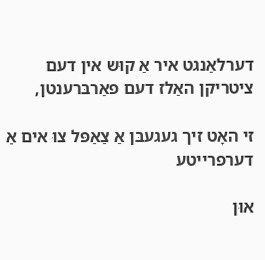דערלאַנגט איר אַ קוּש אין דעם ציטריקן האַלז דעם פאַרבּרענטן,

זי האָט זיך געגעבּן אַ צַאַפּל צוּ אים אַ דערפרייטע

אוּן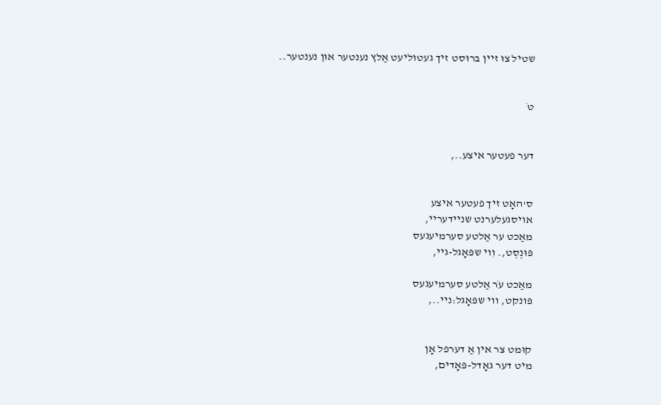שטיל צוּ זיין בּרוּסט זיך געטוליעט אַלץ נענטער אוּן נענטער..


טֹ


דער פעטער איצע..,


ס'האָט זיך פעטער איצע
אויסגעלערנט שניידעריי,
מאַכט ער אַלטע סערמיעגעס
פּוּנְסְט,. וִוי שפּאָגל-גײ,

מאַכט עֹר אַלטע סערמיעגעס
פּונקט, װי שפּאָגל:נײ..,


קוּמט צר אין אַ דערפל אָן
מיט דער גאָדל-פּאָדים,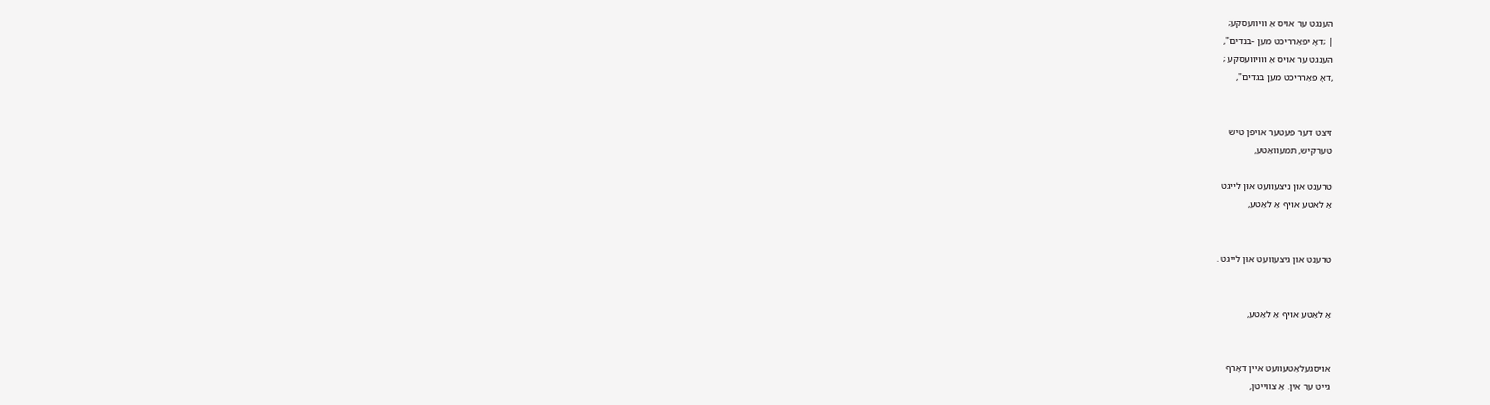הענגט ער אויס אַ װיװעסקע;
| ;דאָ יפאַרריכט מען -בּנדים",
הענגט ער אויס אַ װויװעסקע ;
,דאָ פאַרריכט מען בּגדים",


זיצט דער פעטער אויפן טיש
טערקיש, תּמעװאַטע,

טרענט אוּן ניצעוועט אוּן לייגט
אַ לאטע אויף אַ לאַטע,


טרענט און גיצעװעט אוּן לייגט .


אַ לאַטע אויף אַ לאַטע,


אױסגעלאַטעװעט איין דאָרף
גייט ער אין. אַ צווייטן,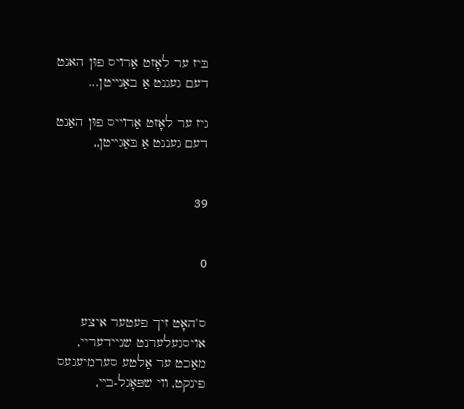בּיז ער לאָזט אַרױס פוּן האנט
דעם געגנט אַ באַנײטן...

גיז ער לאָזט אַרױיס פוּן האַנט
דעם געננט אַ בּאַגײטן,,


39


0


ס'האָט זיך פעטער איצע
אויסגעלערנט שניידעריי,
מאַכט ער אַלטע סערמיעגעס
פינקט, װי שפּאָגל-בײ,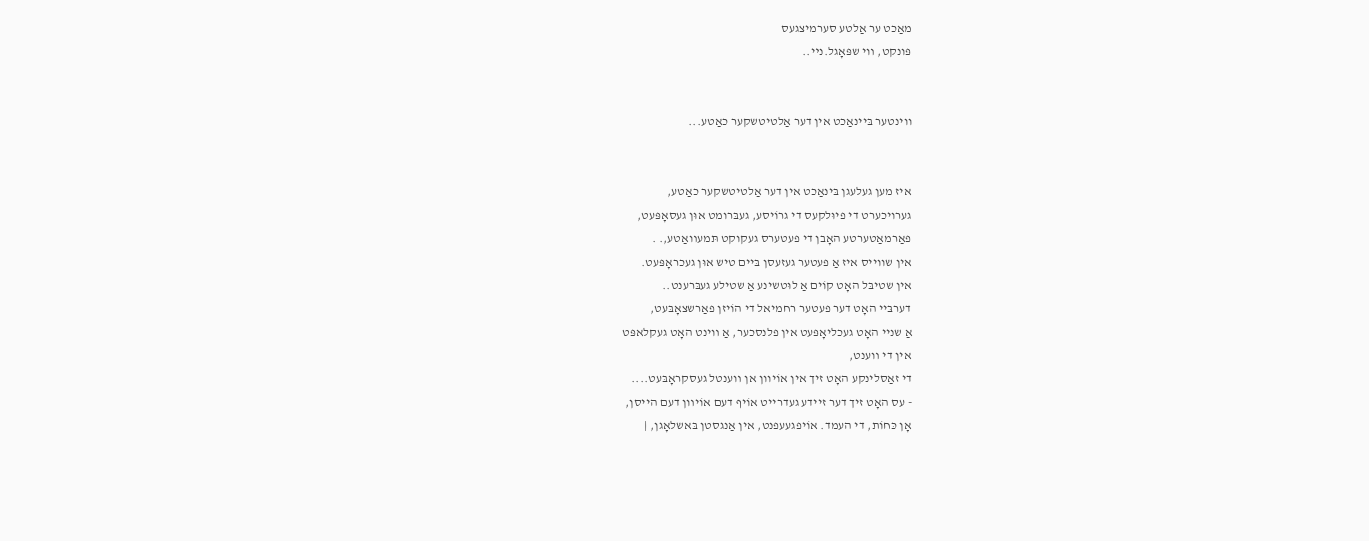מאַכט ער אַלטע סערמיצגעס
פּונקט, װי שפּאָגל.נײ..


ווינטער בּיינאַכט אין דער אַלטיטשקער כאַטע...


איז מען געלעגן בּינאַכט אין דער אַלטיטשקער כאַטע,
גערויכערט די פיוּלקעס די גרוֹיסע, געבּרומט אוּן געסאָפּעט,
פאַרמאַטערטע האָבן די פעטערס געקוקט תּמעװאַטע,. .
אין שווייס איז אַ פעטער געזעסן בּיים טיש אוּן געכראָפּעט.
אין שטיבּל האָט קוֹים אַ לוּטשינע אַ שטילע געבּרענט..
דערבּיי האָט דער פעטער רחמיאל די הוֹיזן פאַרשצאָבּעט,
אַ שניי האָט געכליאָפּעט אין פלנסכער, אַ װינט האָט געקלאפּט
אין די װענט,
די זאַסלינקע האָט זיך אין אוֹיוון אן װענטל געסקראָבּעט....
- עס האָט זיך דער זיידע געדרייט אוֹיף דעם אוֹיװן דעם הייסן,
אָן כּחוֹת, די העמד. אוֹיפגעעפנט, אין אַנגסטן בּאשלאָגן, |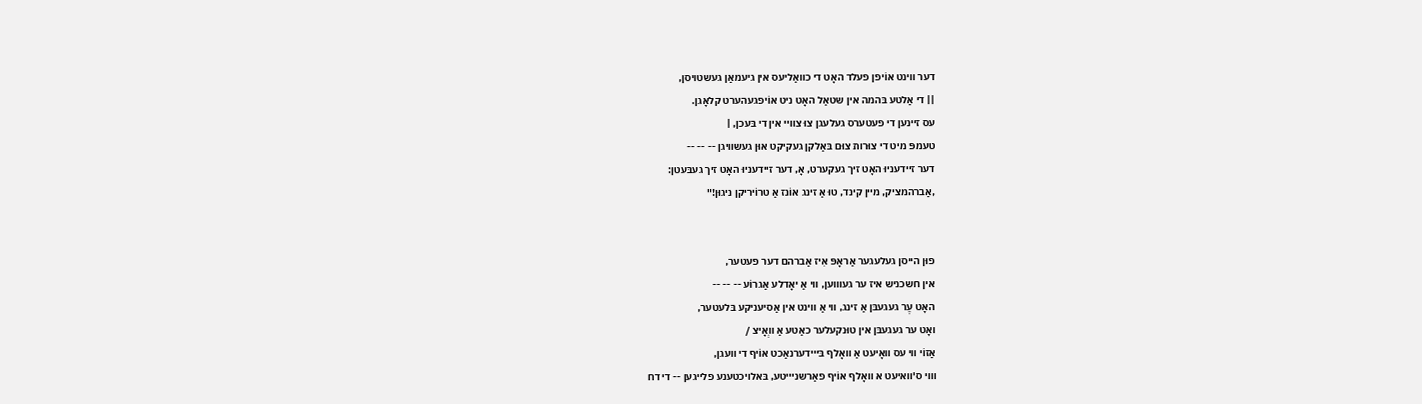דער װינט אוֹיפן פעלד האָט די כװאַליעס אין גיעמאַן געשטויסן,
|| די אַלטע בּהמה אין שטאַל האָט ניט אוֹיפגעהערט קלאָגן.
עס זיינען די פעטערס געלעגן צוּ צוויי אין די בּעכן, |
טעמפּ מיט די צוּרות צוּם בּאַלקן געקיקט אוּן געשוויגן -- -- --
דער זיידעניוּ האָט זיך געקערט, אָ, דער זיידעניוּ האָט זיך געבּעטן:
,אַברהמציק, מיין קינד, טוּ אַ זינג אוֹנז אַ טרוֹיריקן ניגוּן!"


פוּן הייסן געלעגער אַראָפּ אִיז אַברהם דער פעטער,
אין חשכניש איז ער געװוען, װי אַ יאָדלע אַגרוֹע -- -- --
האָט עֶר געגעבּן אַ זינג, װי אַ ווינט אין אַסיעניקע בּלעטער,
ואָט ער געגעבּן אין טוּנקעלער כאַטע אַ װְאָיצ /
אַזוֹי װי עס װאָיעט אַ װאָלף בּײידערנאַכט אוֹיף די וועגן,
װוי ס'וואיעט א װאָלף אוֹיף פאַרשנײיטע, בּאלויכטענע פלייגען -- די דח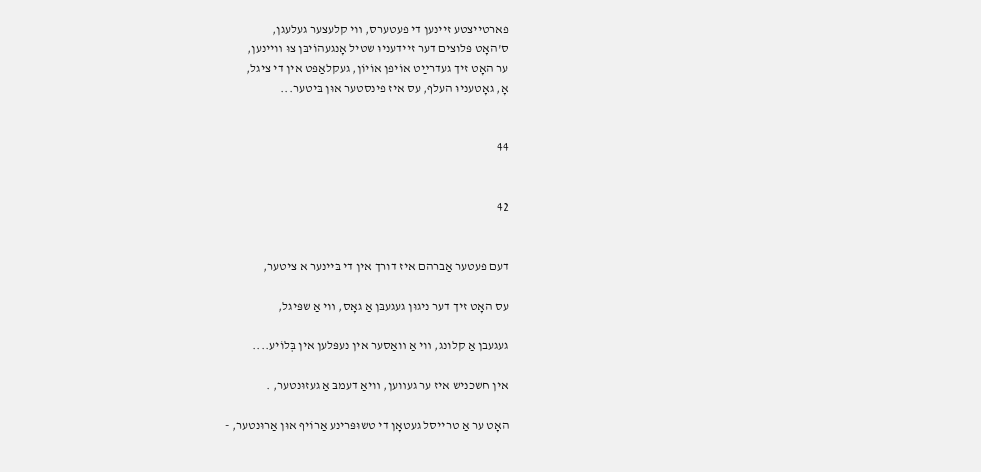פארטייצטע זיינען די פעטערס, װי קלעצער געלעגן,
ס'האָט פּלוצים דער זיידעניוּ שטיל אָנגעהוֹיבּן צוּ װיינען,
ער האָט זיך געדרײַט אוֹיפן אוֹיוֹן, געקלאַפּט אין די ציגל,
אָ, גאָטעניוּ העלף, עס איז פינסטער אוּן בּיטער...


44


42


דעם פעטער אַברהם איז דורך אין די בּיינער א ציטער,

עס האָט זיך דער ניגוּן געגעבּן אַ גאָס, װי אַ שפּיגל,

געגעבן אַ קלונג, װי אַ װאַסער אין נעפּלען אין בְּלוֹיע....

אין חשכניש איז ער געװען, װיאַ דעמבּ אַ געזוּנטער, .

האָט ער אַ טרייסל געטאָן די טשוּפּרינע אַרוֹיף אוּן אַרוּנטער, -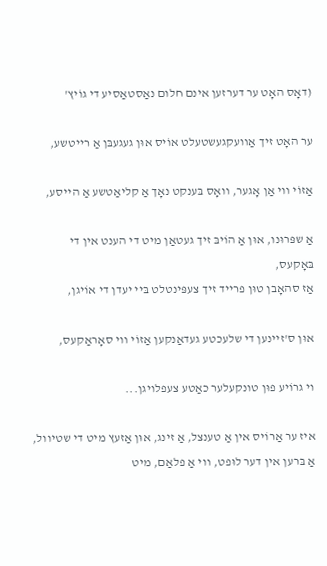(דאָס האָט ער דערזען אינם חלום נאַסטאַסיע די גוֹיץ'

ער האָט זיך אַװעקגעשטעלט אוֹיס אוּן געגעבּן אַ רייטשע,

אַזוֹי װי אַן אָגער, װאָס בּענקט נאָך אַ קליאַטשע אַ הייסע,

אַ שפּרוּנו, אוּן אַ הוֹיבּ זיך געטאַן מיט די הענט אין די בּאָקעס,
אַז סהאָבן טוּן פרייד זיך צעפּינטלט בּיי יעדן די אוֹיגן,

אוּן ס'זיינען די שלעכטע געדאַנקען אַזוֹי װי סאָראַקעס,

וי גרוֹיע פוּן טונקעלער כאַטע צעפלויגן...

איז ער אַרוֹיס אין אַ טענצל, אַ זינג, אוּן אַזעץ מיט די שטיוול,
אַ בּרען אין דער לוּפט, װי אַ פלאַם, מיט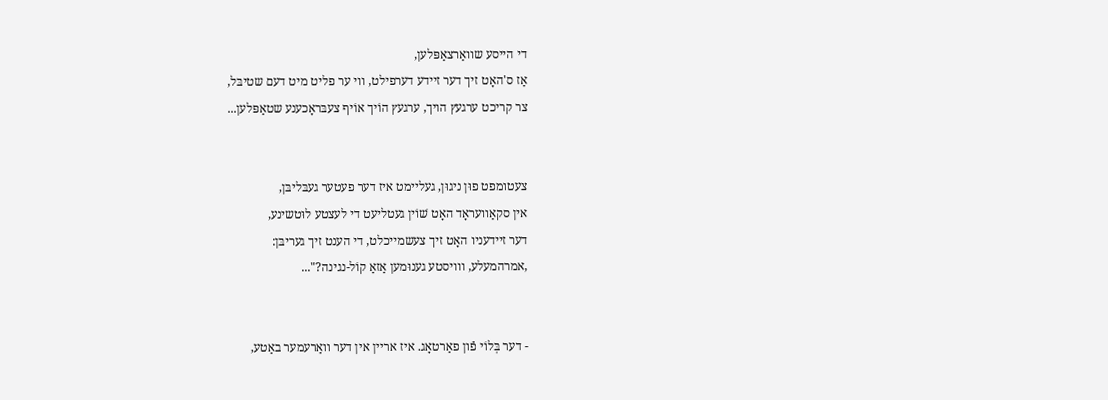די הייסע שװאַרצאַפּלען,
אַז ס'האָט זיך דער זיידע דערפילט, װי ער פליט מיט דעם שטיבּל,
צר קריכט ערגעץ הויך, ערגעץ הוֹיך אוֹיף צעבּראָכענע שטאַפּלען...


צעטומפט פוּן ניגוּן, געליימט איז דער פעטער געבּליבּן,
אין סקאַװעראָד האָט שׁוֹין געטליעט די לעצטע לוּטשינע,
דער זיידעניו האָט זיך צעשמייכלט, די הענט זיך געריבּן:
,אמרהמעלע, װויסטע גענוּמען אַזאַ קוֹל-נגינה?"...


- דער בְּלוֹי פֿון פאַרטאָג. איז אריין אין דער װאַרעמער באַטע,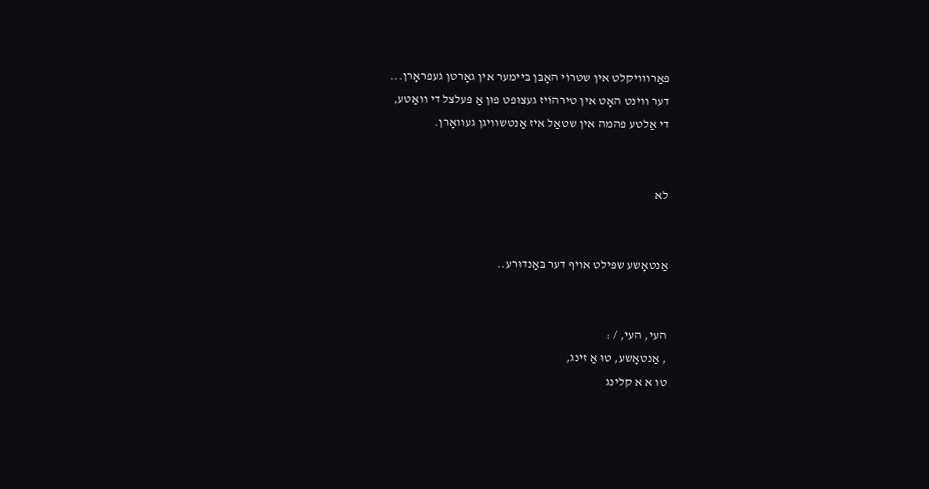פאַרװויקלט אין שטרוֹי האָבּן בּיימער אין גאָרטן געפראָרן...
דער װינט האָט אין טירהוֹיז געצוּפט פוּן אַ פּעלצל די װאַטע,
די אַלטע פהמה אין שטאַל איז אַנטשװיגן געװאָרן.


לא


אַנטאָשע שפּילט אויף דער בּאַנדוּרע..


העי, העי, / :
, אַנטאָשע, טוּ אַ זינג,
טו א א קלינג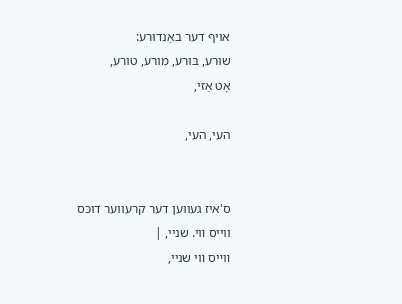אויף דער באַנדוּרע:
שוּרע, בּוּרע, מורע, טורע,
אָט אַזֹי,

העי, העי,


ס'איז געווען דער קרעווער דוכּס
ווייס װי. שניי, |
װײס װי שניי,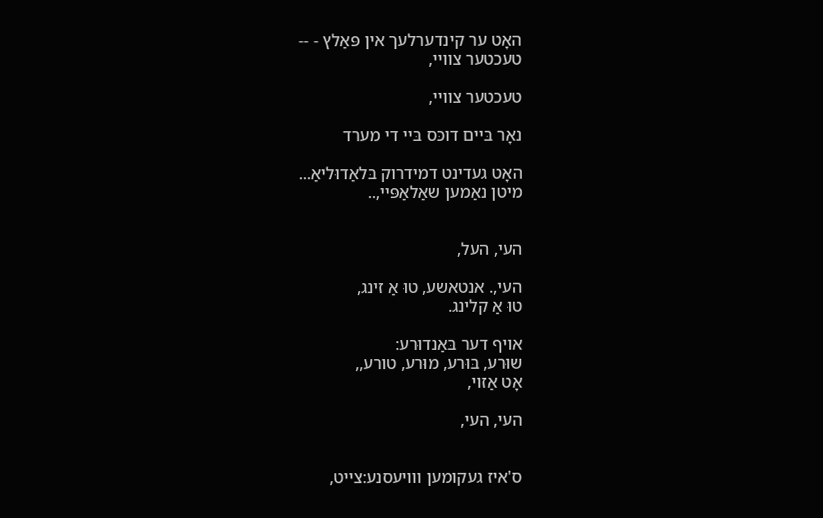האָט ער קינדערלעך אין פּאַלץ - --
טעכטער צוויי,

טעכטער צוויי,

נאָר בּיים דוכּס בּיי די מערד

האָט געדינט דמידרוק בּלאַדוּליאַ...
מיטן נאַמען שאַלאַפּיי,..


העי, העל,

העי,. אנטאשע, טוּ אַ זינג,
טוּ אַ קלינג.

אויף דער בּאַנדוּרע:
שוּרע, בּוּרע, מוּרע, טורע,,
אָט אַזױ,

העי, העי,


ס'איז געקומען װויעסנע:צייט,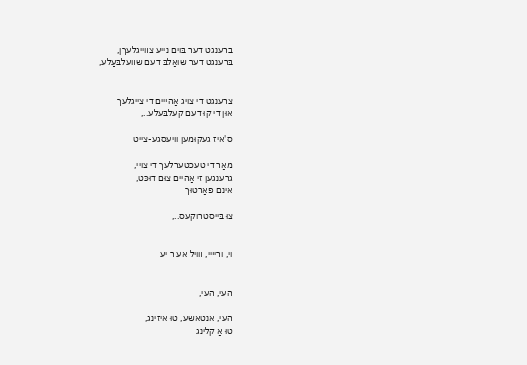ברענגט דער בּוים נייע צװייגלעךן,
בּרענגט דער שואַלבּ דעם שװעלבּעַלע,


צרענגט די צויג אַהײים די צייגלעך
אוּן די קוּ דעם קעלבּעלע..,

ס'איז געקוּמען וויעסגע-צייט

מאַר די טעכטערלעך די צויי,
גרענגען זי אַהיים צוּם דוּכּט,
אינם פאַרטוּך

צוּ בּייסטרוקעס..,


וי, וריײי, װויל אע ר יע


העי, העי,

העי, אנטאשע, טוּ איזינג,
טוּ אַ קלינג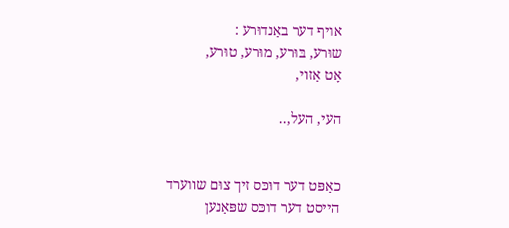אויף דער באַנדוּרע :
שוּרע, בּוּרע, מוּרע, טוּרע,
אָט אַזױ,

העי, העל,..


כאַפּט דער דוּכּס זיך צוּם שװערד
הייסט דער דוכּס שפּאַנען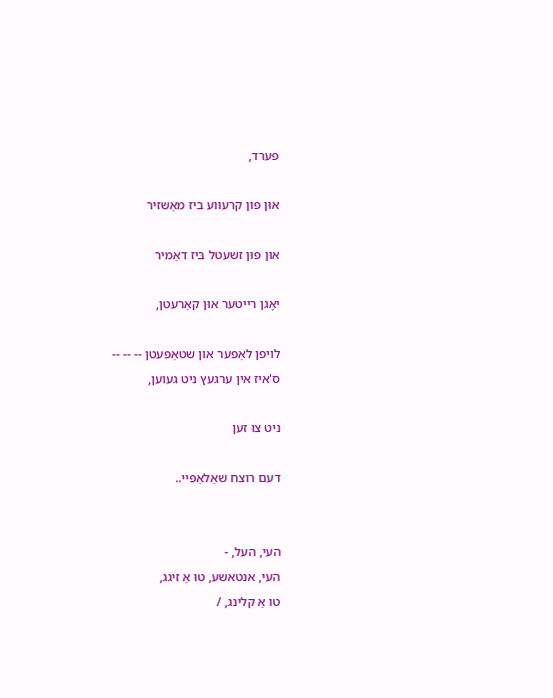פערד,

אוּן פון קרעווע ביז מאַשזיר

אוּן פוּן זשעטל בּיז דאַמיר

יאָגן רייטער אוּן קאַרעטן,

לויפן לאַפער אוּן שטאַפּעטן -- -- --
ס'איז אין ערגעץ ניט געוען,

ניט צוּ זען

דעם רוצח שאַלאַפּײ..


העי, העל, -
העי, אנטאשע, טוּ אַ זיגג,
טו אַ קלינג, /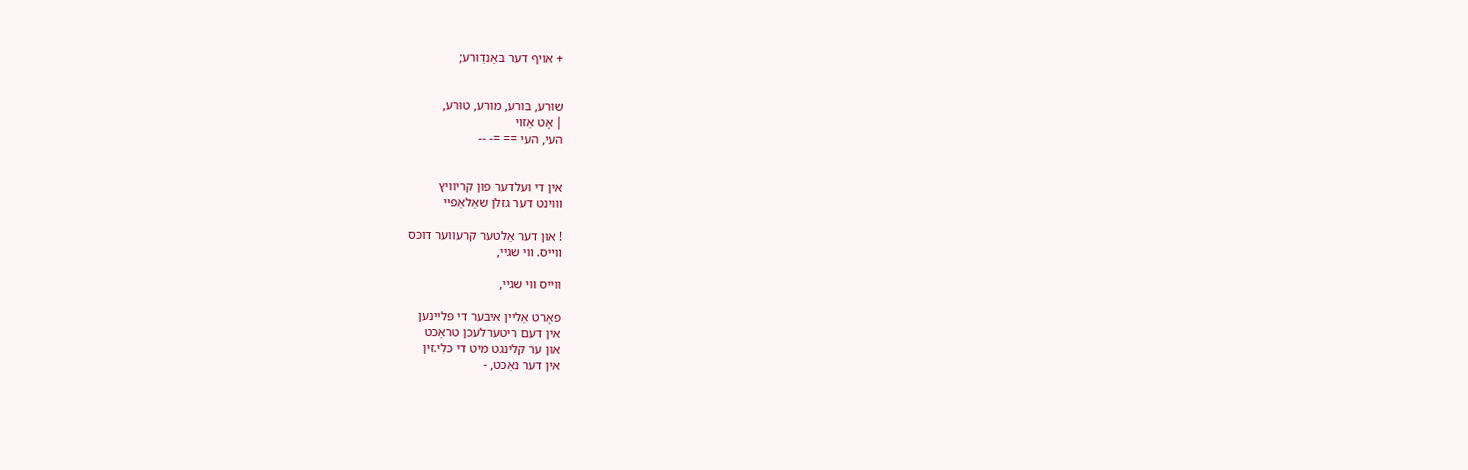+ אויף דער בּאַנדַוּרע;


שוּרע, בּורע, מורע, טוּרע,
| אָט אַזױ
העי, העי == =- --


אין די ועלדער פוּן קריוויץ
װוינט דער גזלן שאַלאַפײ

! אוּן דער אַלטער קרעווער דוכּס
װײס. װי שגיי,

ווייס װי שגיי,

פאָרט אַליין איבּער די פּליינען
אין דעם ריטערלעכן טראַכט
אוּן ער קלינגט מיט די כּלִי.זין
אין דער נאַכט, -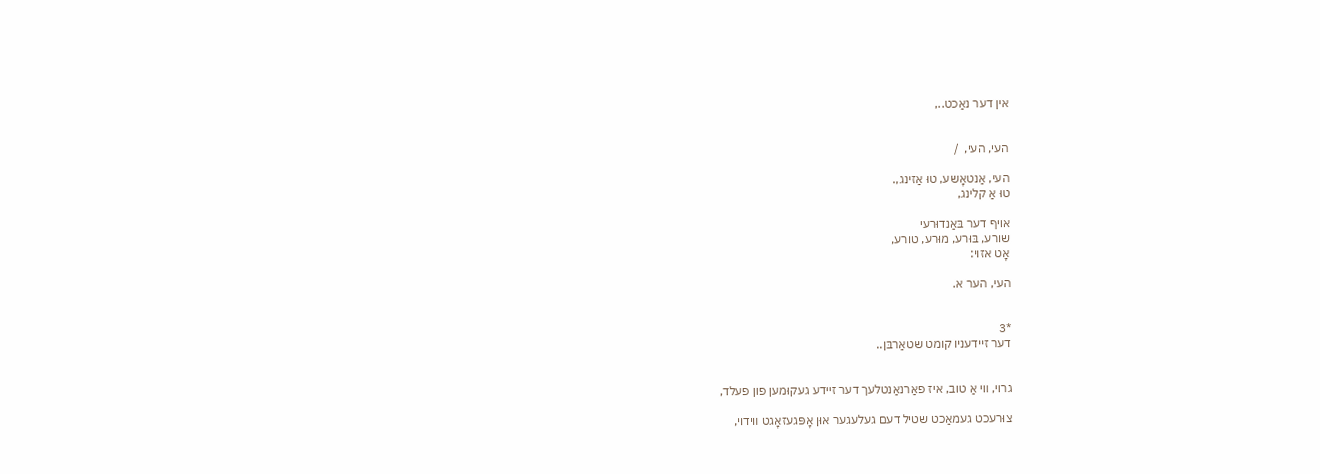אין דער נאַכט..,


העי, העי,  /

העי, אַנטאָשע, טוּ אַזינג,.
טוּ אַ קלינג,

אויף דער בּאַנדוּרעי
שורע, בּוּרע, מוּרע, טורע,
אָט אזוי:

העי, הער א.


*3
דער זיידעניו קומט שטאַרבּן..


גרוי, װי אַ טוב, איז פאַרנאַנטלעך דער זיידע געקוּמען פון פעלד,

צוּרעכט געמאַכט שטיל דעם געלעגער אוּן אָפּגעזאָגט װידוי,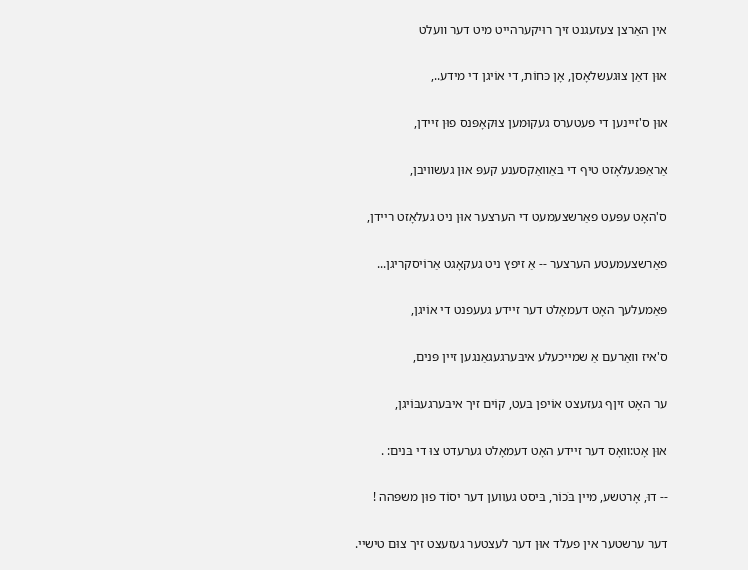אין האַרצן צעזעגנט זיך רוּיקערהייט מיט דער װעלט

אוּן דאַן צוּגעשלאָסן, אָן כּחוֹת, די אוֹיגן די מידע..,

אוּן ס'זיינען די פעטערס געקוּמען צוּקאָפּנס פוּן זיידן,

אַראַפּגעלאָזט טיף די בּאַװאַקסענע קעפּ אוּן געשװיבן,

ס'האָט עפּעט פאַרשצעמעט די הערצער אוּן ניט געלאָזט ריידן,

פאַרשצעמעטע הערצער -- אַ זיפץ ניט געקאָגט אַרוֹיסקריגן...

פּאַמעלעך האָט דעמאָלט דער זיידע געעפנט די אוֹיגן,

ס'איז װאַרעם אַ שמייכעלע איבּערגעגאַנגען זיין פּנים,

ער האָט זיןף געזעצט אוֹיפן בּעט, קוֹים זיך איבּערגעבּוֹיגן,

אוּן אָט:װאָס דער זיידע האָט דעמאָלט גערעדט צוּ די בּנים: .

-- דוּ, אָרטשע, מיין בֹּכוֹר, בּיסט געווען דער יסוֹד פוּן משפּהה !

דער ערשטער אין פעלד אוּן דער לעצטער געזעצט זיך צוּם טישיי.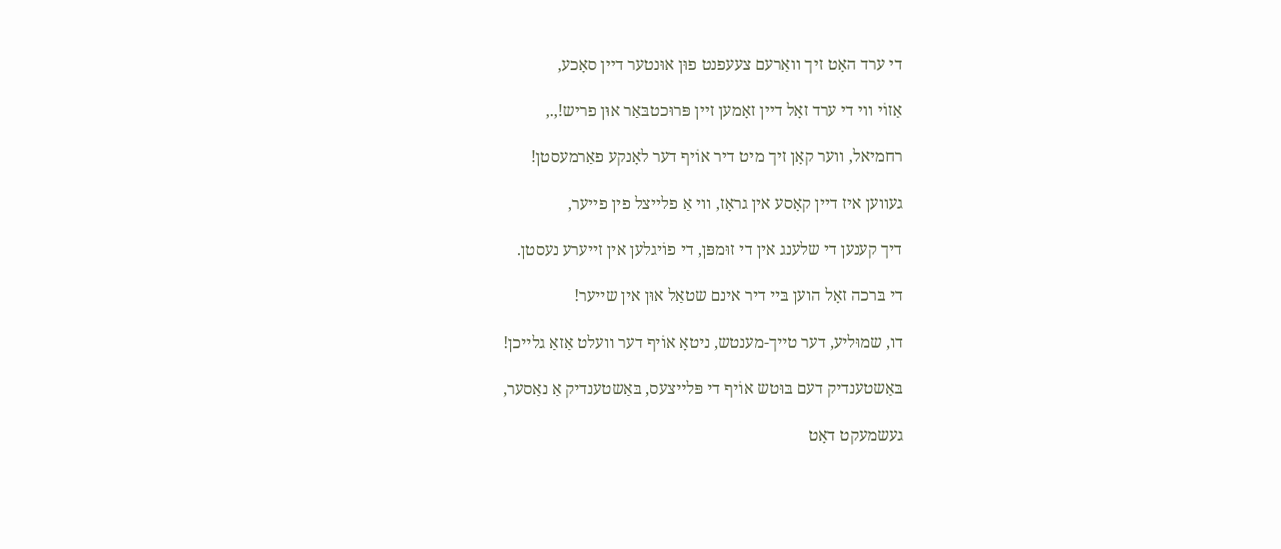די ערד האָט זיך װאַרעם צעעפנט פוּן אוּנטער דיין סאָכע,

אַזוֹי װי די ערד זאָל דיין זאָמען זיין פּרוּכטבּאַר אוּן פריש!,.,

רחמיאל, װער קאָן זיך מיט דיר אוֹיף דער לאָנקע פאַרמעסטן!

געווען איז דיין קאָסע אין גראָז, װי אַ פלייצל פין פייער,

דיך קענען די שלענג אין די זוּמפּן, די פוֹיגלען אין זייערע נעסטן.

די בּרכה זאָל הוען בּיי דיר אינם שטאַל אוּן אין שייער!

דו, שמוּליע, דער טייך-מענטש, ניטאָ אוֹיף דער װעלט אַזאַ גלייכן!

בּאַשטענדיק דעם בּוּטש אוֹיף די פּלײצעס, בּאַשטענדיק אַ נאַסער,

געשמעקט דאָט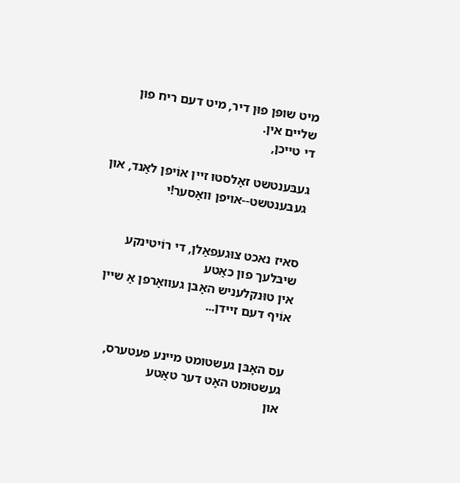מיט שופּן פוּן דיר, מיט דעם ריח פוּן שליים אין.
די טייכן,

געבּענטשט זאָלסטוּ זיין אוֹיפן לאַנד, אוּן געבּענטשט--אויפן װאַסער!י


סאיז נאכט צוּגעפאַלן, די רוֹיטינקע שיבּלעך פוּן כאַטע
אין טוּנקלעניש האָבּן געװאָרפן אַ שיין אוֹיף דעם זיידן...


עס האָבּן געשטומט מיינע פעטערס, געשטוּמט האָט דער טאַטע
און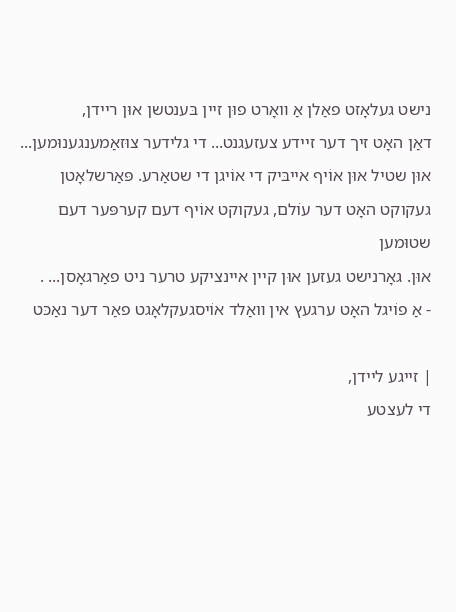נישט געלאָזט פאַלן אַ װאָרט פוּן זיין בּענטשן אוּן ריידן,
דאַן האָט זיך דער זיידע צעזעגנט... די גלידער צוּזאַמענגענוּמען...
אוּן שטיל אוּן אוֹיף אייבּיק די אוֹיגן די שטאַרע. פּאַרשלאָטן
געקוקט האָט דער עוֹלם, געקוקט אוֹיף דעם קערפּער דעם שטוּמען
אוּן. גאָרנישט געזען אוּן קיין איינציקע טרער ניט פאַרגאָסן... .
- אַ פוֹיגל האָט ערגעץ אין װאַלד אוֹיסגעקלאָגט פאַר דער נאַכּט

| זייגע ליידן,
די לעצטע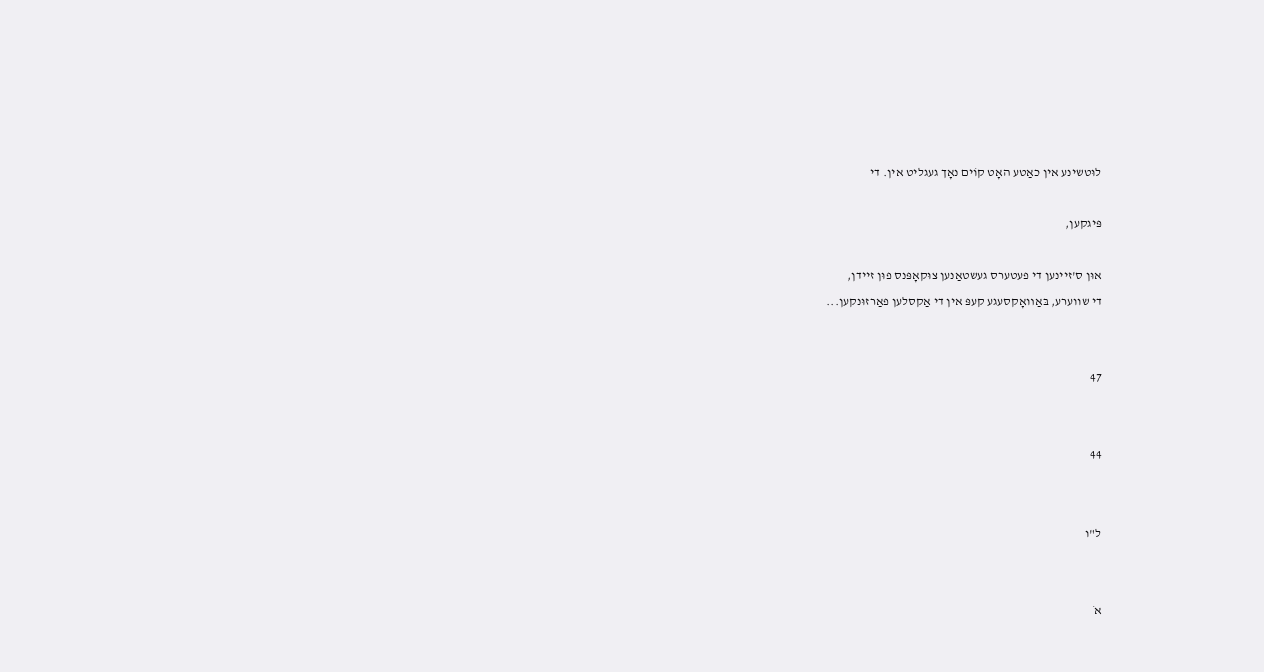לוּטשינע אין כאַטע האָט קוֹים נאָך געגליט אין. די

פּיגקען,

אוּן ס'זיינען די פעטערס געשטאַנען צוּקאָפּנס פוּן זיידן,
די שווערע, בּאַװאָקסעגע קעפּ אין די אַקסלען פאַרזוּנקען...


47


44


ל"ו


אֹ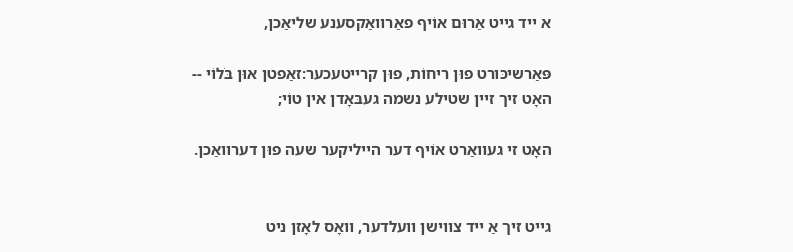א ייד גייט אַרוּם אוֹיף פאַרװאַקסענע שליאַכן,

פּאַרשיכּורט פוּן ריחוֹת, פוּן קרייטעכער:זאַפטן אוּן בֹּלוֹי --
האָט זיך זיין שטילע נשמה געבּאָדן אין טוֹי;

האָט זי געװאַרט אוֹיף דער הייליקער שעה פוּן דערװאַכן.


גייט זיך אַ ייד צװישן װעלדער, װאָס לאָזן ניט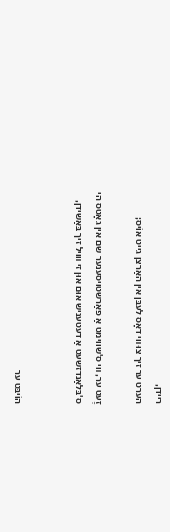ריידן,
הערט ער זיך צוּ װי דאָס לעבּן אין האַרצן גייט אוֹיס;

זֶעט ער, װי ס'שווימט אַ פאַרשטויסענער שם אין גאָטס הי
ס'בּלאַנדזשעט אַ דעטעניש אוּם אוּן זי װויל זיך בּאַשידן,


הוֹיבּט ער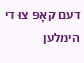דעם קאָפּ צוּ די הימלען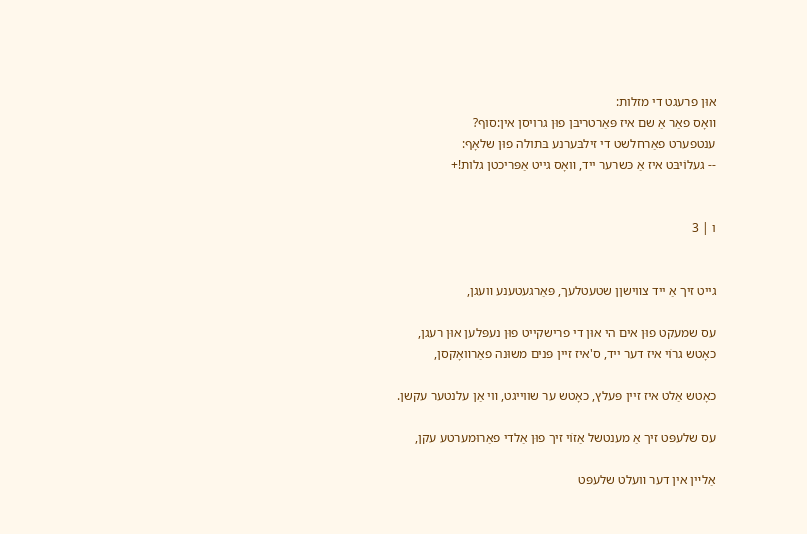אוּן פרעגט די מזלות:
װאָס פאַר אַ שם איז פּאַרטריבּן פוּן גרויסן אין:סוף?
ענטפערט פאַרחלשט די זילבּערנע בּתולה פוּן שלאָף:
-- געלוֹיבּט איז אַ כּשרער ייד, װאָס גייט אַפּריכטן גלות!+


ו | 3


גייט זיך אַ ייד צװישןן שטעטלעך, פּאַרגעטענע װעגן,

עס שמעקט פוּן אים הי אוּן די פרישקייט פוּן נעפּלען אוּן רעגן,
כאָטש גרוֹי איז דער ייד, ס'איז זיין פּנים משוּנה פאַרװאָקסן,

כאָטש אַלט איז זיין פּעלץ, כאָטש ער שווייגט, װי אַן עלנטער עקשן.

עס שלעפּט זיך אַ מענטשל אַזוֹי זיך פוּן אַלדי פאַרוּמערטע עקן,

אַלײן אין דער װעלט שלעפּט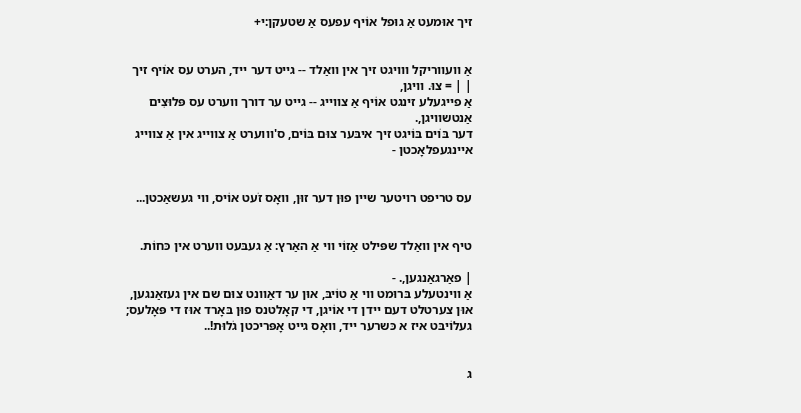זיך אוּמעט אַ גוּפל אוֹיף עפעס אַ שטעקן:י+


אַ װעװריקל װויגט זיך אין װאַלד -- גייט דער ייד, הערט עס אוֹיף זיך
| | = צוּ. וויגן,
אַ פייגעלע זינגט אוֹיף אַ צווייג -- גייט ער דורך װערט עס פּלוּצִים
אַנטשװיגן,.
דער בּוֹים בּוֹיגט זיך איבּער צוּם בּוֹים, ס'װוערט אַ צווייג אין אַ צװייג
איינגעפלאָכטן -


עס טריפט רויטער שיין פוּן דער זוּן, װאָס זֹעט אוֹיס, װי געשאַכטן...


טיף אין װאַלד שפּילט אַזוֹי װי אַ האַרץ: אַ געבּעט װערט אין כּחוֹת.

| פאַרגאַנגען,. -
אַ ווינטעלע בּרוּמט װי אַ טוֹיבּ, אוּן ער דאַװנט צוּם שם אין געזאַנגען,
אוּן צערטלט דעם יידן די אוֹיגן, די קאָלטנס פוּן בּאָרד אוּז די פּאָלעס;
געלוֹיבּט איז א כּשרער ייד, װאָס גייט אָפּריכטן גֹלוּת!..


ג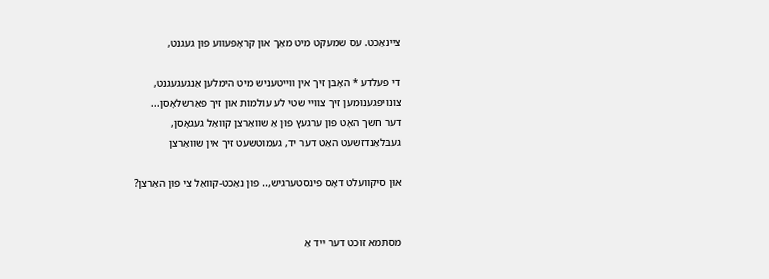ציינאַכט. עס שמעקט מיט מאַך אוּן קראָפּעװע פוּן געגנט,

די פעלדע * האָבּן זיך אין װייטעניש מיט הימלען אַנגעגעגנט,
צונויפגענוּמען זיך צוויי שטי לע עוֹלמוֹת אוּן זיך פאַרשלאָסן...
דער חשך האָט פון ערגעץ פוּן אַ שװאַרצן קװאַל געגאָסן,
געבּלאַנדזשעט האַט דער יד, געמוּטשעט זיך אין שװאַרצן

אוּן סיקוועלט דאָס פינסטערגיש,.. פוּן נאַכט-קװאַל צי פוּן האַרצן?


מסתּמא זוּכט דער ייד אַ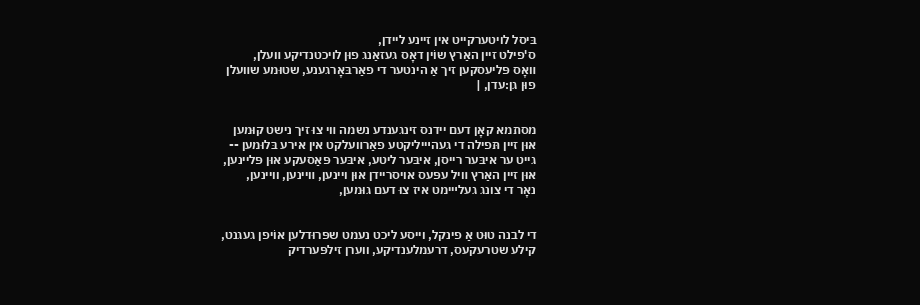בּיסל לויטערקייט אין זיינע ליידן,
ס'פילט זיין האַרץ שוֹין דאָס געזאַנג פוּן לויכטנדיקע װעלן,
װאָס פּליעסקען זיך אַ הינטער די פאַרבּאָרגענע, שטוּמע שװעלן
פוּן גן:עדן, |


מסתמא קאָן דעם יידנס זינגענדע נשמה װי צוּ זיך נישט קוּמען
אוּן זיין תּפילה די געהײיליקטע פאַרװעלקט אין אירע בּלוּמען --
גייט ער איבּער רייסן, איבּער ליטע, איבּער פּאַסעקע אוּן פּליינען,
אוּן זיין האַרץ װיל עפּעס אויסריידן אוּן ויינען, װיינען, וויינען,
נאָר די צונג געלײימט איז צוּ דעם גוּמען,


די לבנה טוּט אַ פינקל, וייסע ליכט נעמט שפּרוּדלען אוֹיפן געגנט,
קילע שטרעקעס, דרעמלענדיקע, ווערן זילפּערדיק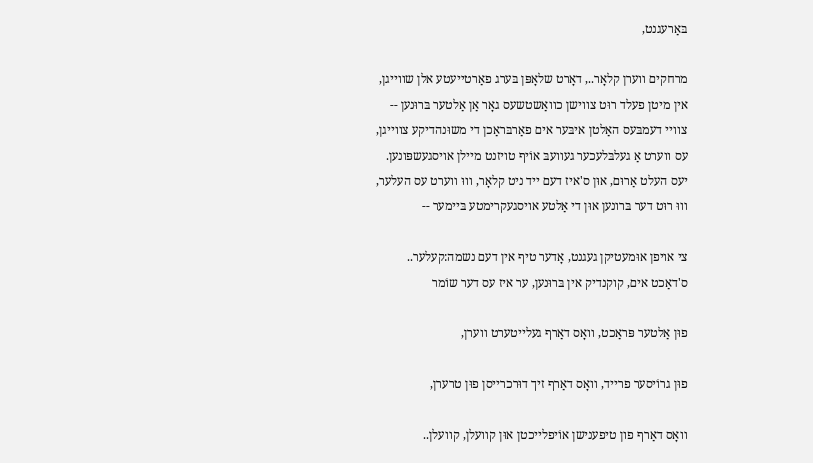בּאַרעגנט,

מרחקים װערן קלאָר.., דאָרט שלאָפּן בּערג פאַרטײעטע אלן שווייגן,
אין מיטן פעלד רוּט צווישן כװאַשטשעס גאָר אַן אַלטער בּרוּנען --
צוויי דעמבּעס האַלטן איבּער אים פאַרבּראַכן די משוּנהדיקע צווייגן,
עס ווערט אַ געלבּלעכער געװעבּ אוֹיף טויזנט מיילן אויסגעשפּונען.
יעס העלט אַרוּם, אוּן ס'איז דעם ייד ניט קלאָר, װוּ װערט עס העלער,
װוּ רוּט דער בּרונען אוּן די אַלטע אויסגעקרימטע בּיימער --

צי אויפן אוּמעטיקן געגנט, אָדער טיף אין דעם נשמה:קעלער..
ס'דאַכט אים, קוקנדיק אין בּרוּנען, ער איז עס דער שוֹמר

פוּן אַלטער פּראַכט, װאָס דאַרף געלייטערט װערן,

פוּן גרוֹיסער פרייד, װאָס דאַרף זיך דוּרכרייסן פוּן טרערן,

װאָס דאַרף פון טיפענישן אוֹיפלייכטן אוּן קװעלן, קװעלן..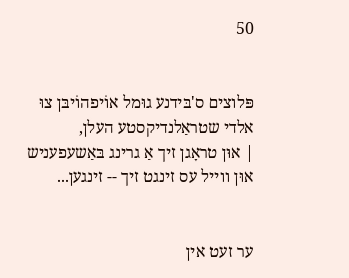50


פּלוצים ס'בּידנע גוּמל אוֹיפהוֹיבּן צוּ אלדי שטראַלנדיקסטע העלן,
| אוּן טראָגן זיך אַ גרינג בּאַשעפעניש אוּן ווייל עס זינגט זיך -- זינגען...


ער זעט אין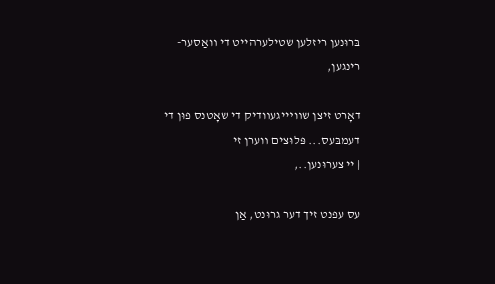בּרוּנען ריזלען שטילערהייט די װאַסער-רינגען,

דאָרט זיצן שװײיגעװדיק די שאָטנס פוּן די דעמבּעס... פּלוּצים װערן זי
| יי צערוּנען..,

עס עפנט זיך דער גרוּנט, אַן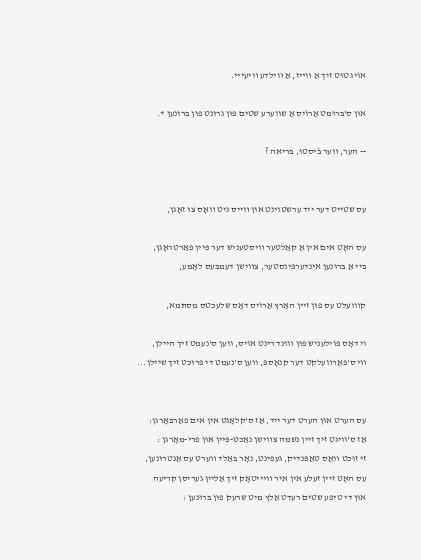אוֹיג טוּט זיך אַ װײז, אַ װילדע װיעייי.

אוּן ס'בּרוּמט אַרוֹיס אַ שווערע שטים פוּן גרוּנט פוּן בּרוּנען +.

-- הער, װער בֿיסטוּ, בּריאה ?


עס שטייט דער ייד ערשטוינט אוּן װייס ניט װאָס צוּ זאָגן,

עס האָט אים אין אַ קאַלטער װיסטעניש דער פּיין פאַרטראָגן,
בּיי אַ בּרוּנען אינדערפינסטער, צװישן דעמבּעס לאָמע,

קװועלט עס פוּן זיין האַרץ אַרוֹיס דאָס שלעכטס מסתּמא,

וי דאָס פוֹילעניש פוּן װוּנד רינט אוֹיס, ווען ס'נעמט זיך היילן,
װי ס'פאַרװעלקט דער קנאָספּ, ווען ס'נעמט די פרוּכט זיך שיילן...


עס הערט אוּן הערט דער ייד, אַז ס'קלאָגט אין אים פאַרבּאָרגן:
אַז ס'וויגט זיך זיין נשמה צװישן נאַכט-פּיין אוּן פרי-מאָרגן :
זי זוּכט װאָס טאַפּנדיק, געפינט, נאָר בּאַלד װערט עס אַנטרוּנען,
עס האָט זיין זעלע אין איר װײיטאָק זיך אַליין געריסן קריעה
אוּן די טיפע שטים רעדט אַלץ מיט שרעק פוּן בּרוּנען :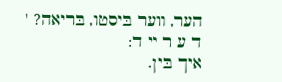הער, װער בּיסטו, בּריאה? '
ד ע ר ײ ד:
איך בּין.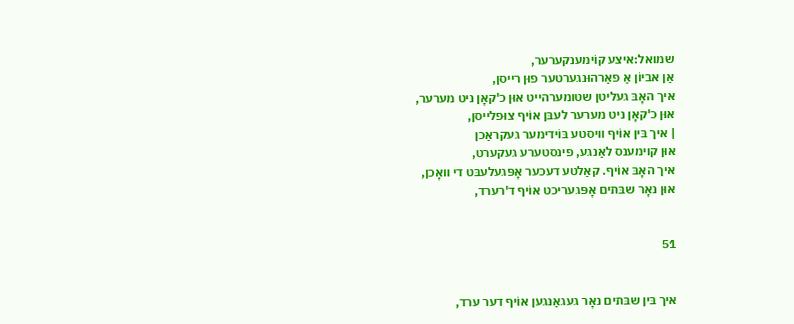שמואל:איצע קוֹימענקערער,
אַן אביוֹן אַ פאַרהוּנגערטער פוּן רייסן,
איך האָבּ געליטן שטומערהייט אוּן כ'קאָן ניט מערער,
אוּן כ'קאָן ניט מערער לעבּן אוֹיף צוּפלייסן,
| איך בּין אוֹיף װיסטע בּוֹידימער געקראַכן
אוּן קוימענס לאַנגע, פינסטערע געקערט,
איך האָבּ אוֹיף. קאַלטע דעכער אָפּגעלעבּט די װאָכן,
אוּן נאָר שבּתים אָפּגעריכט אוֹיף ד'רערד,


51


איך בּין שבּתים נאָר געגאַנגען אוֹיף דער ערד,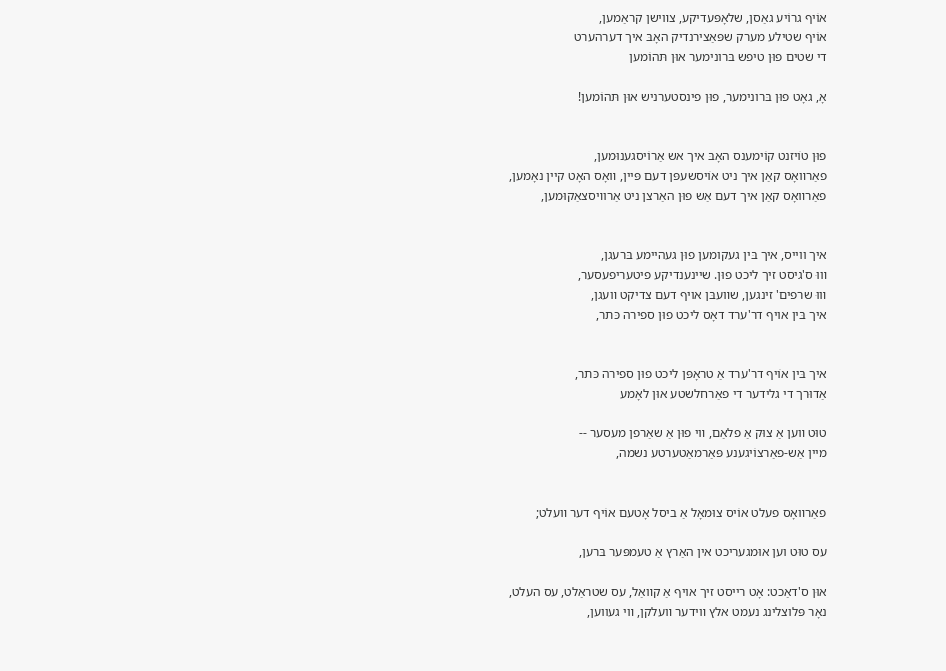אוֹיף גרוֹיע גאַסן, שלאָפּעדיקע, צװישן קראַמען,
אוֹיף שטילע מערק שפּאַצירנדיק האָבּ איך דערהערט
די שטים פוּן טיפש בּרונימער אוּן תּהוֹמען

אָ, גאָט פוּן בּרונימער, פוּן פינסטערניש אוּן תּהוֹמען!


פוּן טוֹיזנט קוֹימענס האָבּ איך אש אַרוֹיסגענוּמען,
פאַרװאָס קאַן איך ניט אוֹיסשעפּן דעם פּיין, װאָס האָט קיין נאָמען,
פאַרװאָס קאַן איך דעם אַש פוּן האַרצן ניט אַרוױסצאַקוּמען,


איך ווייס, איך בּין געקומען פוּן געהיימע בּרעגן,
װוּ ס'גיסט זיך ליכט פוּן. שיינענדיקע פיטעריפעסער,
װוּ שרפים' זינגען, שװעבּן אויף דעם צדיקט װעגן,
איך בּין אויף דר'ערד דאָס ליכט פוּן ספירה כּתר,


איך בּין אוֹיף דר'ערד אַ טראָפּן ליכט פוּן ספירה כּתר,
אַדוּרך די גלידער די פאַרחלשטע אוּן לאָמע

טוּט װען אַ צוּק אַ פלאַם, װי פוּן אַ שאַרפן מעסער --
מיין אַש-פאַרצוֹיגענע פּאַרמאַטערטע נשמה,


פאַרװאָס פעלט אוֹיס צוּמאָל אַ ביסל אָטעם אוֹיף דער װעלט;

עס טוּט וען אוּמגעריכט אין האַרץ אַ טעמפּער בּרען,

אוּן ס'דאַכט: אָט רייסט זיך אויף אַ קװאַל, עס שטראַלט, עס העלט,
נאָר פּלוצלינג נעמט אלץ װידער װעלקן, װי געווען,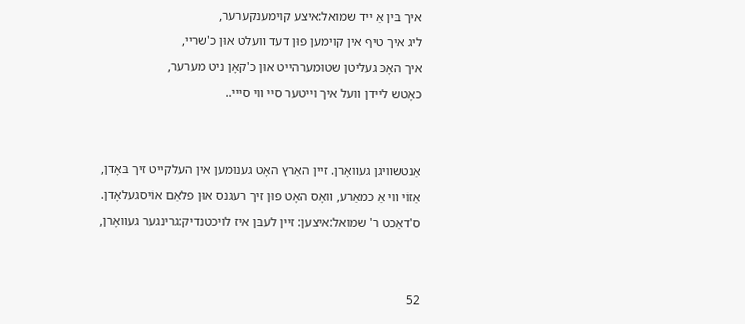איך בּין אַ ייד שמואל:איצע קוימענקערער,
ליג איך טיף אין קוימען פוּן דעד װעלט אוּן כ'שריי,
איך האָכּ געליטן שטוּמערהייט אוּן כ'קאָן ניט מערער,
כאָטש ליידן װעל איך וייטער סיי װי סייי..


אַנטשװיגן געװאָרן. זיין האַרץ האָט גענוּמען אין העלקייט זיך בּאָדן,
אַזוֹי װי אַ כמאַרע, װאָס האָט פוּן זיך רעגנס אוּן פלאַם אוֹיסגעלאָדן.
ס'דאַכט ר' שמואל:איצען: זיין לעבּן איז לויכטנדיק:גרינגער געװאָרן,


52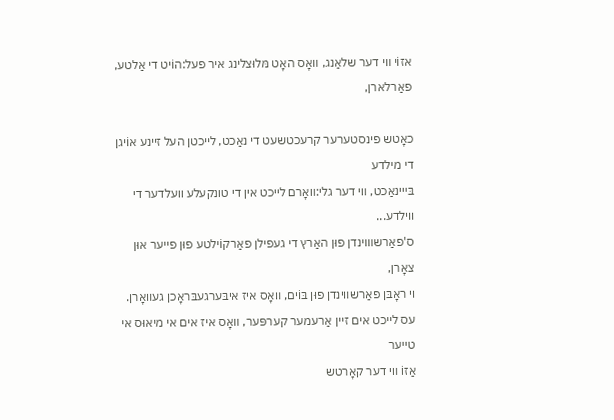אזוֹי װי דער שלאַנג, װאָס האָט מּלוּצלינג איר פעל:הוֹיט די אַלטע,
פאַרלארן,

כאָטש פינסטערער קרעכטשעט די נאַכט, לייכטן העל זיינע אוֹיגן די מילדע
בּײינאַכט, װי דער גלי:װאָרם לייכט אין די טונקעלע וועלדער די ווילדע...
ס'פאַרשװוינדן פוּן האַרץ די געפילן פאַרקוֹילטע פוּן פייער אוּן צאָרן,
וי ראָבּן פאַרשװינדן פוּן בּוֹים, װאָס איז איבּערגעבּראָכן געװאָרן.
עס לייכט אים זיין אַרעמער קערפּער, װאָס איז אים אי מיאוּס אי טייער
אַזוֹ װי דער קאָרטש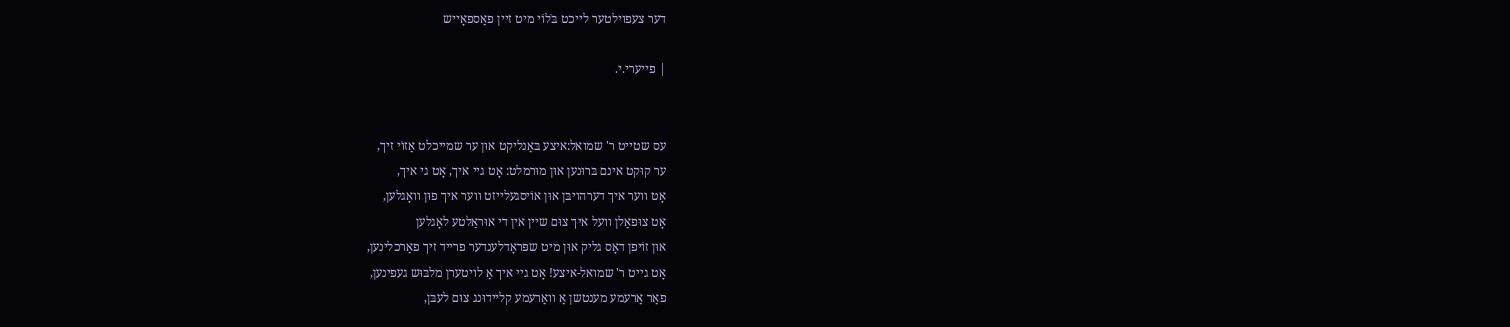דער צעפוילטער לייכט בֹּלוֹי מיט זיין פאַספאָייש

| פייערי.י.


עס שטייט ר' שמואל:איצע בּאַנליקט אוּן ער שמייכלט אַזוֹי זיך,
ער קוּקט אינם בּרוּנען אוּן מוּרמלט: אָט גיי איך, אָט גי איך,
אָט װער איך דערהויבּן אוּן אוֹיסגעלייזט װער איך פוּן װאָגלען,
אָט צוּפאַלן װעל איך צוּם שיין אין די אוּראַלטע לאָגלען
אוּן זוֹיפן דאָס גליק אוּן מיט שפּראָדלענדער פרייד זיך פאַרכלינען,
אָט גייט ר' שמואל-איצע! אָט גיי איך אַ לויטערן מלבּוּש געפינען,
פאַר אַרעמע מענטשן אַ װאַרעמע קליידוּנג צוּם לעבּן,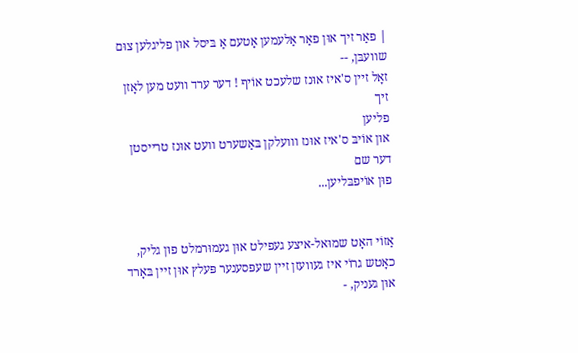| פאַר זיך אוּן פאַר אַלעמען אָטעם אַ בּיסל אוּן פליגלען צוּם
שװעבּן, --
זאָל זיין ס'איז אוּנז שלעכט אוֹיף ! דער ערד װעט מען לאָזן זיך
פליען
אוּן אוֹיבּ ס'איז אוּנז װועלקן בּאַשערט װעט אוּנז טרייסטן דער שם
פוּן אוֹיפבּליען...


אַזוֹי האָט שמוּאל-איצע געפילט אוּן געמוּרמלט פוּן גליק,
כאָטש גרוֹי איז געוועזן זיין שעפּסענער פּעלץ אוּן זיין בּאָרד אוּן געניק, -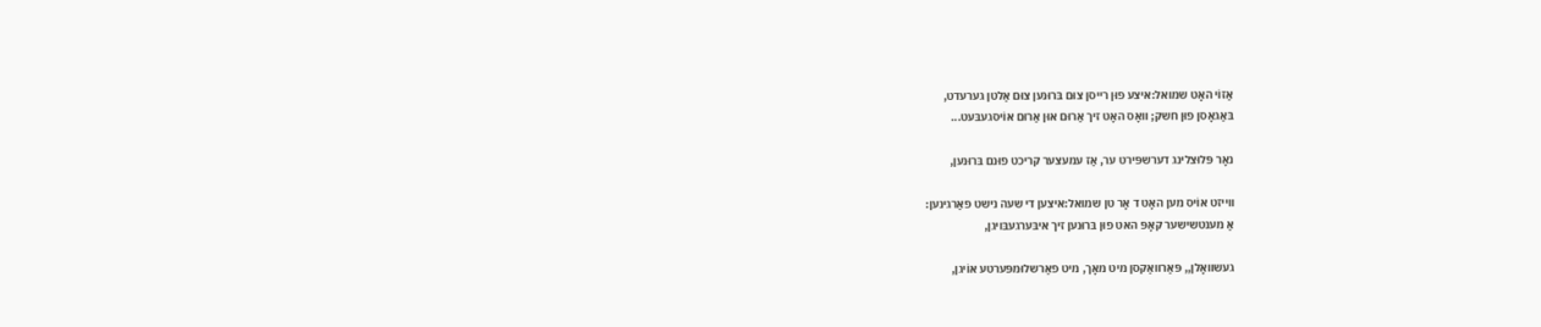אַזוֹי האָט שמואל:איצע פוּן רייסן צוּם בּרוּנען צוּם אַלטן גערעדט,
בּאַגאָסן פוּן חשק; װאָס האָט זיך אַרוּם אוּן אַרוּם אוֹיסגעבּעט...

נאָר פּלוּצלינג דערשפּירט ער, אַז עמעצער קריכט פוּנם בּרוּנען,

ווייזט אוֹיס מען האָט ד אָר טן שמואל:איצען די שעה נישט פאַרגינען:
אַ מענטשישער קאָפּ האט פוּן בּרוּנען זיך איבּערגעבּויגן,

געשװאָלן,, פּאַרװאַקסן מיט מאָך, מיט פאַרשלוּמפּערטע אוֹיגן,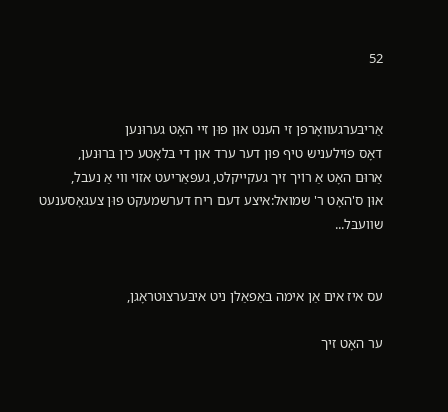52


אַריבּערגעװאָרפן זי הענט אוּן פוּן זיי האָט גערוּנען
דאָס פוֹילעניש טיף פוּן דער ערד אוּן די בּלאָטע כין בּרוּנען,
אַרוּם האָט אַ רוֹיך זיך געקייקלט, געפּאַריעט אזוֹי װי אַ נעבל,
אוּן ס'האָט ר' שמואל:איצע דעם ריח דערשמעקט פוּן צעגאָסענעט שװעבּל...


עס איז אים אַן אימה בּאַפאַלן ניט איבּערצוּטראָגן,

ער האָט זיך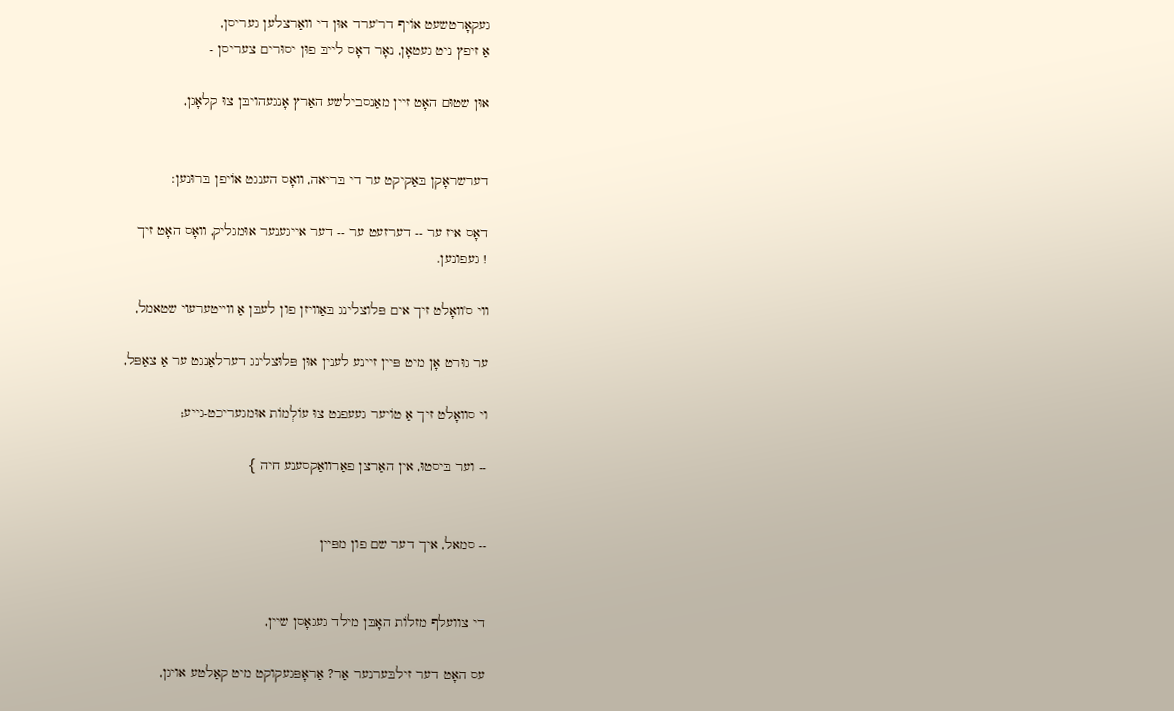געקאָרטשעט אוֹיף דר'ערד אוּן די װאַרצלען געריסן,
אַ זיפץ ניט געטאָן, נאָר דאָס לייבּ פוּן יסוּרים צעריסן -

אוּן שטוּם האָט זיין מאַנסבילשע האַרץ אָנגעהויבּן צוּ קלאָגן,


דערשראָקן בּאַקיקט ער די בּריאה, װאָס הענגט אוֹיפן בּרוּנען:

דאָס איז ער -- דערזעט ער -- דער אייגענער אוּמגליק, װאָס האָט זיך
! געפונען.

װי ס'װאָלט זיך אים פּלוצלינג בּאַװיזן פון לעבּן אַ װײטערעױ שטאמל,

ער גוּרט אָן מיט פּיין זיינע לענין אוּן פּלוּצלינג דערלאַנגט ער אַ צאַפּל,

וי סװאָלט זיך אַ טוֹיער געעפנט צוּ עוֹלְמוֹת אוּמגעריכט-גייע;

-- וער בּיסטוּ, אין האַרצן פאַרװאַקסענע חיה }


-- סמאל, איך דער שם פון מפּײן


די צוועלף מזלוֹת האָבּן מילד געגאָסן שיין,

עס האָט דער זילבּערנער אַר? אַראָפּגעקוקט מיט קאַלטע אויגן,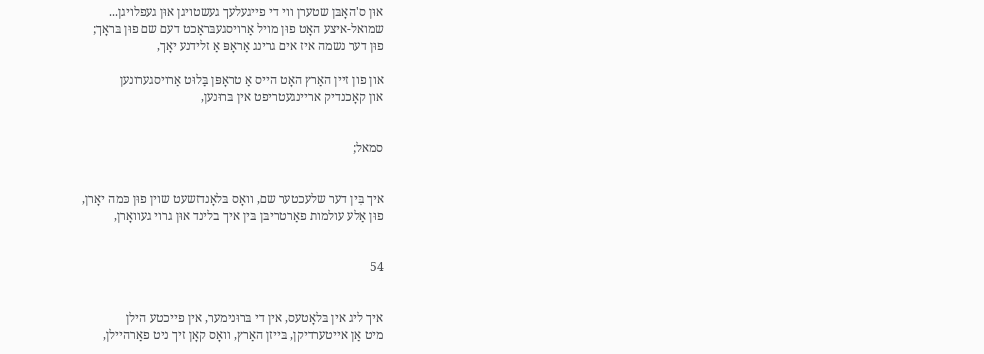אוּן ס'האָבּן שטערן װי די פייגעלעך געשטויגן אוּן געפלויגן...
שמואל-איצע האָט פוּן מויל אַרױסגעבּראַכט דעם שם פוּן בּראָך;
פוּן דער נשמה איז אים גרינג אַראָפּ אַ זלידנע יאָך,

און פון זיין האַרץ האָט הייס אַ טראָפּן בַּלוּט אַרױסגערונען
און קאָכנדיק אריינגעטריפט אין בּרוּנען,


סמאל;


איך בִּין דער שלעכטער שם, װאָס בּלאָנדזשעט שוין פוּן כּמה יאָרן,
פוּן אַלע עולמות פאַרטריבּן בּין איך בלינד אוּן גרוי געװאָרן,


54


איך ליג אין בּלאָטעס, אין די בּרוּנימער, אין פייכטע הילן
מיט אַן אייטערדיקן, בּייזן האַרץ, װאָס קאָן זיך ניט פאַרהיילן,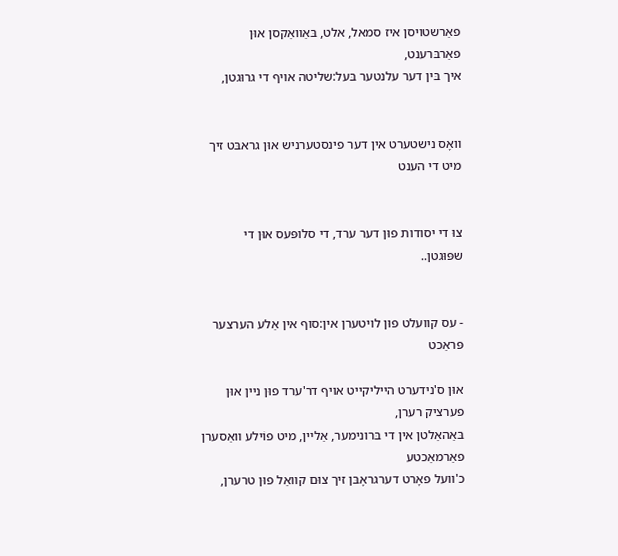פאַרשטויסן איז סמאל, אלט, בּאַװאַקסן אוּן פאַרבּרענט,
איך בּין דער עלנטער בּעל:שליטה אויף די גרוּגטן,


װאָס נישטערט אין דער פינסטערניש אוּן גראבּט זיך מיט די הענט


צוּ די יסודות פוּן דער ערד, די סלופּעס אוּן די שפּוּגטן..


- עס קוועלט פוּן לויטערן אין:סוף אין אַלע הערצער פּראַכט

אוּן ס'נידערט הייליקייט אויף דר'ערד פוּן ניין אוּן פערציק רערן,
בּאַהאַלטן אין די בּרונימער, אַלײן, מיט פוֹילע װאַסערן פאַרמאַכטע
כ'װעל פאָרט דערגראָבּן זיך צוּם קװאַל פוּן טרערן,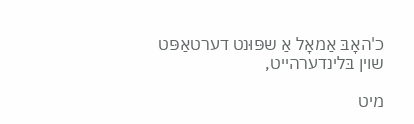כ'האָבּ אַמאָל אַ שפּוּנט דערטאַפּט שוין בּלינדערהייט,

מיט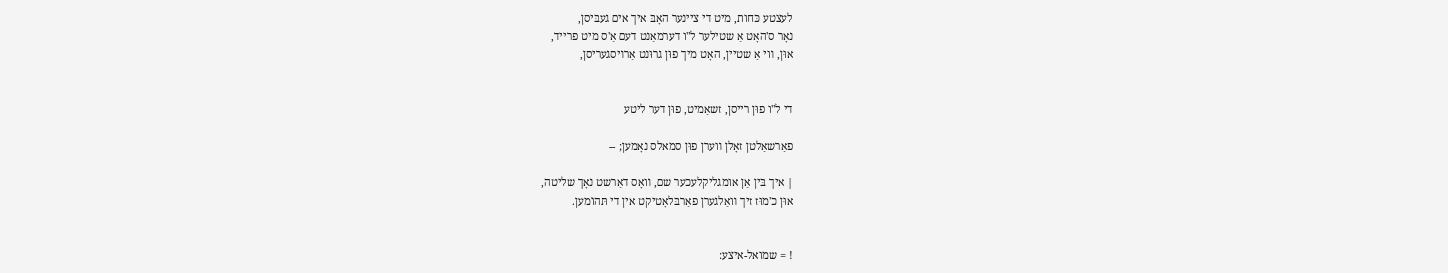לעצטע כּחות, מיט די ציינער האָבּ איך אים געבּיסן,
נאָר ס'האָט אַ שטילער ל"ו דערמאַנט דעם אַ'ס מיט פרייד,
אוּן, װי אַ שטיין, האָט מיך פוּן גרוּנט אַרױסגעריסן,


די ל"ו פוּן רייסן, זשאַמיט, פוּן דער ליטע

פאַרשאַלטן זאָלן װערן פוּן סמאלס נאָמען; --

| איך בּין אַן אומגליקלעכער שם, װאָס דאַרשט נאָך שליטה,
אוּן כ'מוּז זיך װאַלגערן פאַרבּלאָטיקט אין די תּהוֹמען.


! = שמואל-איצע: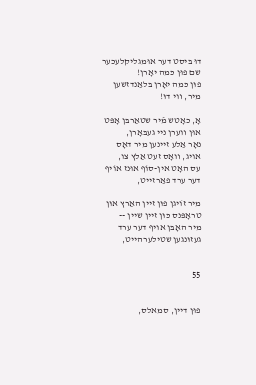דוּ בּיסט דער אוּמגליקלעכער שם פוּן כּמה יאָרן!
פוּן כּמה יאָרן בּלאַנדזשען מיר, װי דוּ!

אָ, כאָטש מֿיר שטאַרבּן אָפּט אוּן װערן ניי געבּאָרן,
נאָר אַלע זיינען מיר דאָס אויג, װאָס זעט אַלץ צו,
עס האָט אין-סוֹף אוּנז אוֹיף דער ערד פאַרזייט,

מיר זוֹיגן פוּן זיין האַרץ אוּן טראָפּנס כּוּן זיין שיין --
מיר האָבּן אויף דער ערד געזוּנגען שטילערהייט,


55


פוּן דיין, סמאלס,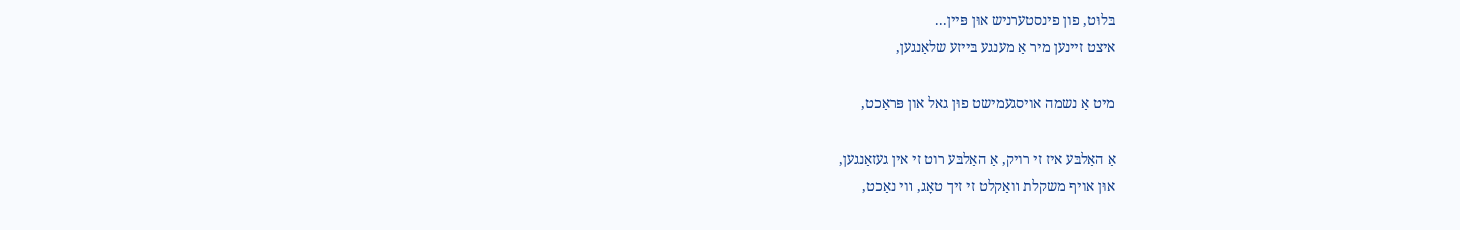בּלוּט, פון פינסטערניש אוּן פּיין...
איצט זיינען מיר אַ מענגע בּייזע שלאַנגען,

מיט אַ נשמה אויסגעמישט פוּן גאל און פּראַכט,

אַ האַלבּע איז זי רויק, אַ האַלבּע רוט זי אין געזאַנגען,
אוּן אויף משקלת װאַקלט זי זיך טאָג, װי נאַכט,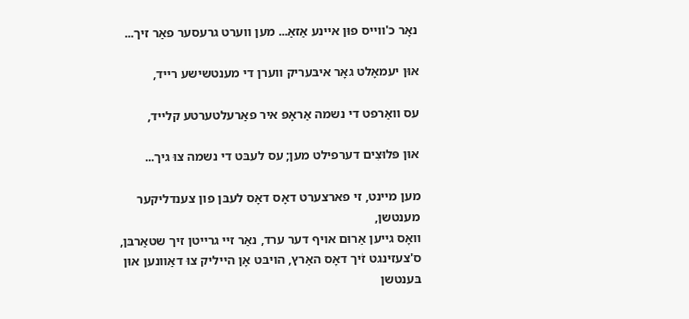נאָר כ'ווייס פוּן איינע אַזאַ... מען װערט גרעסער פאַר זיך...

אוּן יעמאָלט גאָר איבּעריק װערן די מענטשישע רייד,

עס װאַרפט די נשמה אַראָפּ איר פאַרעלטערטע קלייד,

אוּן פּלוּצִים דערפילט מען; עס לעבּט די נשמה צוּ גיך...

מען מיינט, זי פארצערט דאָס דאָס לעבּן פון צענדליקער מענטשן,
װאָס גייען אַרוּם אויף דער ערד, נאַר זיי גרייטן זיך שטאַרבּן,
ס'צעזינגט זֹיך דאָס האַרץ, הױבּט אָן הײליק צוּ דאַװנען אוּן בּענטשן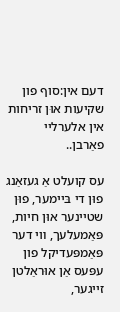דעם אין:סוף פון שקיעות אוּן זריחות אין אלערליי פאַרבן..

עס קועלט אַ געזאַנג פוּן די בּיימער, פוּן שטיינער אוּן חיות,
פּאַמעלעך, װי דער פּאַמפּעדיקל פון עפּעס אַן אוּראַלטן זייגער,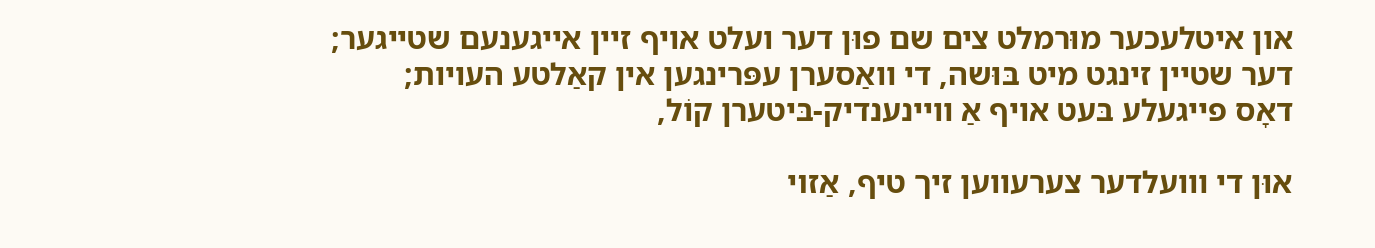און איטלעכער מוּרמלט צים שם פוּן דער ועלט אויף זיין אייגענעם שטייגער;
דער שטיין זינגט מיט בּוּשה, די װאַסערן עפּרינגען אין קאַלטע העויות;
דאָס פייגעלע בּעט אויף אַ װיינענדיק-בּיטערן קוֹל,

אוּן די װועלדער צערעווען זיך טיף, אַזױ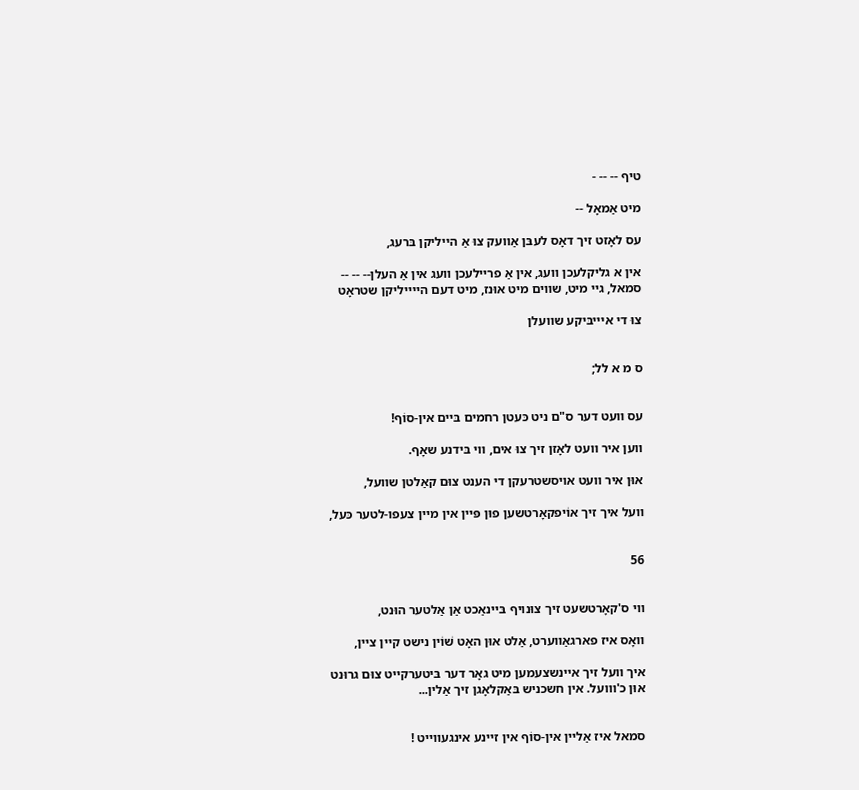טיף -- -- -

מיט אַמאָל --

עס לאָזט זיך דאָס לעבּן אַװעק צוּ אַ הײליקן בּרעג,

אין א גליקלעכן וועג, אין אַ פריילעכן וועג אין אַ העלן-- -- --
סמאל, גיי מיט, שווים מיט אוּנז, מיט דעם היײיליקן שטראָט

צוּ די אײיבּיקע שוועלן


ס מ א לל;


עס װעט דער ס"ם ניט כּעטן רחמים בּיים אין-סוֹף!

ווען איר װעט לאָזן זיך צוּ אים, װי בּידנע שאָף.

אוּן איר װעט אויסשטרעקן די הענט צוּם קאַלטן שװעל,

װעל איך זיך אוֹיפקאָרטשען פוּן פּיין אין מיין צעפו-לטער כּעל,


56


װי ס'קאָרטשעט זיך צוּנויף בּיינאַכט אַן אַלטער הוּנט,

װאָס איז פארגאַװערט, אַלט אוּן האָט שׁוֹין נישט קיין ציין,

איך װעל זיך איינשצעמען מיט גאָר דער בּיטערקייט צוּם גרוּנט
אוּן כ'װועל. אין חשכניש בּאַקלאָגן זיך אַלין...


סמאל איז אַליין אין-סוֹף אין זיינע אינגעווייט !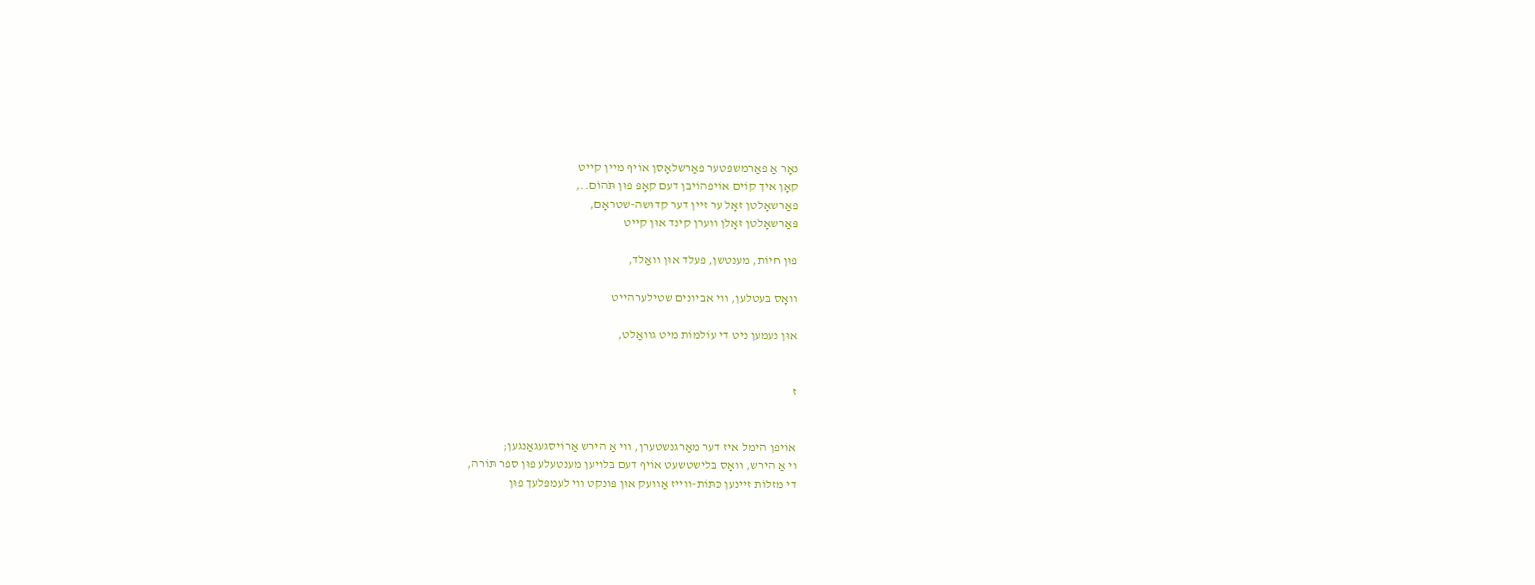נאָר אַ פאַרמשפּטער פאַרשלאָסן אוֹיף מיין קייט
קאָן איך קוֹים אוֹיפהוֹיבּן דעם קאָפּ פוּן תֹּהוֹם..,
פאַרשאָלטן זאָל ער זיין דער קדוּשה-שטראָם,
פּאַרשאָלטן זאָלן װערן קינד אוּן קייט

פוּן חיוֹת, מענטשן, פעלד אוּן װאַלד,

װאָס בּעטלען, װי אביונים שטילערהייט

אוּן נעמען ניט די עוֹלמוֹת מיט גװאַלט,


ז


אוֹיפן הימל איז דער מאַרגנשטערן, װי אַ הירש אַרוֹיסגעגאַנגען;
וי אַ הירש, װאָס בּלישטשעט אוֹיף דעם בּלויען מענטעלע פוּן ספר תּוֹרה,
די מזלוֹת זיינען כּתּוֹת-ווייז אַװעק אוּן פּונקט װי לעמפּלעך פוּן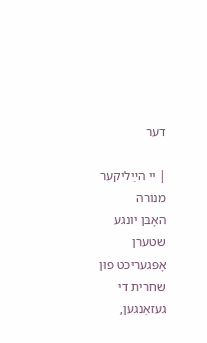דער

| יי הײַליקער מנוֹרה
האָבּן יונגע שטערן אָפּגעריכט פוּן שחרית די געזאַנגען,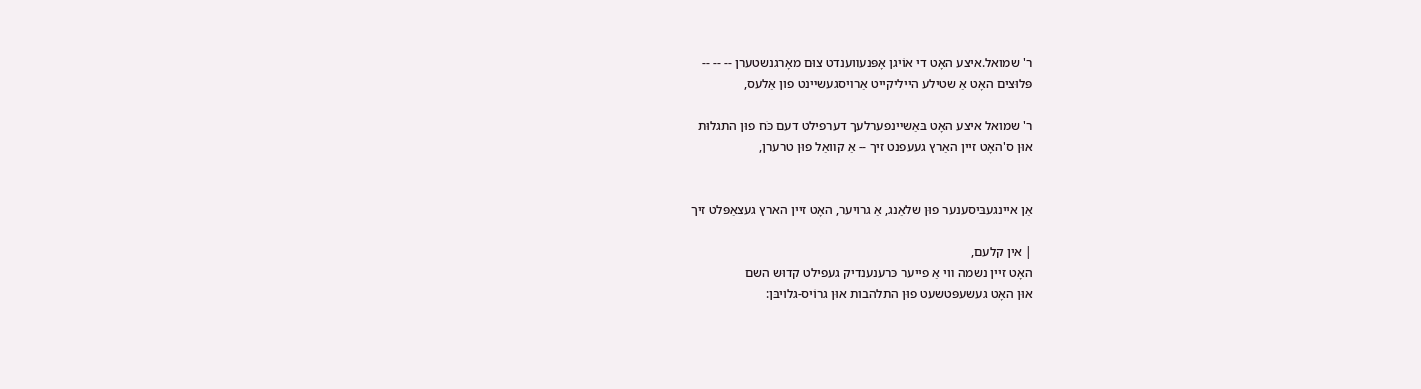ר' שמואל.איצע האָט די אוֹיגן אָפּנעװענדט צוּם מאָרגנשטערן -- -- --
פּלוּצים האָט אַ שטילע הייליקייט אַרױסגעשײנט פון אַלעס,

ר' שמואל איצע האָט בּאַשײנפערלעך דערפילט דעם כֹּח פוּן התגלוּת
אוּן ס'האָט זיין האַרץ געעפנט זיך -- אַ קװאַל פוּן טרערן,


אַן איינגעבּיסענער פוּן שלאַנג, אַ גרויער, האָט זיין הארץ געצאַפּלט זיך

| אין קלעם,
האָט זיין נשמה װי אַ פייער כּרענענדיק געפילט קדוּש השם
אוּן האָט געשעפּטשעט פוּן התלהבות אוּן גרוֹיס-גלויבּן: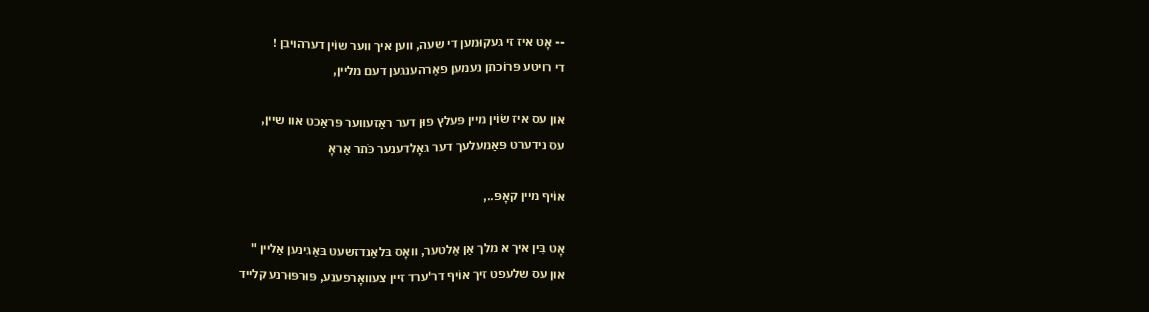-- אָט איז זי געקוּמען די שעה, װען איך װער שוֹין דערהויבן !
די רויטע פּרוֹכתן נעמען פאַרהענגען דעם מליין,

און עס איז שׂוֹין מיין פּעלץ פוּן דער ראַזעװער פּראַכט אוו שיין,
עס נידערט פּאַמעלעך דער גאָלדענער כֹּתר אַראָ

אוֹיף מיין קאָפּ..,

אָט בִּין איך א מלך אַן אַלטער, װאָס בּלאַנדזשעט בּאַגינען אַליין "
און עס שלעפט זיך אוֹיף דר'ערד זיין צעװאָרפענע, פּוּרפּוּרנע קלייד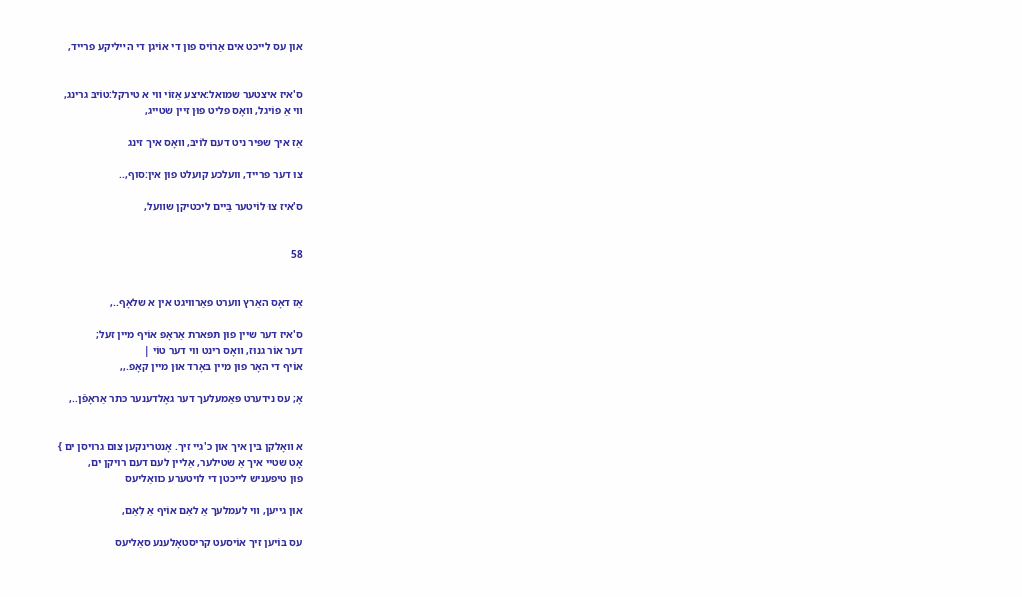און עס לייכט אים אַרוֹיס פון די אוֹיגן די הײליקע פרייד,


ס'איז איצטער שמואל:איצע אַזוֹי װי א טירקל:טוֹיבּ גרינג,
װי אַ פוֹיגל, װאָס פליט פוּן זיין שטייג,

אַז איך שפּיר ניט דעם לוֹיבּ, װאָס איך זינג

צוּ דער פרייד, וועלכע קועלט פוּן אין:סוף,..

ס'איז צוּ לוֹיטער בַּיים ליכטיקן שװעל,


58


אַז דאָס האַרץ װערט פאַרוויגט אין א שלאָף..,

ס'איז דער שיין פוּן תּפּארת אַראָפּ אוֹיף מיין זעל;
דער אוֹר גנוּז, װאָס רינט װי דער טוֹי |
אוֹיף די האָר פוּן מיין בּאָרד אוּן מיין קאָפ.,,

אָ; עס נידערט פּאַמעלעך דער גאָלדענער כּתר אַראָפֿן..,


א װאָלקן בּין איך אוּן כ'גיי זיך. אָנטרינקען צום גרויסן ים }
אָט שטיי איך אַ שטילער, אַליין לעם דעם רויקן ים,
פוּן טיפעניש לייכטן די לויטערע כװאַליעס

אוּן גייען, װי לעמלעך אַ לאַם אוֹיף אַ לְאַם,

עס בּוֹיען זיך אוֹיסעט קריסטאָלענע סאַליעס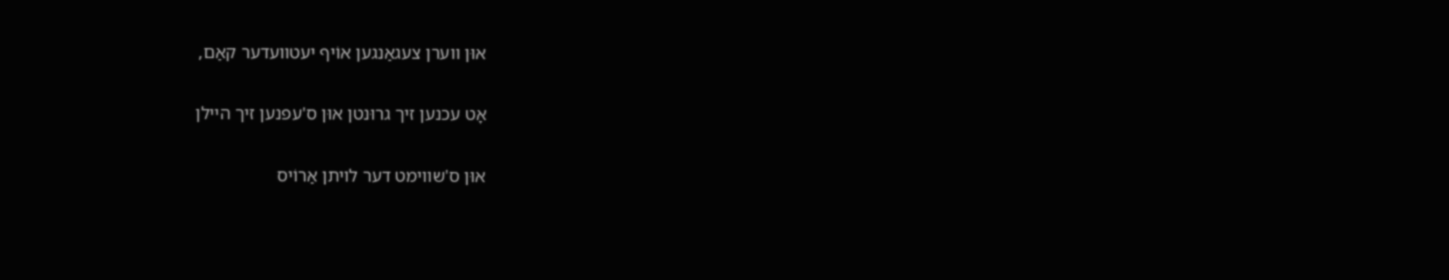אוּן ווערן צעגאַנגען אוֹיף יעטװעדער קאַם,

אָט עכנען זיך גרוּנטן אוּן ס'עפנען זיך היילן

אוּן ס'שווימט דער לויתן אַרוֹיס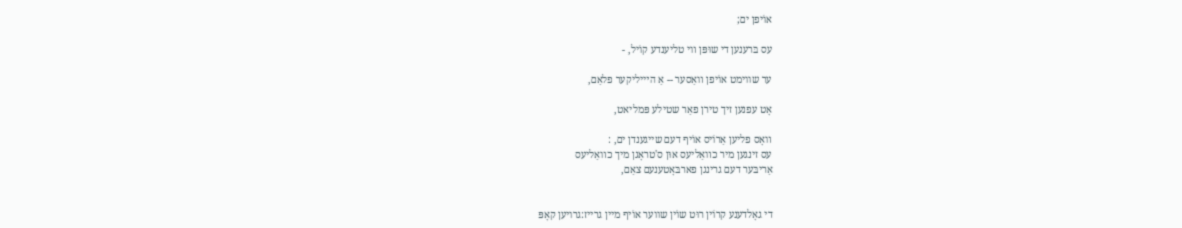אוֹיפן ים;

עס בּרענען די שוּפּן װי טליענדע קוֹיל, -

ער שווימט אוֹיפן װאַסער -- אַ הײיליקער פלאַם,

אָט עפנען זיך טירן פאַר שטילע פּמליאט,

װאָס פליען אַרוֹיס אוֹיף דעם שייגענדן ים, :
עס זינגען מיר כװאַליעס אוּן ס'טראָגן מיך כװאַליעס
אַריבּער דעם גרינגן פארבּאָטענעם צאַם,


די גאָלדענע קרוֹין רוּט שוֹין שווער אוֹיף מיין גרייז:גרויען קאָפּ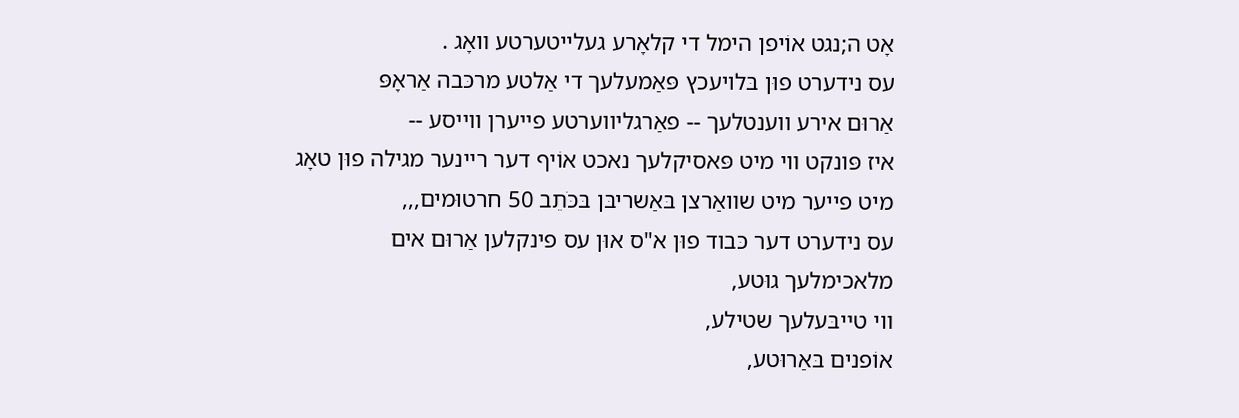אָט ה;נגט אוֹיפן הימל די קלאָרע געלייטערטע װאָג .
עס נידערט פוּן בּלויעכץ פּאַמעלעך די אַלטע מרכּבה אַראָפּ
אַרוּם אירע ווענטלעך -- פאַרגליווערטע פייערן װייסע --
איז פּונקט װי מיט פּאסיקלעך נאכט אוֹיף דער ריינער מגילה פוּן טאָג
מיט פייער מיט שװאַרצן בּאַשריבּן בּכֹּתֵב 50 חרטוּמים,,,
עס נידערט דער כּבוד פוּן א"ס אוּן עס פינקלען אַרוּם אים
מלאכימלעך גוּטע,
װי טײבּעלעך שטילע,
אוֹפנים בּאַרוּטע,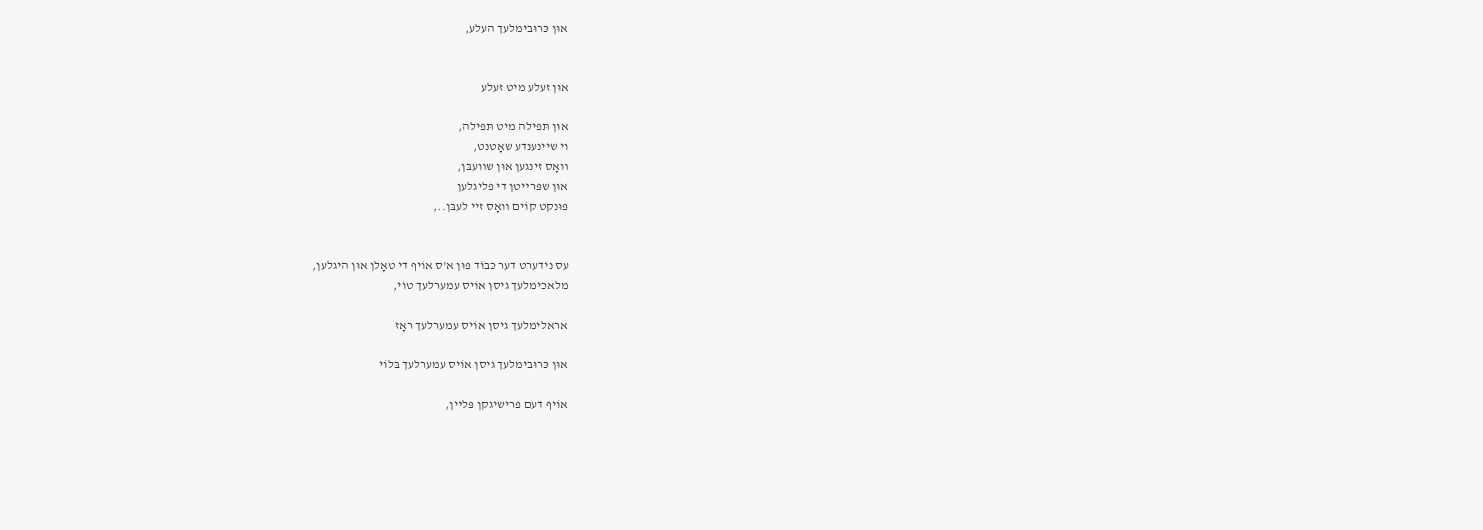אוּן כּרוּבימלעך העלע,


אוּן זעלע מיט זעלע

אוּן תּפילה מיט תּפילה,
וי שיינענדע שאָטנט,
װאָס זינגען אוּן שװעבּן,
אוּן שפּרײטן די פליגלען
פּוּנקט קוֹים װאָס זיי לעבּן..,


עס נידערט דער כּבוֹד פוּן א'ס אוֹיף די טאָלן אוּן היגלען,
מלאכימלעך גיסן אוֹיס עמערלעך טוֹי,

אראלימלעך גיסן אוֹיס עמערלעך ראָז

אוּן כּרוּבימלעך גיסן אוֹיס עמערלעך בּלוֹי

אוֹיף דעם פרישיגקן פּלײן,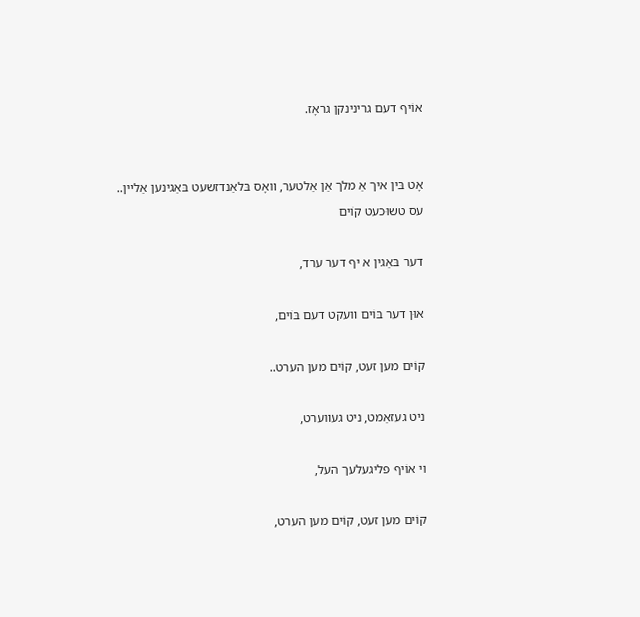אוֹיף דעם גרינינקן גראָז.


אָט בּין איך אַ מלך אַן אַלטער, װאָס בּלאַנדזשעט בּאַגינען אַלײן..
עס טשוּכעט קוֹים

דער בּאַגין א יף דער ערד,

אוּן דער בּוֹים װעקט דעם בּוֹים,

קוֹים מען זעט, קוֹים מען הערט..

ניט געזאַמט, ניט געװערט,

וי אוֹיף פליגעלעך העל,

קוֹים מען זעט, קוֹים מען הערט,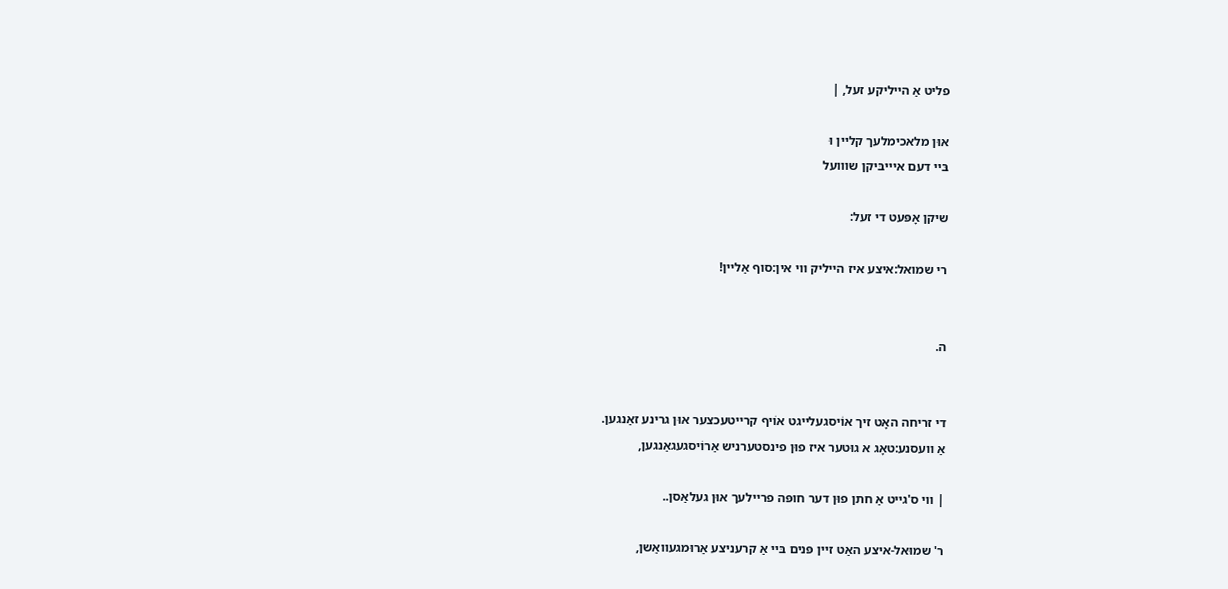פליט אַ הייליקע זעל, |

אוּן מלאכימלעך קליין וּ
בּיי דעם אײיבּיקן שװועל

שיקן אָפּעט די זעל:

רי שמואל:איצע איז הייליק װי אין:סוף אַליין!


ה.


די זריחה האָט זיך אוֹיסגעלייגט אוֹיף קרייטעכצער אוּן גרינע זאַנגען.
אַ װעסנע:טאָג א גוּטער איז פוּן פינסטערניש אַרוֹיסגעגאַנגען,

| װי ס'גייט אַ חתן פוּן דער חופּה פריילעך אוּן געלאַסן..

ר' שמוּאל-איצע האַט זיין פּנים בּיי אַ קרעניצע אַרוּמגעװאַשן,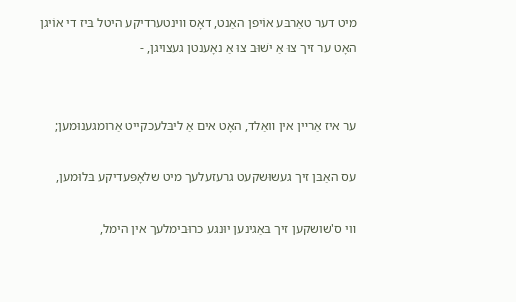מיט דער טאַרבּע אוֹיפן האַנט, דאָס װינטערדיקע היטל בּיז די אוֹיגן
האָט ער זיך צוּ אַ ישׁוּב צוּ אַ נאָענטן געצויגן, -


ער איז אַרײן אין װאַלד, האָט אים אַ ליבּלעכקייט אַרומגענוּמען;

עס האַבּן זיך געשוּשקעט גרעזעלעך מיט שלאָפּעדיקע בּלוּמען,

װי ס'שושקען זיך בּאַגינען יוּנגע כרוּבימלעך אין הימל,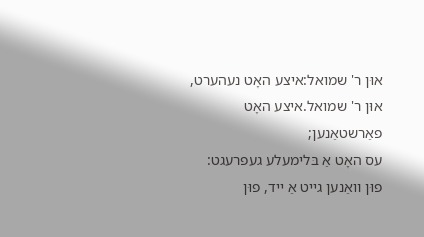אוּן ר' שמואל:איצע האָט נעהערט, אוּן ר' שמואל.איצע האָט פאַרשטאַנען;
עס האָט אַ בּלימעלע געפרעגט: פוּן װאַנען גייט אַ ייד, פוּן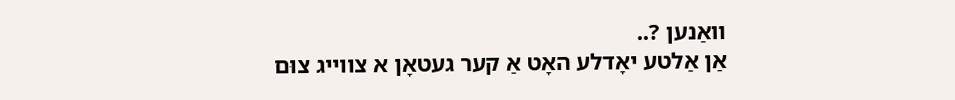װאַנען ?..
אַן אַלטע יאָדלע האָט אַ קער געטאָן א צווייג צוּם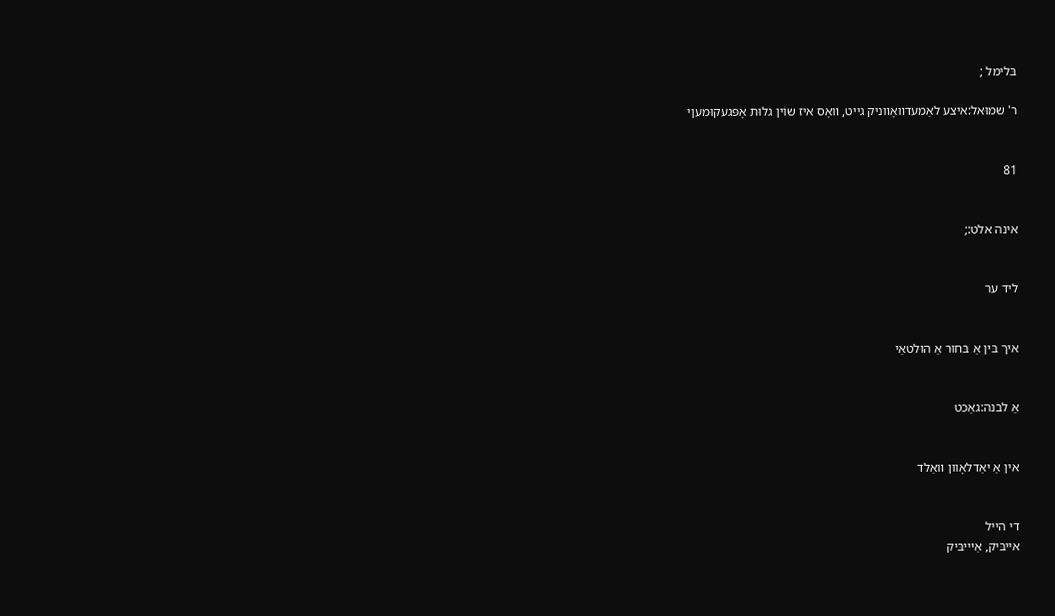בּלימל ;

ר' שמוּאל:איצע לאַמעדװאָװניק גייט, װאָס איז שוֹין גלוּת אָפּגעקוּמעןי


81


אינה אלט:;


ליד ער


איך בּין אַ בּחוּר אַ הוּלטאַי


אַ לבנה:גאַכט


אין אַ יאַדלאָוון װאַלד


די הייל
אייבּיק, אַײיבּיק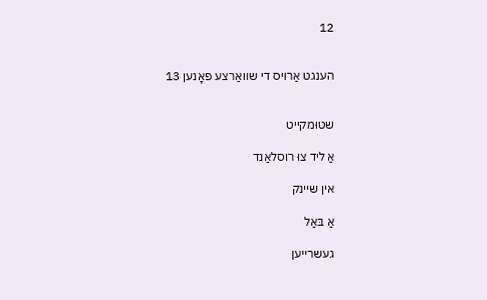12


הענגט אַרױס די שװאַרצע פאָנען 13


שטוּמקייט

אַ ליד צוּ רוסלאַנד

אין שיינק

אַ בּאַל

געשרייען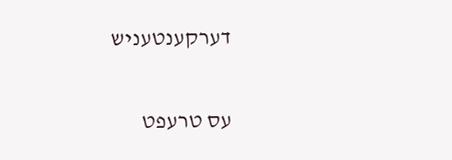דערקענטעניש

עס טרעפט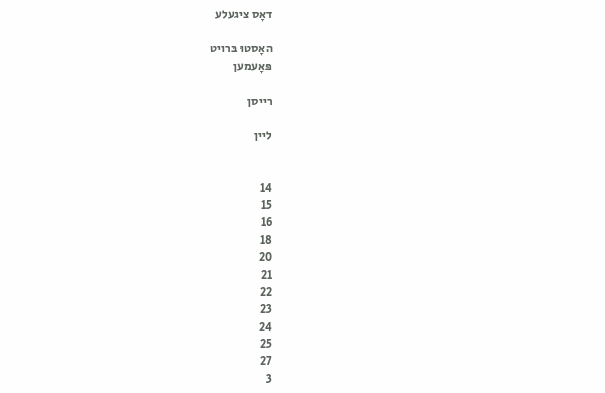דאָס ציגעלע

האָסטוּ בּרויט
פּאָעמען

רייסן

ליין


14
15
16
18
20
21
22
23
24
25
27
3